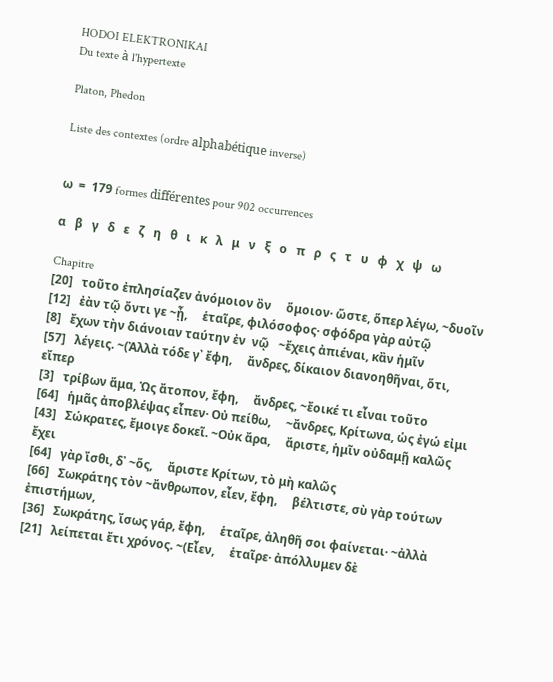HODOI ELEKTRONIKAI
Du texte à l'hypertexte

Platon, Phedon

Liste des contextes (ordre alphabétique inverse)


ω  =  179 formes différentes pour 902 occurrences

α   β   γ   δ   ε   ζ   η   θ   ι   κ   λ   μ   ν   ξ   ο   π   ρ   ς   τ   υ   φ   χ   ψ   ω

Chapitre
[20]   τοῦτο ἐπλησίαζεν ἀνόμοιον ὂν     ὅμοιον· ὥστε, ὅπερ λέγω, ~δυοῖν
[12]   ἐὰν τῷ ὄντι γε ~ᾖ,     ἑταῖρε, φιλόσοφος· σφόδρα γὰρ αὐτῷ
[8]   ἔχων τὴν διάνοιαν ταύτην ἐν  νῷ   ~ἔχεις ἀπιέναι, κἂν ἡμῖν
[57]   λέγεις. ~(Ἀλλὰ τόδε γ᾽ ἔφη,     ἄνδρες, δίκαιον διανοηθῆναι, ὅτι, εἴπερ
[3]   τρίβων ἅμα, Ὡς ἄτοπον, ἔφη,     ἄνδρες, ~ἔοικέ τι εἶναι τοῦτο
[64]   ἡμᾶς ἀποβλέψας εἶπεν· Οὐ πείθω,     ~ἄνδρες, Κρίτωνα, ὡς ἐγώ εἰμι
[43]   Σώκρατες, ἔμοιγε δοκεῖ. ~Οὐκ ἄρα,     ἄριστε, ἡμῖν οὐδαμῇ καλῶς ἔχει
[64]   γὰρ ἴσθι, δ᾽ ~ὅς,     ἄριστε Κρίτων, τὸ μὴ καλῶς
[66]   Σωκράτης τὸν ~ἄνθρωπον, εἶεν, ἔφη,     βέλτιστε, σὺ γὰρ τούτων ἐπιστήμων,
[36]   Σωκράτης, ἴσως γάρ, ἔφη,     ἑταῖρε, ἀληθῆ σοι φαίνεται· ~ἀλλὰ
[21]   λείπεται ἔτι χρόνος. ~(Εἶεν,     ἑταῖρε· ἀπόλλυμεν δὲ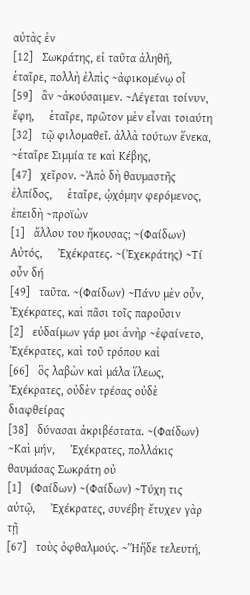αὐτὰς ἐν
[12]   Σωκράτης, εἰ ταῦτα ἀληθῆ,     ἑταῖρε, πολλὴ ἐλπὶς ~ἀφικομένῳ οἷ
[59]   ἂν ~ἀκούσαιμεν. ~Λέγεται τοίνυν, ἔφη,     ἑταῖρε, πρῶτον μὲν εἶναι τοιαύτη
[32]   τῷ φιλομαθεῖ. ἀλλὰ τούτων ἕνεκα,     ~ἑταῖρε Σιμμία τε καὶ Κέβης,
[47]   χεῖρον. ~Ἀπὸ δὴ θαυμαστῆς ἐλπίδος,     ἑταῖρε, ᾠχόμην φερόμενος, ἐπειδὴ ~προϊὼν
[1]   ἄλλου του ἤκουσας; ~(Φαίδων) Αὐτός,     Ἐχέκρατες. ~(Ἐχεκράτης) ~Τί οὖν δή
[49]   ταῦτα. ~(Φαίδων) ~Πάνυ μὲν οὖν,     Ἐχέκρατες, καὶ πᾶσι τοῖς παροῦσιν
[2]   εὐδαίμων γάρ μοι ἁνὴρ ~ἐφαίνετο,     Ἐχέκρατες, καὶ τοῦ τρόπου καὶ
[66]   ὃς λαβὼν καὶ μάλα ἵλεως,     Ἐχέκρατες, οὐδὲν τρέσας οὐδὲ διαφθείρας
[38]   δύνασαι ἀκριβέστατα. ~(Φαίδων) ~Καὶ μήν,     Ἐχέκρατες, πολλάκις θαυμάσας Σωκράτη οὐ
[1]   (Φαίδων) ~(Φαίδων) ~Τύχη τις αὐτῷ,     Ἐχέκρατες, συνέβη· ἔτυχεν γὰρ τῇ
[67]   τοὺς ὀφθαλμούς. ~Ἥἥδε τελευτή,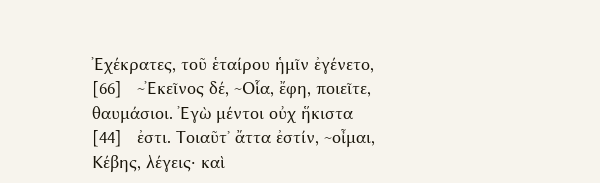Ἐχέκρατες, τοῦ ἑταίρου ἡμῖν ἐγένετο,
[66]   ~Ἐκεῖνος δέ, ~Οἷα, ἔφη, ποιεῖτε,     θαυμάσιοι. Ἐγὼ μέντοι οὐχ ἥκιστα
[44]   ἐστι. Τοιαῦτ᾽ ἄττα ἐστίν, ~οἶμαι,     Κέβης, λέγεις· καὶ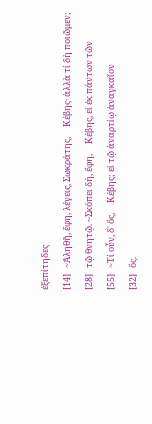ἐξεπίτηδες
[14]   ~Ἀληθῆ, ἔφη, λέγεις, Σωκράτης,     Κέβης· ἀλλὰ τί δὴ ποιῶμεν;
[28]   τῷ θνητῷ. ~Σκόπει δή, ἔφη,     Κέβης, εἰ ἐκ πάντων τῶν
[55]   ~Τί οὖν, δ᾽ ὅς,     Κέβης; εἰ τῷ ἀναρτίῳ ἀναγκαῖον
[32]   ὅς.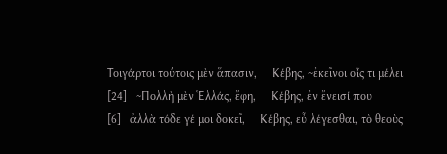Τοιγάρτοι τούτοις μὲν ἅπασιν,     Κέβης, ~ἐκεῖνοι οἷς τι μέλει
[24]   ~Πολλὴ μὲν Ἑλλάς, ἔφη,     Κέβης, ἐν ἔνεισί που
[6]   ἀλλὰ τόδε γέ μοι δοκεῖ,     Κέβης, εὖ λέγεσθαι, τὸ θεοὺς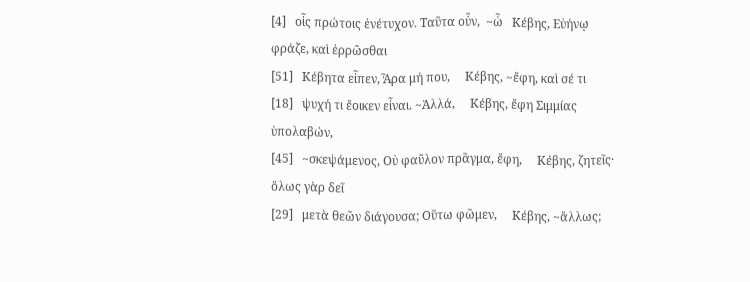[4]   οἷς πρώτοις ἐνέτυχον. Ταῦτα οὖν,  ~ὦ   Κέβης, Εὐήνῳ φράζε, καὶ ἐρρῶσθαι
[51]   Κέβητα εἶπεν, Ἆρα μή που,     Κέβης, ~ἔφη, καὶ σέ τι
[18]   ψυχή τι ἔοικεν εἶναι. ~Ἀλλά,     Κέβης, ἔφη Σιμμίας ὑπολαβών,
[45]   ~σκεψάμενος, Οὐ φαῦλον πρᾶγμα, ἔφη,     Κέβης, ζητεῖς· ὅλως γὰρ δεῖ
[29]   μετὰ θεῶν διάγουσα; Οὕτω φῶμεν,     Κέβης, ~ἄλλως;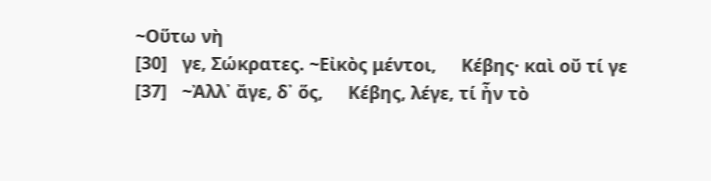~Οὕτω νὴ
[30]   γε, Σώκρατες. ~Εἰκὸς μέντοι,     Κέβης· καὶ οὔ τί γε
[37]   ~Ἀλλ᾽ ἄγε, δ᾽ ὅς,     Κέβης, λέγε, τί ἦν τὸ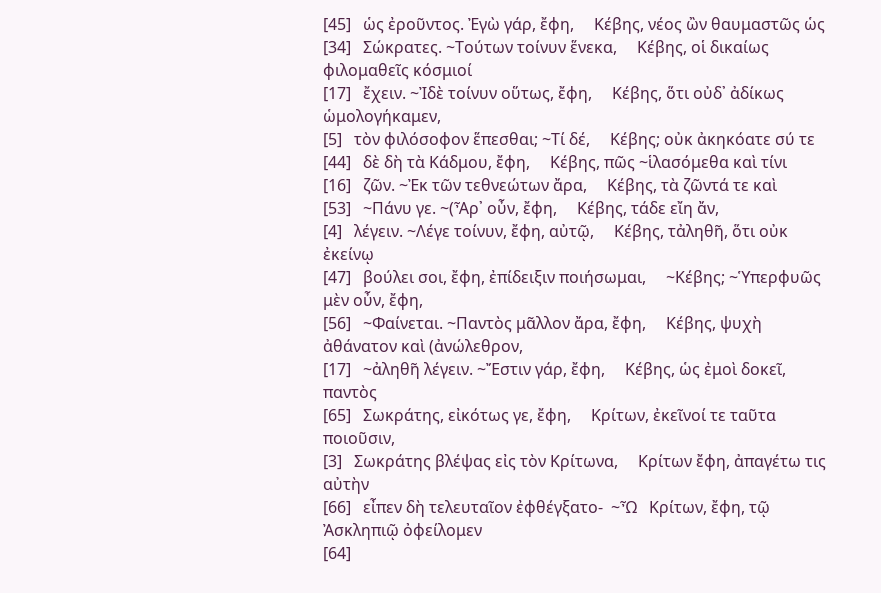[45]   ὡς ἐροῦντος. Ἐγὼ γάρ, ἔφη,     Κέβης, νέος ὢν θαυμαστῶς ὡς
[34]   Σώκρατες. ~Τούτων τοίνυν ἕνεκα,     Κέβης, οἱ δικαίως φιλομαθεῖς κόσμιοί
[17]   ἔχειν. ~Ἰδὲ τοίνυν οὕτως, ἔφη,     Κέβης, ὅτι οὐδ᾽ ἀδίκως ὡμολογήκαμεν,
[5]   τὸν φιλόσοφον ἕπεσθαι; ~Τί δέ,     Κέβης; οὐκ ἀκηκόατε σύ τε
[44]   δὲ δὴ τὰ Κάδμου, ἔφη,     Κέβης, πῶς ~ἱλασόμεθα καὶ τίνι
[16]   ζῶν. ~Ἐκ τῶν τεθνεώτων ἄρα,     Κέβης, τὰ ζῶντά τε καὶ
[53]   ~Πάνυ γε. ~(Ἆρ᾽ οὖν, ἔφη,     Κέβης, τάδε εἴη ἄν,
[4]   λέγειν. ~Λέγε τοίνυν, ἔφη, αὐτῷ,     Κέβης, τἀληθῆ, ὅτι οὐκ ἐκείνῳ
[47]   βούλει σοι, ἔφη, ἐπίδειξιν ποιήσωμαι,     ~Κέβης; ~Ὑπερφυῶς μὲν οὖν, ἔφη,
[56]   ~Φαίνεται. ~Παντὸς μᾶλλον ἄρα, ἔφη,     Κέβης, ψυχὴ ἀθάνατον καὶ (ἀνώλεθρον,
[17]   ~ἀληθῆ λέγειν. ~Ἔστιν γάρ, ἔφη,     Κέβης, ὡς ἐμοὶ δοκεῖ, παντὸς
[65]   Σωκράτης, εἰκότως γε, ἔφη,     Κρίτων, ἐκεῖνοί τε ταῦτα ποιοῦσιν,
[3]   Σωκράτης βλέψας εἰς τὸν Κρίτωνα,     Κρίτων ἔφη, ἀπαγέτω τις αὐτὴν
[66]   εἶπεν δὴ τελευταῖον ἐφθέγξατο-  ~Ὦ   Κρίτων, ἔφη, τῷ Ἀσκληπιῷ ὀφείλομεν
[64]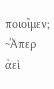ποιοῖμεν; ~Ἅπερ ἀεὶ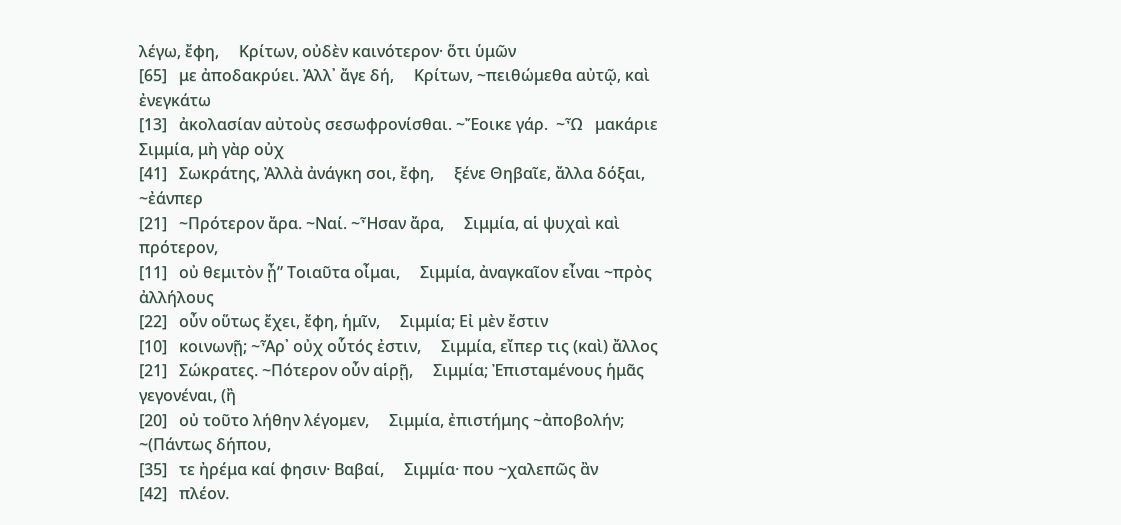λέγω, ἔφη,     Κρίτων, οὐδὲν καινότερον· ὅτι ὑμῶν
[65]   με ἀποδακρύει. Ἀλλ᾽ ἄγε δή,     Κρίτων, ~πειθώμεθα αὐτῷ, καὶ ἐνεγκάτω
[13]   ἀκολασίαν αὐτοὺς σεσωφρονίσθαι. ~Ἔοικε γάρ.  ~Ὦ   μακάριε Σιμμία, μὴ γὰρ οὐχ
[41]   Σωκράτης, Ἀλλὰ ἀνάγκη σοι, ἔφη,     ξένε Θηβαῖε, ἄλλα δόξαι, ~ἐάνπερ
[21]   ~Πρότερον ἄρα. ~Ναί. ~Ἦσαν ἄρα,     Σιμμία, αἱ ψυχαὶ καὶ πρότερον,
[11]   οὐ θεμιτὸν ᾖ” Τοιαῦτα οἶμαι,     Σιμμία, ἀναγκαῖον εἶναι ~πρὸς ἀλλήλους
[22]   οὖν οὕτως ἔχει, ἔφη, ἡμῖν,     Σιμμία; Εἰ μὲν ἔστιν
[10]   κοινωνῇ; ~Ἆρ᾽ οὐχ οὗτός ἐστιν,     Σιμμία, εἴπερ τις (καὶ) ἄλλος
[21]   Σώκρατες. ~Πότερον οὖν αἱρῇ,     Σιμμία; Ἐπισταμένους ἡμᾶς γεγονέναι, (ἢ
[20]   οὐ τοῦτο λήθην λέγομεν,     Σιμμία, ἐπιστήμης ~ἀποβολήν; ~(Πάντως δήπου,
[35]   τε ἠρέμα καί φησιν· Βαβαί,     Σιμμία· που ~χαλεπῶς ἂν
[42]   πλέον.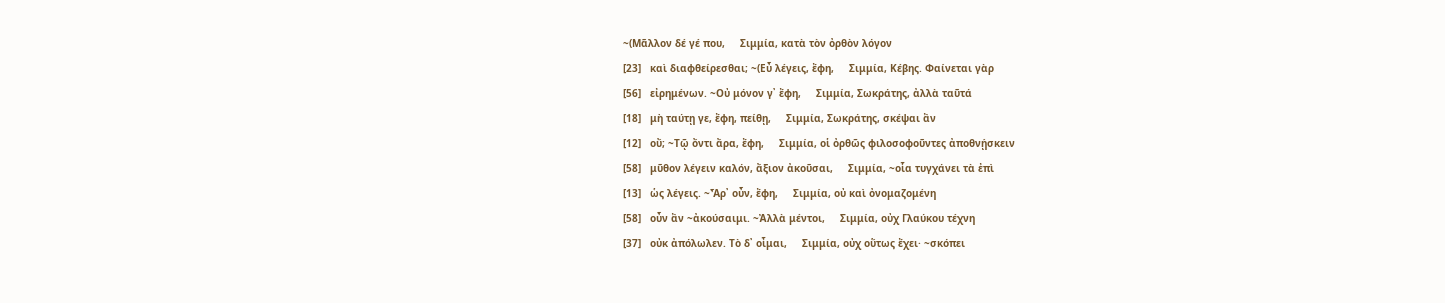~(Μᾶλλον δέ γέ που,     Σιμμία, κατὰ τὸν ὀρθὸν λόγον
[23]   καὶ διαφθείρεσθαι; ~(Εὖ λέγεις, ἔφη,     Σιμμία, Κέβης. Φαίνεται γὰρ
[56]   εἰρημένων. ~Οὐ μόνον γ᾽ ἔφη,     Σιμμία, Σωκράτης, ἀλλὰ ταῦτά
[18]   μὴ ταύτῃ γε, ἔφη, πείθῃ,     Σιμμία, Σωκράτης, σκέψαι ἂν
[12]   οὔ; ~Τῷ ὄντι ἄρα, ἔφη,     Σιμμία, οἱ ὀρθῶς φιλοσοφοῦντες ἀποθνῄσκειν
[58]   μῦθον λέγειν καλόν, ἄξιον ἀκοῦσαι,     Σιμμία, ~οἷα τυγχάνει τὰ ἐπὶ
[13]   ὡς λέγεις. ~Ἆρ᾽ οὖν, ἔφη,     Σιμμία, οὐ καὶ ὀνομαζομένη
[58]   οὖν ἂν ~ἀκούσαιμι. ~Ἀλλὰ μέντοι,     Σιμμία, οὐχ Γλαύκου τέχνη
[37]   οὐκ ἀπόλωλεν. Τὸ δ᾽ οἶμαι,     Σιμμία, οὐχ οὕτως ἔχει· ~σκόπει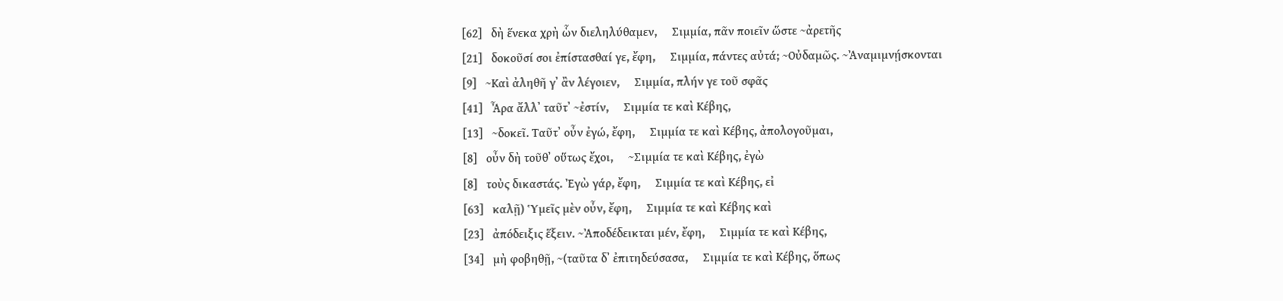[62]   δὴ ἕνεκα χρὴ ὧν διεληλύθαμεν,     Σιμμία, πᾶν ποιεῖν ὥστε ~ἀρετῆς
[21]   δοκοῦσί σοι ἐπίστασθαί γε, ἔφη,     Σιμμία, πάντες αὐτά; ~Οὐδαμῶς. ~Ἀναμιμνῄσκονται
[9]   ~Καὶ ἀληθῆ γ᾽ ἂν λέγοιεν,     Σιμμία, πλήν γε τοῦ σφᾶς
[41]   Ἆρα ἄλλ᾽ ταῦτ᾽ ~ἐστίν,     Σιμμία τε καὶ Κέβης,
[13]   ~δοκεῖ. Ταῦτ᾽ οὖν ἐγώ, ἔφη,     Σιμμία τε καὶ Κέβης, ἀπολογοῦμαι,
[8]   οὖν δὴ τοῦθ᾽ οὕτως ἔχοι,     ~Σιμμία τε καὶ Κέβης, ἐγὼ
[8]   τοὺς δικαστάς. Ἐγὼ γάρ, ἔφη,     Σιμμία τε καὶ Κέβης, εἰ
[63]   καλῇ) Ὑμεῖς μὲν οὖν, ἔφη,     Σιμμία τε καὶ Κέβης καὶ
[23]   ἀπόδειξις ἕξειν. ~Ἀποδέδεικται μέν, ἔφη,     Σιμμία τε καὶ Κέβης,
[34]   μὴ φοβηθῇ, ~(ταῦτα δ᾽ ἐπιτηδεύσασα,     Σιμμία τε καὶ Κέβης, ὅπως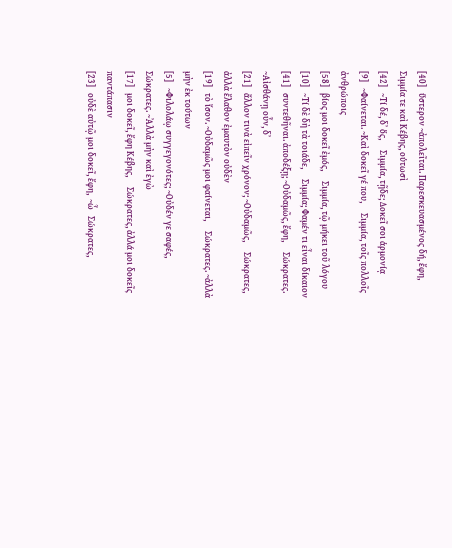[40]   ὕστερον ~ἀπολεῖται. Παρεσκευασμένος δή, ἔφη,     Σιμμία τε καὶ Κέβης, οὑτωσὶ
[42]   ~Τί δέ, δ᾽ ὅς,     Σιμμία, τῇδε; Δοκεῖ σοι ἁρμονίᾳ
[9]   ~Φαίνεται. ~Καὶ δοκεῖ γέ που,     Σιμμία, τοῖς πολλοῖς ἀνθρώποις
[58]   βίος μοι δοκεῖ ἐμός,     Σιμμία, τῷ μήκει τοῦ λόγου
[10]   ~Τί δὲ δὴ τὰ τοιάδε,     Σιμμία; Φαμέν τι εἶναι δίκαιον
[41]   συντεθῆναι. ἀποδέξῃ; ~Οὐδαμῶς, ἔφη,     Σώκρατες. ~Αἰσθάνῃ οὖν, δ᾽
[21]   ἄλλον τινὰ εἰπεῖν χρόνον; ~Οὐδαμῶς,     Σώκρατες, ἀλλὰ ἔλαθον ἐμαυτὸν οὐδὲν
[19]   τὸ ἴσον. ~Οὐδαμῶς μοι φαίνεται,     Σώκρατες. ~ἀλλὰ μὴν ἐκ τούτων
[5]   ~Φιλολάῳ συγγεγονότες; ~Οὐδέν γε σαφές,     Σώκρατες. ~Ἀλλὰ μὴν καὶ ἐγὼ
[17]   μοι δοκεῖ, ἔφη Κέβης,     Σώκρατες, ἀλλά μοι δοκεῖς παντάπασιν
[23]   οὐδὲ αὐτῷ μοι δοκεῖ, ἔφη,  ~ὦ   Σώκρατες,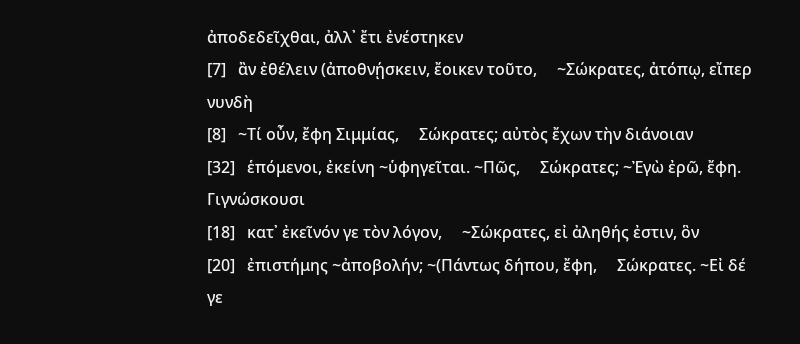ἀποδεδεῖχθαι, ἀλλ᾽ ἔτι ἐνέστηκεν
[7]   ἂν ἐθέλειν (ἀποθνῄσκειν, ἔοικεν τοῦτο,     ~Σώκρατες, ἀτόπῳ, εἴπερ νυνδὴ
[8]   ~Τί οὖν, ἔφη Σιμμίας,     Σώκρατες; αὐτὸς ἔχων τὴν διάνοιαν
[32]   ἑπόμενοι, ἐκείνη ~ὑφηγεῖται. ~Πῶς,     Σώκρατες; ~Ἐγὼ ἐρῶ, ἔφη. Γιγνώσκουσι
[18]   κατ᾽ ἐκεῖνόν γε τὸν λόγον,     ~Σώκρατες, εἰ ἀληθής ἐστιν, ὃν
[20]   ἐπιστήμης ~ἀποβολήν; ~(Πάντως δήπου, ἔφη,     Σώκρατες. ~Εἰ δέ γε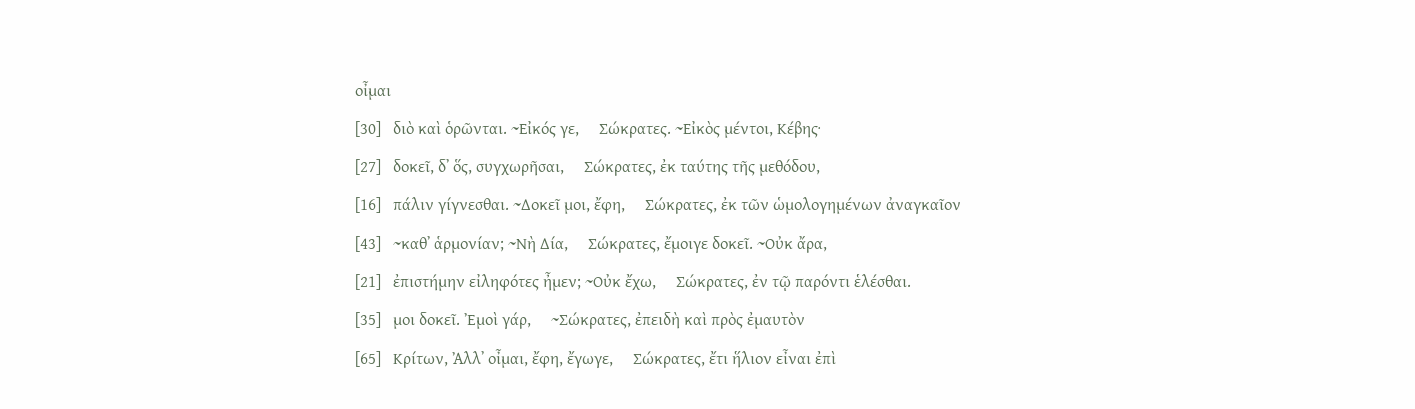οἶμαι
[30]   διὸ καὶ ὁρῶνται. ~Εἰκός γε,     Σώκρατες. ~Εἰκὸς μέντοι, Κέβης·
[27]   δοκεῖ, δ᾽ ὅς, συγχωρῆσαι,     Σώκρατες, ἐκ ταύτης τῆς μεθόδου,
[16]   πάλιν γίγνεσθαι. ~Δοκεῖ μοι, ἔφη,     Σώκρατες, ἐκ τῶν ὡμολογημένων ἀναγκαῖον
[43]   ~καθ᾽ ἁρμονίαν; ~Νὴ Δία,     Σώκρατες, ἔμοιγε δοκεῖ. ~Οὐκ ἄρα,
[21]   ἐπιστήμην εἰληφότες ἦμεν; ~Οὐκ ἔχω,     Σώκρατες, ἐν τῷ παρόντι ἑλέσθαι.
[35]   μοι δοκεῖ. Ἐμοὶ γάρ,     ~Σώκρατες, ἐπειδὴ καὶ πρὸς ἐμαυτὸν
[65]   Κρίτων, Ἀλλ᾽ οἶμαι, ἔφη, ἔγωγε,     Σώκρατες, ἔτι ἥλιον εἶναι ἐπὶ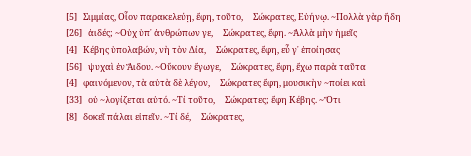[5]   Σιμμίας, Οἷον παρακελεύῃ, ἔφη, τοῦτο,     Σώκρατες, Εὐήνῳ. ~Πολλὰ γὰρ ἤδη
[26]   ἀιδές; ~Οὐχ ὑπ᾽ ἀνθρώπων γε,     Σώκρατες, ἔφη. ~Ἀλλὰ μὴν ἡμεῖς
[4]   Κέβης ὑπολαβών, νὴ τὸν Δία,     Σώκρατες, ἔφη, εὖ γ᾽ ἐποίησας
[56]   ψυχαὶ ἐν Ἅιδου. ~Οὔκουν ἔγωγε,     Σώκρατες, ἔφη, ἔχω παρὰ ταῦτα
[4]   φαινόμενον, τὰ αὐτὰ δὲ λέγον,     Σώκρατες ἔφη, μουσικὴν ~ποίει καὶ
[33]   οὐ ~λογίζεται αὐτό. ~Τί τοῦτο,     Σώκρατες; ἔφη Κέβης. ~Ὅτι
[8]   δοκεῖ πάλαι εἰπεῖν. ~Τί δέ,     Σώκρατες,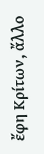ἔφη Κρίτων, ἄλλο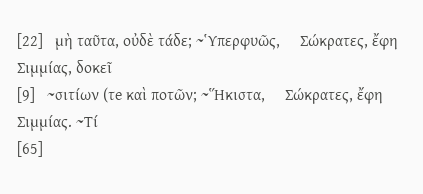[22]   μὴ ταῦτα, οὐδὲ τάδε; ~Ὑπερφυῶς,     Σώκρατες, ἔφη Σιμμίας, δοκεῖ
[9]   ~σιτίων (τe καὶ ποτῶν; ~Ἥκιστα,     Σώκρατες, ἔφη Σιμμίας. ~Τί
[65]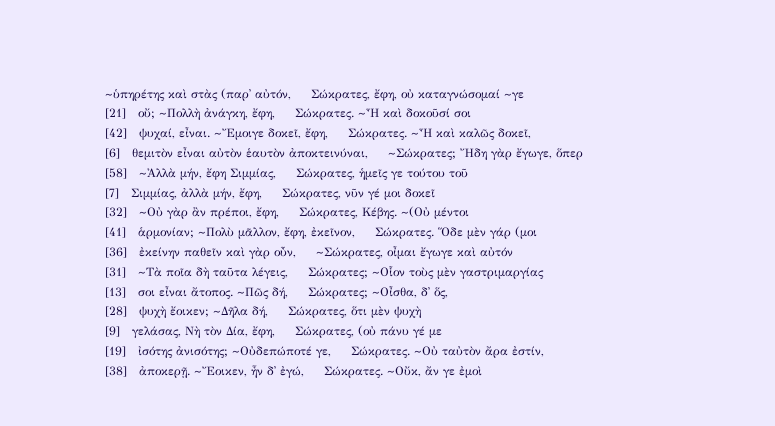~ὑπηρέτης καὶ στὰς (παρ᾽ αὐτόν,     Σώκρατες, ἔφη, οὐ καταγνώσομαί ~γε
[21]   οὔ; ~Πολλὴ ἀνάγκη, ἔφη,     Σώκρατες. ~Ἦ καὶ δοκοῦσί σοι
[42]   ψυχαί, εἶναι. ~Ἔμοιγε δοκεῖ, ἔφη,     Σώκρατες. ~Ἦ καὶ καλῶς δοκεῖ,
[6]   θεμιτὸν εἶναι αὐτὸν ἑαυτὸν ἀποκτεινύναι,     ~Σώκρατες; Ἤδη γὰρ ἔγωγε, ὅπερ
[58]   ~Ἀλλὰ μήν, ἔφη Σιμμίας,     Σώκρατες, ἡμεῖς γε τούτου τοῦ
[7]   Σιμμίας, ἀλλὰ μήν, ἔφη,     Σώκρατες, νῦν γέ μοι δοκεῖ
[32]   ~Οὐ γὰρ ἂν πρέποι, ἔφη,     Σώκρατες, Κέβης. ~(Οὐ μέντοι
[41]   ἁρμονίαν; ~Πολὺ μᾶλλον, ἔφη, ἐκεῖνον,     Σώκρατες. Ὅδε μὲν γάρ (μοι
[36]   ἐκείνην παθεῖν καὶ γὰρ οὖν,     ~Σώκρατες, οἶμαι ἔγωγε καὶ αὐτόν
[31]   ~Τὰ ποῖα δὴ ταῦτα λέγεις,     Σώκρατες; ~Οἷον τοὺς μὲν γαστριμαργίας
[13]   σοι εἶναι ἄτοπος. ~Πῶς δή,     Σώκρατες; ~Οἶσθα, δ᾽ ὅς,
[28]   ψυχὴ ἔοικεν; ~Δῆλα δή,     Σώκρατες, ὅτι μὲν ψυχὴ
[9]   γελάσας, Νὴ τὸν Δία, ἔφη,     Σώκρατες, (οὐ πάνυ γέ με
[19]   ἰσότης ἀνισότης; ~Οὐδεπώποτέ γε,     Σώκρατες. ~Οὐ ταὐτὸν ἄρα ἐστίν,
[38]   ἀποκερῇ. ~Ἔοικεν, ἦν δ᾽ ἐγώ,     Σώκρατες. ~Οὔκ, ἄν γε ἐμοὶ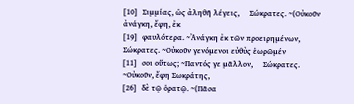[10]   Σιμμίας, ὡς ἀληθῆ λέγεις,     Σώκρατες. ~(Οὐκοῦν ἀνάγκη, ἔφη, ἐκ
[19]   φαυλότερα. ~Ἀνάγκη ἐκ τῶν προειρημένων,     Σώκρατες. ~Οὐκοῦν γενόμενοι εὐθὺς ἑωρῶμέν
[11]   σοι οὕτως; ~Παντός γε μᾶλλον,     Σώκρατες. ~Οὐκοῦν, ἔφη Σωκράτης,
[26]   δὲ τῷ ὁρατῷ. ~(Πᾶσα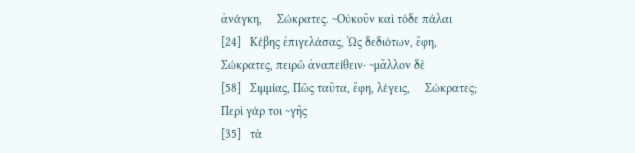ἀνάγκη,     Σώκρατες. ~Οὐκοῦν καὶ τόδε πάλαι
[24]   Κέβης ἐπιγελάσας, Ὡς δεδιότων, ἔφη,     Σώκρατες, πειρῶ ἀναπείθειν· ~μᾶλλον δὲ
[58]   Σιμμίας, Πῶς ταῦτα, ἔφη, λέγεις,     Σώκρατες; Περὶ γάρ τοι ~γῆς
[35]   τὰ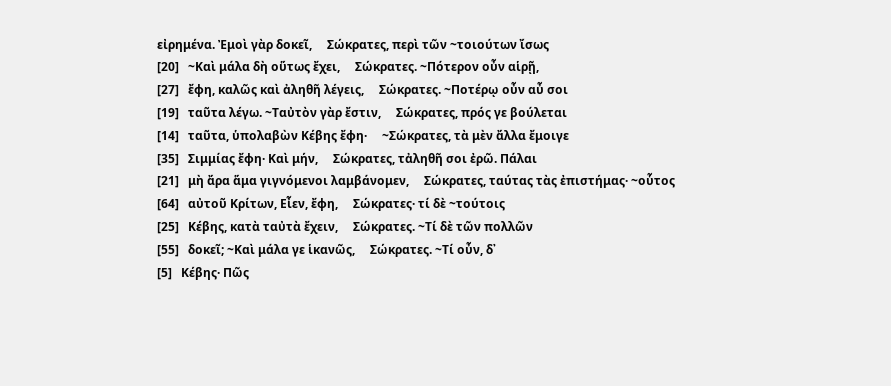εἰρημένα. Ἐμοὶ γὰρ δοκεῖ,     Σώκρατες, περὶ τῶν ~τοιούτων ἴσως
[20]   ~Καὶ μάλα δὴ οὕτως ἔχει,     Σώκρατες. ~Πότερον οὖν αἱρῇ,
[27]   ἔφη, καλῶς καὶ ἀληθῆ λέγεις,     Σώκρατες. ~Ποτέρῳ οὖν αὖ σοι
[19]   ταῦτα λέγω. ~Ταὐτὸν γὰρ ἔστιν,     Σώκρατες, πρός γε βούλεται
[14]   ταῦτα, ὑπολαβὼν Κέβης ἔφη·     ~Σώκρατες, τὰ μὲν ἄλλα ἔμοιγε
[35]   Σιμμίας ἔφη· Καὶ μήν,     Σώκρατες, τἀληθῆ σοι ἐρῶ. Πάλαι
[21]   μὴ ἄρα ἅμα γιγνόμενοι λαμβάνομεν,     Σώκρατες, ταύτας τὰς ἐπιστήμας· ~οὗτος
[64]   αὐτοῦ Κρίτων, Εἶεν, ἔφη,     Σώκρατες· τί δὲ ~τούτοις
[25]   Κέβης, κατὰ ταὐτὰ ἔχειν,     Σώκρατες. ~Τί δὲ τῶν πολλῶν
[55]   δοκεῖ; ~Καὶ μάλα γε ἱκανῶς,     Σώκρατες. ~Τί οὖν, δ᾽
[5]   Κέβης· Πῶς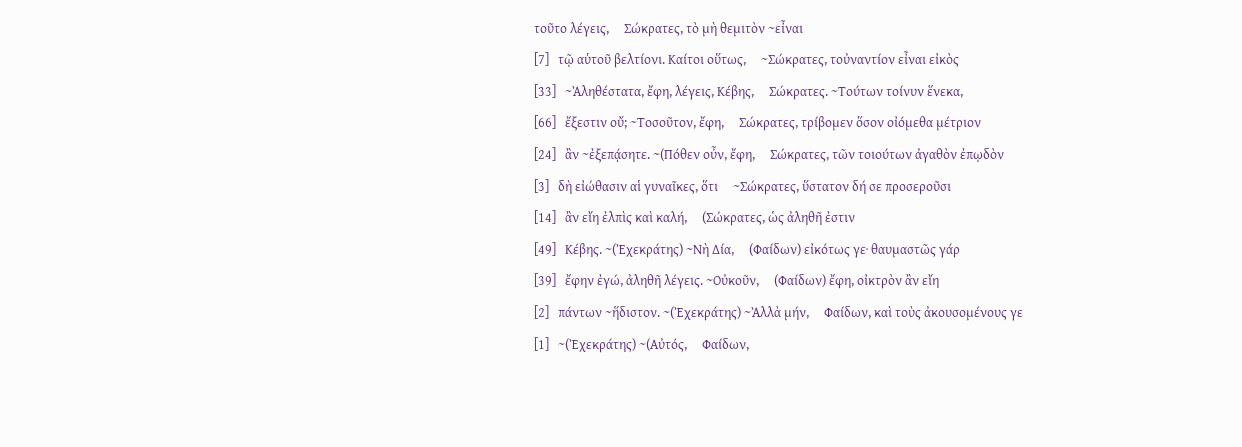τοῦτο λέγεις,     Σώκρατες, τὸ μὴ θεμιτὸν ~εἶναι
[7]   τῷ αὑτοῦ βελτίονι. Καίτοι οὕτως,     ~Σώκρατες, τοὐναντίον εἶναι εἰκὸς
[33]   ~Ἀληθέστατα, ἔφη, λέγεις, Κέβης,     Σώκρατες. ~Τούτων τοίνυν ἕνεκα,
[66]   ἔξεστιν οὔ; ~Τοσοῦτον, ἔφη,     Σώκρατες, τρίβομεν ὅσον οἰόμεθα μέτριον
[24]   ἂν ~ἐξεπᾴσητε. ~(Πόθεν οὖν, ἔφη,     Σώκρατες, τῶν τοιούτων ἀγαθὸν ἐπῳδὸν
[3]   δὴ εἰώθασιν αἱ γυναῖκες, ὅτι     ~Σώκρατες, ὕστατον δή σε προσεροῦσι
[14]   ἂν εἴη ἐλπὶς καὶ καλή,     (Σώκρατες, ὡς ἀληθῆ ἐστιν
[49]   Κέβης. ~(Ἐχεκράτης) ~Νὴ Δία,     (Φαίδων) εἰκότως γε· θαυμαστῶς γάρ
[39]   ἔφην ἐγώ, ἀληθῆ λέγεις. ~Οὐκοῦν,     (Φαίδων) ἔφη, οἰκτρὸν ἂν εἴη
[2]   πάντων ~ἥδιστον. ~(Ἐχεκράτης) ~Ἀλλὰ μήν,     Φαίδων, καὶ τοὺς ἀκουσομένους γε
[1]   ~(Ἐχεκράτης) ~(Αὐτός,     Φαίδων,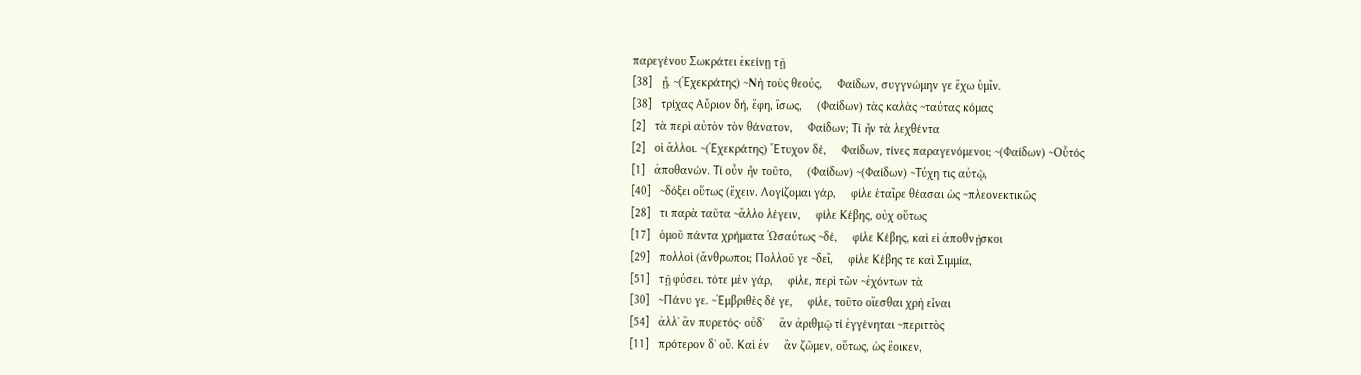παρεγένου Σωκράτει ἐκείνῃ τῇ
[38]   ᾖ. ~(Ἐχεκράτης) ~Νὴ τοὺς θεούς,     Φαίδων, συγγνώμην γε ἔχω ὑμῖν.
[38]   τρίχας Αὔριον δή, ἔφη, ἴσως,     (Φαίδων) τὰς καλὰς ~ταύτας κόμας
[2]   τὰ περὶ αὐτὸν τὸν θάνατον,     Φαίδων; Τί ἦν τὰ λεχθέντα
[2]   οἱ ἄλλοι. ~(Ἐχεκράτης) Ἔτυχον δέ,     Φαίδων, τίνες παραγενόμενοι; ~(Φαίδων) ~Οὗτός
[1]   ἀποθανών. Τί οὖν ἦν τοῦτο,     (Φαίδων) ~(Φαίδων) ~Τύχη τις αὐτῷ,
[40]   ~δόξει οὕτως (ἔχειν. Λογίζομαι γάρ,     φίλε ἑταῖρε θέασαι ὡς ~πλεονεκτικῶς
[28]   τι παρὰ ταῦτα ~ἄλλο λέγειν,     φίλε Κέβης, οὐχ οὕτως
[17]   ὁμοῦ πάντα χρήματα Ὡσαύτως ~δέ,     φίλε Κέβης, καὶ εἰ ἀποθνῄσκοι
[29]   πολλοὶ (ἄνθρωποι; Πολλοῦ γε ~δεῖ,     φίλε Κέβης τε καὶ Σιμμία,
[51]   τῇ φύσει. τότε μὲν γάρ,     φίλε, περὶ τῶν ~ἐχόντων τὰ
[30]   ~Πάνυ γε. ~Ἐμβριθὲς δέ γε,     φίλε, τοῦτο οἴεσθαι χρὴ εἶναι
[54]   ἀλλ᾽ ἂν πυρετός· οὐδ᾽     ἂν ἀριθμῷ τί ἐγγένηται ~περιττὸς
[11]   πρότερον δ᾽ οὔ. Καὶ ἐν     ἂν ζῶμεν, οὕτως, ὡς ἔοικεν,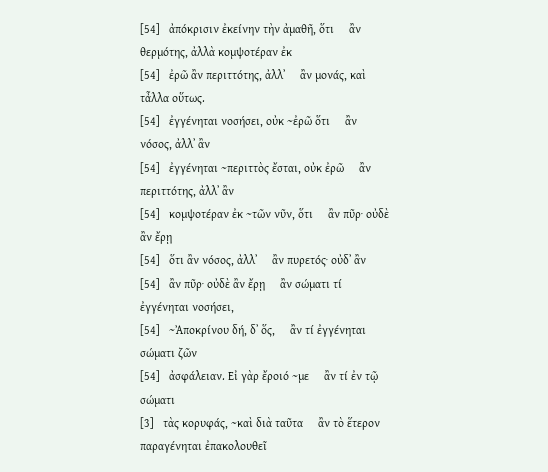[54]   ἀπόκρισιν ἐκείνην τὴν ἀμαθῆ, ὅτι     ἂν θερμότης, ἀλλὰ κομψοτέραν ἐκ
[54]   ἐρῶ ἂν περιττότης, ἀλλ᾽     ἂν μονάς, καὶ τἆλλα οὕτως.
[54]   ἐγγένηται νοσήσει, οὐκ ~ἐρῶ ὅτι     ἂν νόσος, ἀλλ᾽ ἂν
[54]   ἐγγένηται ~περιττὸς ἔσται, οὐκ ἐρῶ     ἂν περιττότης, ἀλλ᾽ ἂν
[54]   κομψοτέραν ἐκ ~τῶν νῦν, ὅτι     ἂν πῦρ· οὐδὲ ἂν ἔρῃ
[54]   ὅτι ἂν νόσος, ἀλλ᾽     ἂν πυρετός· οὐδ᾽ ἂν
[54]   ἂν πῦρ· οὐδὲ ἂν ἔρῃ     ἂν σώματι τί ἐγγένηται νοσήσει,
[54]   ~Ἀποκρίνου δή, δ᾽ ὅς,     ἂν τί ἐγγένηται σώματι ζῶν
[54]   ἀσφάλειαν. Εἰ γὰρ ἔροιό ~με     ἂν τί ἐν τῷ σώματι
[3]   τὰς κορυφάς, ~καὶ διὰ ταῦτα     ἂν τὸ ἕτερον παραγένηται ἐπακολουθεῖ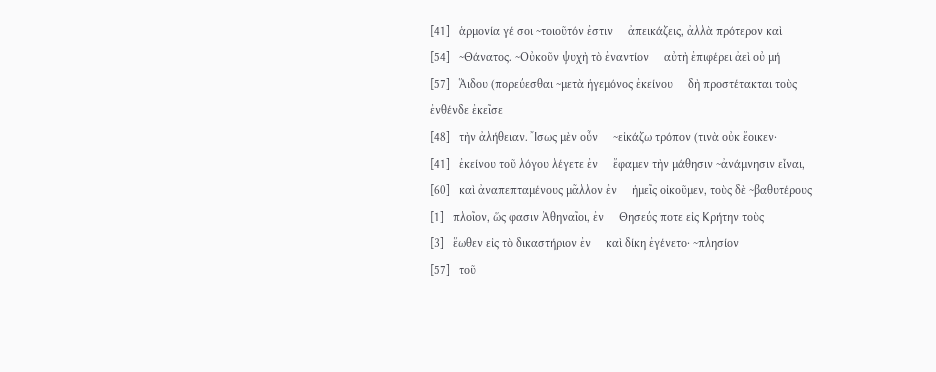[41]   ἁρμονία γέ σοι ~τοιοῦτόν ἐστιν     ἀπεικάζεις, ἀλλὰ πρότερον καὶ
[54]   ~Θάνατος. ~Οὐκοῦν ψυχὴ τὸ ἐναντίον     αὐτὴ ἐπιφέρει ἀεὶ οὐ μή
[57]   Ἅιδου (πορεύεσθαι ~μετὰ ἡγεμόνος ἐκείνου     δὴ προστέτακται τοὺς ἐνθένδε ἐκεῖσε
[48]   τὴν ἀλήθειαν. Ἴσως μὲν οὖν     ~εἰκάζω τρόπον (τινὰ οὐκ ἔοικεν·
[41]   ἐκείνου τοῦ λόγου λέγετε ἐν     ἔφαμεν τὴν μάθησιν ~ἀνάμνησιν εἶναι,
[60]   καὶ ἀναπεπταμένους μᾶλλον ἐν     ἡμεῖς οἰκοῦμεν, τοὺς δὲ ~βαθυτέρους
[1]   πλοῖον, ὥς φασιν Ἀθηναῖοι, ἐν     Θησεύς ποτε εἰς Κρήτην τοὺς
[3]   ἕωθεν εἰς τὸ δικαστήριον ἐν     καὶ δίκη ἐγένετο· ~πλησίον
[57]   τοῦ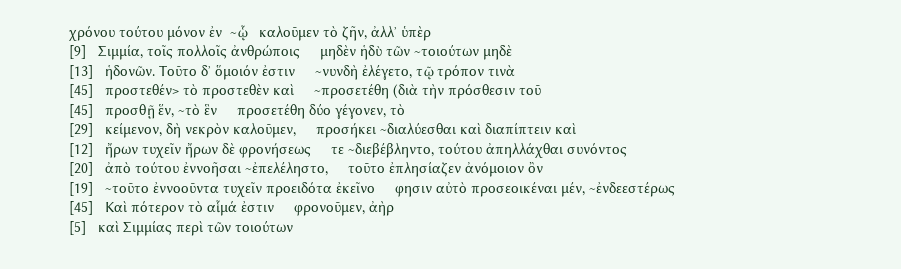χρόνου τούτου μόνον ἐν  ~ᾧ   καλοῦμεν τὸ ζῆν, ἀλλ᾽ ὑπὲρ
[9]   Σιμμία, τοῖς πολλοῖς ἀνθρώποις     μηδὲν ἡδὺ τῶν ~τοιούτων μηδὲ
[13]   ἡδονῶν. Τοῦτο δ᾽ ὅμοιόν ἐστιν     ~νυνδὴ ἐλέγετο, τῷ τρόπον τινὰ
[45]   προστεθέν> τὸ προστεθὲν καὶ     ~προσετέθη (διὰ τὴν πρόσθεσιν τοῦ
[45]   προσθῇ ἕν, ~τὸ ἓν     προσετέθη δύο γέγονεν, τὸ
[29]   κείμενον, δὴ νεκρὸν καλοῦμεν,     προσήκει ~διαλύεσθαι καὶ διαπίπτειν καὶ
[12]   ἤρων τυχεῖν ἤρων δὲ φρονήσεως     τε ~διεβέβληντο, τούτου ἀπηλλάχθαι συνόντος
[20]   ἀπὸ τούτου ἐννοῆσαι ~ἐπελέληστο,     τοῦτο ἐπλησίαζεν ἀνόμοιον ὂν
[19]   ~τοῦτο ἐννοοῦντα τυχεῖν προειδότα ἐκεῖνο     φησιν αὐτὸ προσεοικέναι μέν, ~ἐνδεεστέρως
[45]   Καὶ πότερον τὸ αἷμά ἐστιν     φρονοῦμεν, ἀὴρ
[5]   καὶ Σιμμίας περὶ τῶν τοιούτων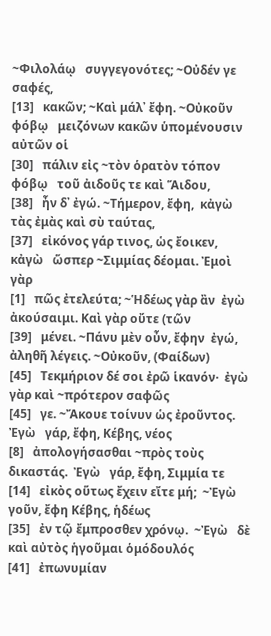~Φιλολάῳ   συγγεγονότες; ~Οὐδέν γε σαφές,
[13]   κακῶν; ~Καὶ μάλ᾽ ἔφη. ~Οὐκοῦν  φόβῳ   μειζόνων κακῶν ὑπομένουσιν αὐτῶν οἱ
[30]   πάλιν εἰς ~τὸν ὁρατὸν τόπον  φόβῳ   τοῦ ἀιδοῦς τε καὶ Ἅιδου,
[38]   ἦν δ᾽ ἐγώ. ~Τήμερον, ἔφη,  κἀγὼ   τὰς ἐμὰς καὶ σὺ ταύτας,
[37]   εἰκόνος γάρ τινος, ὡς ἔοικεν,  κἀγὼ   ὥσπερ ~Σιμμίας δέομαι. Ἐμοὶ γὰρ
[1]   πῶς ἐτελεύτα; ~Ἡδέως γὰρ ἂν  ἐγὼ   ἀκούσαιμι. Καὶ γὰρ οὔτε (τῶν
[39]   μένει. ~Πάνυ μὲν οὖν, ἔφην  ἐγώ,   ἀληθῆ λέγεις. ~Οὐκοῦν, (Φαίδων)
[45]   Τεκμήριον δέ σοι ἐρῶ ἱκανόν·  ἐγὼ   γὰρ καὶ ~πρότερον σαφῶς
[45]   γε. ~Ἄκουε τοίνυν ὡς ἐροῦντος.  Ἐγὼ   γάρ, ἔφη, Κέβης, νέος
[8]   ἀπολογήσασθαι ~πρὸς τοὺς δικαστάς.  Ἐγὼ   γάρ, ἔφη, Σιμμία τε
[14]   εἰκὸς οὕτως ἔχειν εἴτε μή;  ~Ἐγὼ   γοῦν, ἔφη Κέβης, ἡδέως
[35]   ἐν τῷ ἔμπροσθεν χρόνῳ.  ~Ἐγὼ   δὲ καὶ αὐτὸς ἡγοῦμαι ὁμόδουλός
[41]   ἐπωνυμίαν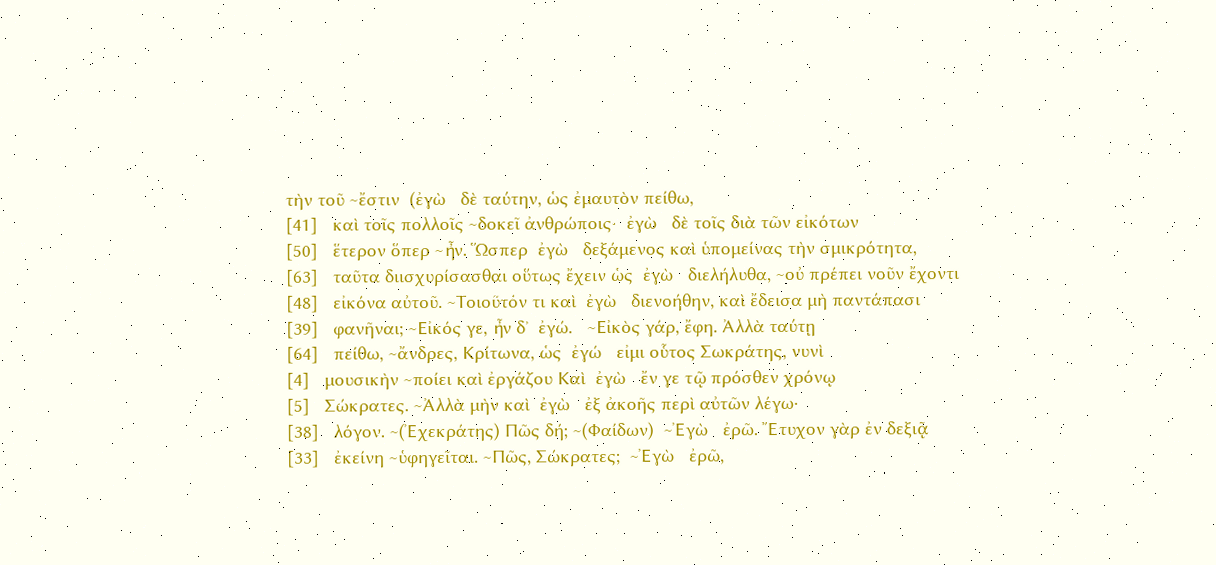τὴν τοῦ ~ἔστιν  (ἐγὼ   δὲ ταύτην, ὡς ἐμαυτὸν πείθω,
[41]   καὶ τοῖς πολλοῖς ~δοκεῖ ἀνθρώποις·  ἐγὼ   δὲ τοῖς διὰ τῶν εἰκότων
[50]   ἕτερον ὅπερ ~ἦν. Ὥσπερ  ἐγὼ   δεξάμενος καὶ ὑπομείνας τὴν σμικρότητα,
[63]   ταῦτα διισχυρίσασθαι οὕτως ἔχειν ὡς  ἐγὼ   διελήλυθα, ~οὐ πρέπει νοῦν ἔχοντι
[48]   εἰκόνα αὐτοῦ. ~Τοιοῦτόν τι καὶ  ἐγὼ   διενοήθην, καὶ ἔδεισα μὴ παντάπασι
[39]   φανῆναι; ~Εἰκός γε, ἦν δ᾽  ἐγώ.   ~Εἰκὸς γάρ, ἔφη. Ἀλλὰ ταύτῃ
[64]   πείθω, ~ἄνδρες, Κρίτωνα, ὡς  ἐγώ   εἰμι οὗτος Σωκράτης, νυνὶ
[4]   μουσικὴν ~ποίει καὶ ἐργάζου Καὶ  ἐγὼ   ἔν γε τῷ πρόσθεν χρόνῳ
[5]   Σώκρατες. ~Ἀλλὰ μὴν καὶ  ἐγὼ   ἐξ ἀκοῆς περὶ αὐτῶν λέγω·
[38]   λόγον. ~(Ἐχεκράτης) Πῶς δή; ~(Φαίδων)  ~Ἐγὼ   ἐρῶ. Ἔτυχον γὰρ ἐν δεξιᾷ
[33]   ἐκείνη ~ὑφηγεῖται. ~Πῶς, Σώκρατες;  ~Ἐγὼ   ἐρῶ,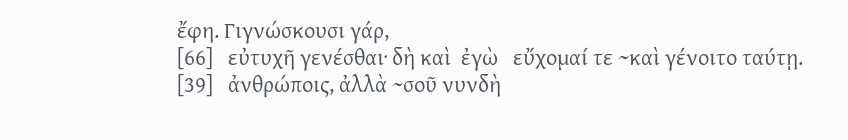ἔφη. Γιγνώσκουσι γάρ,
[66]   εὐτυχῆ γενέσθαι· δὴ καὶ  ἐγὼ   εὔχομαί τε ~καὶ γένοιτο ταύτῃ.
[39]   ἀνθρώποις, ἀλλὰ ~σοῦ νυνδὴ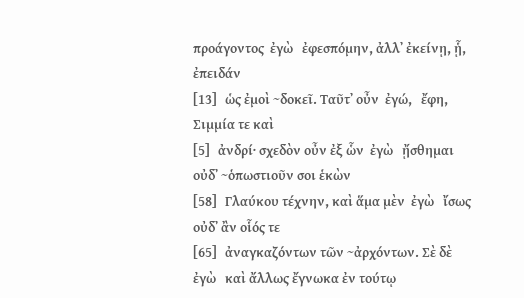προάγοντος  ἐγὼ   ἐφεσπόμην, ἀλλ᾽ ἐκείνῃ, ᾗ, ἐπειδάν
[13]   ὡς ἐμοὶ ~δοκεῖ. Ταῦτ᾽ οὖν  ἐγώ,   ἔφη, Σιμμία τε καὶ
[5]   ἀνδρί· σχεδὸν οὖν ἐξ ὧν  ἐγὼ   ᾔσθημαι οὐδ᾽ ~ὁπωστιοῦν σοι ἑκὼν
[58]   Γλαύκου τέχνην, καὶ ἅμα μὲν  ἐγὼ   ἴσως οὐδ᾽ ἂν οἷός τε
[65]   ἀναγκαζόντων τῶν ~ἀρχόντων. Σὲ δὲ  ἐγὼ   καὶ ἄλλως ἔγνωκα ἐν τούτῳ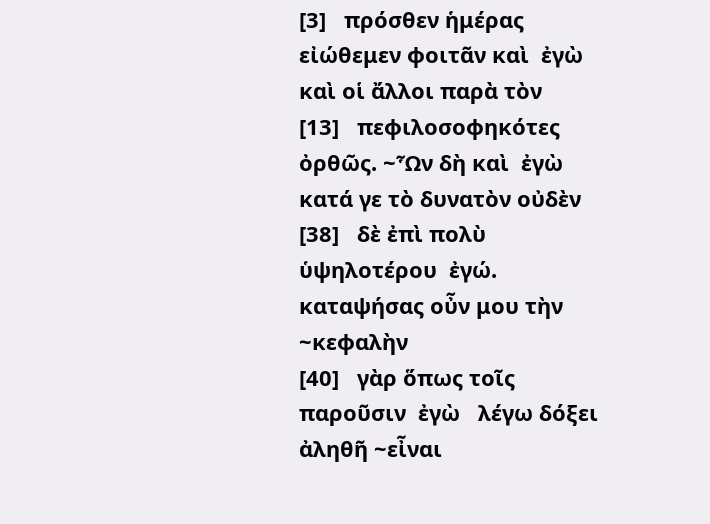[3]   πρόσθεν ἡμέρας εἰώθεμεν φοιτᾶν καὶ  ἐγὼ   καὶ οἱ ἄλλοι παρὰ τὸν
[13]   πεφιλοσοφηκότες ὀρθῶς. ~Ὧν δὴ καὶ  ἐγὼ   κατά γε τὸ δυνατὸν οὐδὲν
[38]   δὲ ἐπὶ πολὺ ὑψηλοτέρου  ἐγώ.   καταψήσας οὖν μου τὴν ~κεφαλὴν
[40]   γὰρ ὅπως τοῖς παροῦσιν  ἐγὼ   λέγω δόξει ἀληθῆ ~εἶναι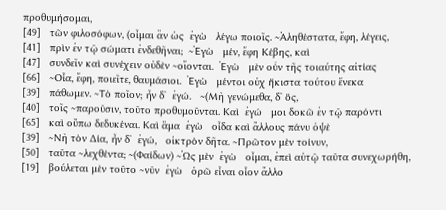προθυμήσομαι,
[49]   τῶν φιλοσόφων, (οἶμαι ἂν ὡς  ἐγὼ   λέγω ποιοῖς. ~Ἀληθέστατα, ἔφη, λέγεις,
[41]   πρὶν ἐν τῷ σώματι ἐνδεθῆναι;  ~Ἐγὼ   μέν, ἔφη Κέβης, καὶ
[47]   συνδεῖν καὶ συνέχειν οὐδὲν ~οἴονται.  Ἐγὼ   μὲν οὖν τῆς τοιαύτης αἰτίας
[66]   ~Οἷα, ἔφη, ποιεῖτε, θαυμάσιοι.  Ἐγὼ   μέντοι οὐχ ἥκιστα τούτου ἕνεκα
[39]   πάθωμεν. ~Τὸ ποῖον; ἦν δ᾽  ἐγώ.   ~(Μὴ γενώμεθα, δ᾽ ὅς,
[40]   τοῖς ~παροῦσιν, τοῦτο προθυμοῦνται. Καὶ  ἐγώ   μοι δοκῶ ἐν τῷ παρόντι
[65]   καὶ οὔπω δεδυκέναι. Καὶ ἅμα  ἐγὼ   οἶδα καὶ ἄλλους πάνυ ὀψὲ
[39]   ~Νὴ τὸν Δία, ἦν δ᾽  ἐγώ,   οἰκτρὸν δῆτα. ~Πρῶτον μὲν τοίνυν,
[50]   ταῦτα ~λεχθέντα; ~(Φαίδων) ~Ὡς μὲν  ἐγὼ   οἶμαι, ἐπεὶ αὐτῷ ταῦτα συνεχωρήθη,
[19]   βούλεται μὲν τοῦτο ~νῦν  ἐγὼ   ὁρῶ εἶναι οἷον ἄλλο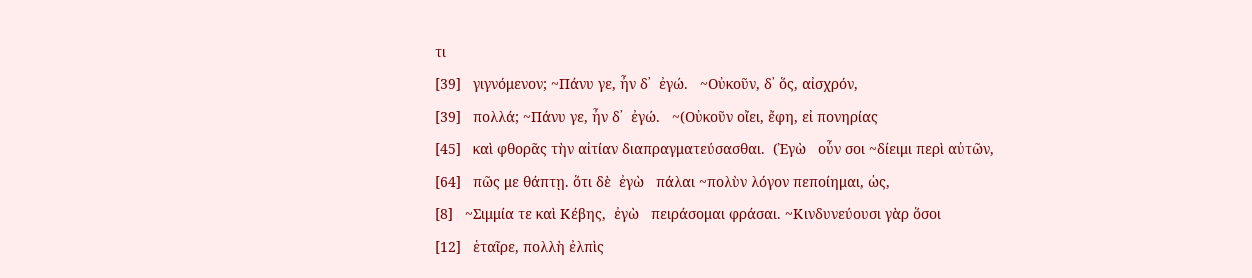τι
[39]   γιγνόμενον; ~Πάνυ γε, ἦν δ᾽  ἐγώ.   ~Οὐκοῦν, δ᾽ ὅς, αἰσχρόν,
[39]   πολλά; ~Πάνυ γε, ἦν δ᾽  ἐγώ.   ~(Οὐκοῦν οἴει, ἔφη, εἰ πονηρίας
[45]   καὶ φθορᾶς τὴν αἰτίαν διαπραγματεύσασθαι.  (Ἐγὼ   οὖν σοι ~δίειμι περὶ αὐτῶν,
[64]   πῶς με θάπτῃ. ὅτι δὲ  ἐγὼ   πάλαι ~πολὺν λόγον πεποίημαι, ὡς,
[8]   ~Σιμμία τε καὶ Κέβης,  ἐγὼ   πειράσομαι φράσαι. ~Κινδυνεύουσι γὰρ ὅσοι
[12]   ἑταῖρε, πολλὴ ἐλπὶς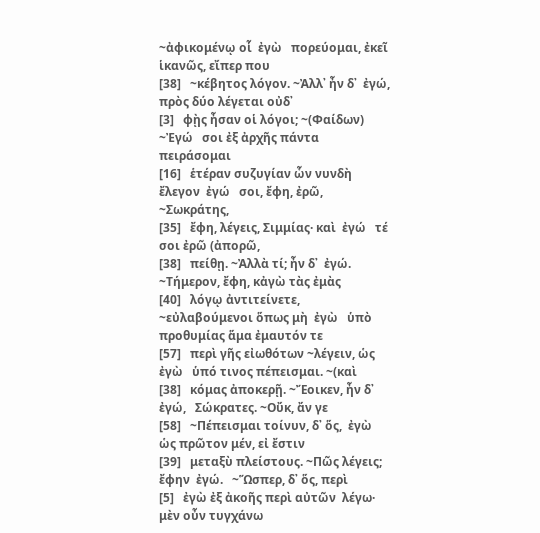~ἀφικομένῳ οἷ  ἐγὼ   πορεύομαι, ἐκεῖ ἱκανῶς, εἴπερ που
[38]   ~κέβητος λόγον. ~Ἀλλ᾽ ἦν δ᾽  ἐγώ,   πρὸς δύο λέγεται οὐδ᾽
[3]   φῂς ἦσαν οἱ λόγοι; ~(Φαίδων)  ~Ἐγώ   σοι ἐξ ἀρχῆς πάντα πειράσομαι
[16]   ἑτέραν συζυγίαν ὧν νυνδὴ ἔλεγον  ἐγώ   σοι, ἔφη, ἐρῶ, ~Σωκράτης,
[35]   ἔφη, λέγεις, Σιμμίας· καὶ  ἐγώ   τέ σοι ἐρῶ (ἀπορῶ,
[38]   πείθῃ. ~Ἀλλὰ τί; ἦν δ᾽  ἐγώ.   ~Τήμερον, ἔφη, κἀγὼ τὰς ἐμὰς
[40]   λόγῳ ἀντιτείνετε, ~εὐλαβούμενοι ὅπως μὴ  ἐγὼ   ὑπὸ προθυμίας ἅμα ἐμαυτόν τε
[57]   περὶ γῆς εἰωθότων ~λέγειν, ὡς  ἐγὼ   ὑπό τινος πέπεισμαι. ~(καὶ
[38]   κόμας ἀποκερῇ. ~Ἔοικεν, ἦν δ᾽  ἐγώ,   Σώκρατες. ~Οὔκ, ἄν γε
[58]   ~Πέπεισμαι τοίνυν, δ᾽ ὅς,  ἐγὼ   ὡς πρῶτον μέν, εἰ ἔστιν
[39]   μεταξὺ πλείστους. ~Πῶς λέγεις; ἔφην  ἐγώ.   ~Ὥσπερ, δ᾽ ὅς, περὶ
[5]   ἐγὼ ἐξ ἀκοῆς περὶ αὐτῶν  λέγω·   μὲν οὖν τυγχάνω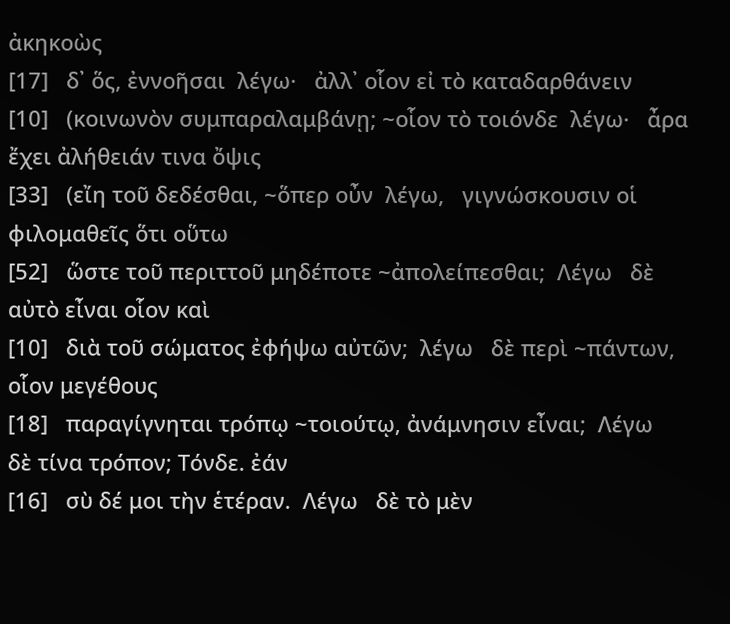ἀκηκοὼς
[17]   δ᾽ ὅς, ἐννοῆσαι  λέγω·   ἀλλ᾽ οἷον εἰ τὸ καταδαρθάνειν
[10]   (κοινωνὸν συμπαραλαμβάνῃ; ~οἷον τὸ τοιόνδε  λέγω·   ἆρα ἔχει ἀλήθειάν τινα ὄψις
[33]   (εἴη τοῦ δεδέσθαι, ~ὅπερ οὖν  λέγω,   γιγνώσκουσιν οἱ φιλομαθεῖς ὅτι οὕτω
[52]   ὥστε τοῦ περιττοῦ μηδέποτε ~ἀπολείπεσθαι;  Λέγω   δὲ αὐτὸ εἶναι οἷον καὶ
[10]   διὰ τοῦ σώματος ἐφήψω αὐτῶν;  λέγω   δὲ περὶ ~πάντων, οἷον μεγέθους
[18]   παραγίγνηται τρόπῳ ~τοιούτῳ, ἀνάμνησιν εἶναι;  Λέγω   δὲ τίνα τρόπον; Τόνδε. ἐάν
[16]   σὺ δέ μοι τὴν ἑτέραν.  Λέγω   δὲ τὸ μὲν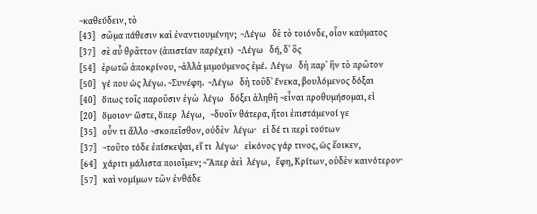~καθεύδειν, τὸ
[43]   σῶμα πάθεσιν καὶ ἐναντιουμένην;  ~Λέγω   δὲ τὸ τοιόνδε, οἷον καύματος
[37]   σὲ αὖ θρᾶττον (ἀπιστίαν παρέχει)  ~Λέγω   δή, δ᾽ ὃς
[54]   ἐρωτῶ ἀποκρίνου, ~ἀλλὰ μιμούμενος ἐμέ.  Λέγω   δὴ παρ᾽ ἣν τὸ πρῶτον
[50]   γέ που ὡς λέγω. ~Συνέφη.  ~Λέγω   δὴ τοῦδ᾽ ἕνεκα, βουλόμενος δόξαι
[40]   ὅπως τοῖς παροῦσιν ἐγὼ  λέγω   δόξει ἀληθῆ ~εἶναι προθυμήσομαι, εἰ
[20]   ὅμοιον· ὥστε, ὅπερ  λέγω,   ~δυοῖν θάτερα, ἤτοι ἐπιστάμενοί γε
[35]   οὖν τι ἄλλο ~σκοπεῖσθον, οὐδὲν  λέγω·   εἰ δέ τι περὶ τούτων
[37]   ~τοῦτο τόδε ἐπίσκεψαι, εἴ τι  λέγω·   εἰκόνος γάρ τινος, ὡς ἔοικεν,
[64]   χάριτι μάλιστα ποιοῖμεν; ~Ἅπερ ἀεὶ  λέγω,   ἔφη, Κρίτων, οὐδὲν καινότερον·
[57]   καὶ νομίμων τῶν ἐνθάδε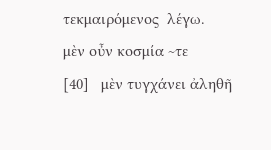τεκμαιρόμενος  λέγω.   μὲν οὖν κοσμία ~τε
[40]   μὲν τυγχάνει ἀληθῆ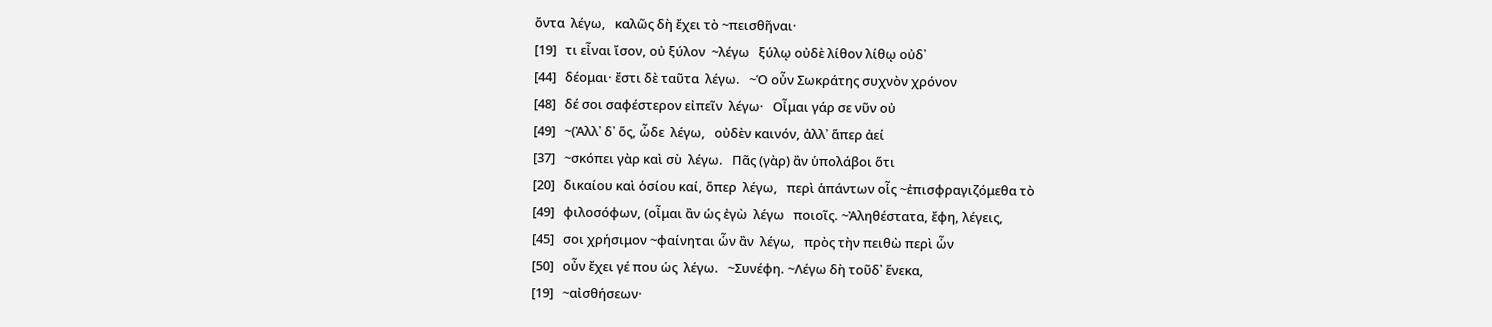ὄντα  λέγω,   καλῶς δὴ ἔχει τὸ ~πεισθῆναι·
[19]   τι εἶναι ἴσον, οὐ ξύλον  ~λέγω   ξύλῳ οὐδὲ λίθον λίθῳ οὐδ᾽
[44]   δέομαι· ἔστι δὲ ταῦτα  λέγω.   ~Ὁ οὖν Σωκράτης συχνὸν χρόνον
[48]   δέ σοι σαφέστερον εἰπεῖν  λέγω·   Οἶμαι γάρ σε νῦν οὐ
[49]   ~(Ἀλλ᾽ δ᾽ ὅς, ὧδε  λέγω,   οὐδὲν καινόν, ἀλλ᾽ ἅπερ ἀεί
[37]   ~σκόπει γὰρ καὶ σὺ  λέγω.   Πᾶς (γὰρ) ἂν ὑπολάβοι ὅτι
[20]   δικαίου καὶ ὁσίου καί, ὅπερ  λέγω,   περὶ ἁπάντων οἷς ~ἐπισφραγιζόμεθα τὸ
[49]   φιλοσόφων, (οἶμαι ἂν ὡς ἐγὼ  λέγω   ποιοῖς. ~Ἀληθέστατα, ἔφη, λέγεις,
[45]   σοι χρήσιμον ~φαίνηται ὧν ἂν  λέγω,   πρὸς τὴν πειθὼ περὶ ὧν
[50]   οὖν ἔχει γέ που ὡς  λέγω.   ~Συνέφη. ~Λέγω δὴ τοῦδ᾽ ἕνεκα,
[19]   ~αἰσθήσεων·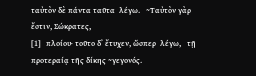ταὐτὸν δὲ πάντα ταῦτα  λέγω.   ~Ταὐτὸν γὰρ ἔστιν, Σώκρατες,
[1]   πλοίου· τοῦτο δ᾽ ἔτυχεν, ὥσπερ  λέγω,   τῇ προτεραίᾳ τῆς δίκης ~γεγονός.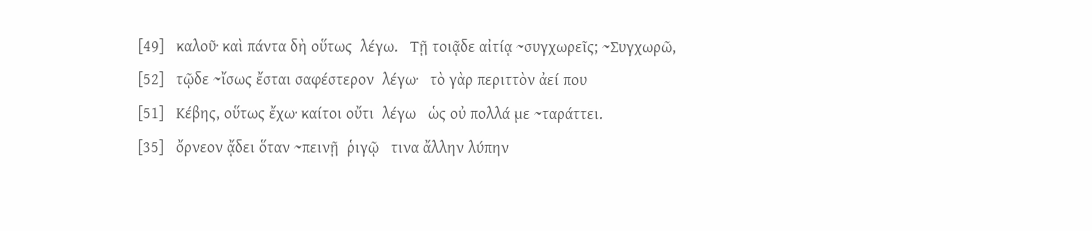[49]   καλοῦ· καὶ πάντα δὴ οὕτως  λέγω.   Τῇ τοιᾷδε αἰτίᾳ ~συγχωρεῖς; ~Συγχωρῶ,
[52]   τῷδε ~ἴσως ἔσται σαφέστερον  λέγω·   τὸ γὰρ περιττὸν ἀεί που
[51]   Κέβης, οὕτως ἔχω· καίτοι οὔτι  λέγω   ὡς οὐ πολλά με ~ταράττει.
[35]   ὄρνεον ᾄδει ὅταν ~πεινῇ  ῥιγῷ   τινα ἄλλην λύπην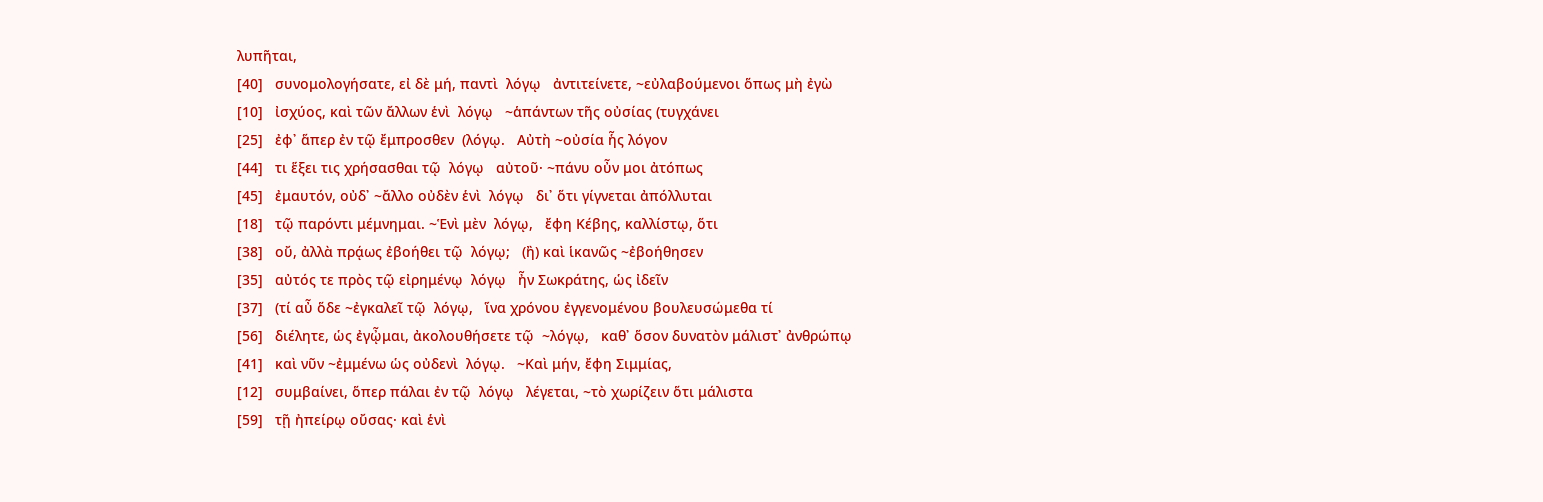λυπῆται,
[40]   συνομολογήσατε, εἰ δὲ μή, παντὶ  λόγῳ   ἀντιτείνετε, ~εὐλαβούμενοι ὅπως μὴ ἐγὼ
[10]   ἰσχύος, καὶ τῶν ἄλλων ἑνὶ  λόγῳ   ~ἁπάντων τῆς οὐσίας (τυγχάνει
[25]   ἐφ᾽ ἅπερ ἐν τῷ ἔμπροσθεν  (λόγῳ.   Αὐτὴ ~οὐσία ἧς λόγον
[44]   τι ἕξει τις χρήσασθαι τῷ  λόγῳ   αὐτοῦ· ~πάνυ οὖν μοι ἀτόπως
[45]   ἐμαυτόν, οὐδ᾽ ~ἄλλο οὐδὲν ἑνὶ  λόγῳ   δι᾽ ὅτι γίγνεται ἀπόλλυται
[18]   τῷ παρόντι μέμνημαι. ~Ἑνὶ μὲν  λόγῳ,   ἔφη Κέβης, καλλίστῳ, ὅτι
[38]   οὔ, ἀλλὰ πρᾴως ἐβοήθει τῷ  λόγῳ;   (ἢ) καὶ ἱκανῶς ~ἐβοήθησεν
[35]   αὐτός τε πρὸς τῷ εἰρημένῳ  λόγῳ   ἦν Σωκράτης, ὡς ἰδεῖν
[37]   (τί αὖ ὅδε ~ἐγκαλεῖ τῷ  λόγῳ,   ἵνα χρόνου ἐγγενομένου βουλευσώμεθα τί
[56]   διέλητε, ὡς ἐγᾦμαι, ἀκολουθήσετε τῷ  ~λόγῳ,   καθ᾽ ὅσον δυνατὸν μάλιστ᾽ ἀνθρώπῳ
[41]   καὶ νῦν ~ἐμμένω ὡς οὐδενὶ  λόγῳ.   ~Καὶ μήν, ἔφη Σιμμίας,
[12]   συμβαίνει, ὅπερ πάλαι ἐν τῷ  λόγῳ   λέγεται, ~τὸ χωρίζειν ὅτι μάλιστα
[59]   τῇ ἠπείρῳ οὔσας· καὶ ἑνὶ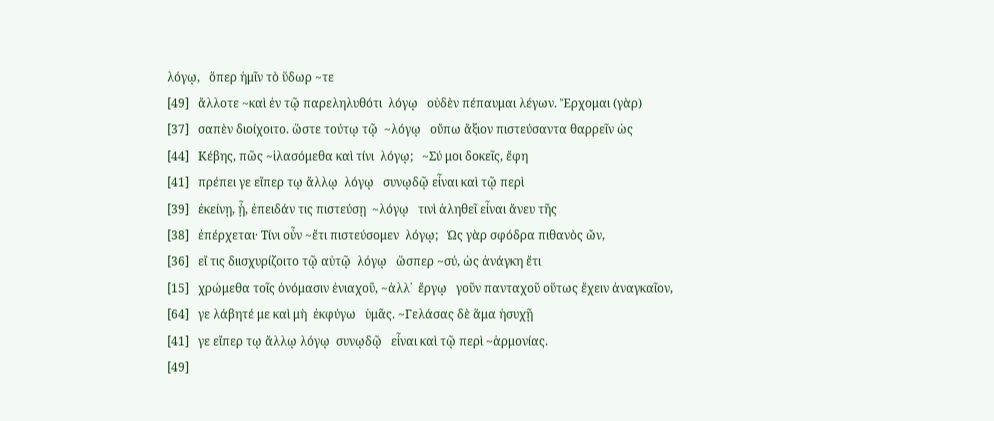λόγῳ,   ὅπερ ἡμῖν τὸ ὕδωρ ~τε
[49]   ἄλλοτε ~καὶ ἐν τῷ παρεληλυθότι  λόγῳ   οὐδὲν πέπαυμαι λέγων. Ἔρχομαι (γὰρ)
[37]   σαπὲν διοίχοιτο. ὥστε τούτῳ τῷ  ~λόγῳ   οὔπω ἄξιον πιστεύσαντα θαρρεῖν ὡς
[44]   Κέβης, πῶς ~ἱλασόμεθα καὶ τίνι  λόγῳ;   ~Σύ μοι δοκεῖς, ἔφη
[41]   πρέπει γε εἴπερ τῳ ἄλλῳ  λόγῳ   συνῳδῷ εἶναι καὶ τῷ περὶ
[39]   ἐκείνῃ, ᾗ, ἐπειδάν τις πιστεύσῃ  ~λόγῳ   τινὶ ἀληθεῖ εἶναι ἄνευ τῆς
[38]   ἐπέρχεται· Τίνι οὖν ~ἔτι πιστεύσομεν  λόγῳ;   Ὡς γὰρ σφόδρα πιθανὸς ὤν,
[36]   εἴ τις διισχυρίζοιτο τῷ αὐτῷ  λόγῳ   ὥσπερ ~σύ, ὡς ἀνάγκη ἔτι
[15]   χρώμεθα τοῖς ὀνόμασιν ἐνιαχοῦ, ~ἀλλ᾽  ἔργῳ   γοῦν πανταχοῦ οὕτως ἔχειν ἀναγκαῖον,
[64]   γε λάβητέ με καὶ μὴ  ἐκφύγω   ὑμᾶς. ~Γελάσας δὲ ἅμα ἡσυχῇ
[41]   γε εἴπερ τῳ ἄλλῳ λόγῳ  συνῳδῷ   εἶναι καὶ τῷ περὶ ~ἁρμονίας.
[49]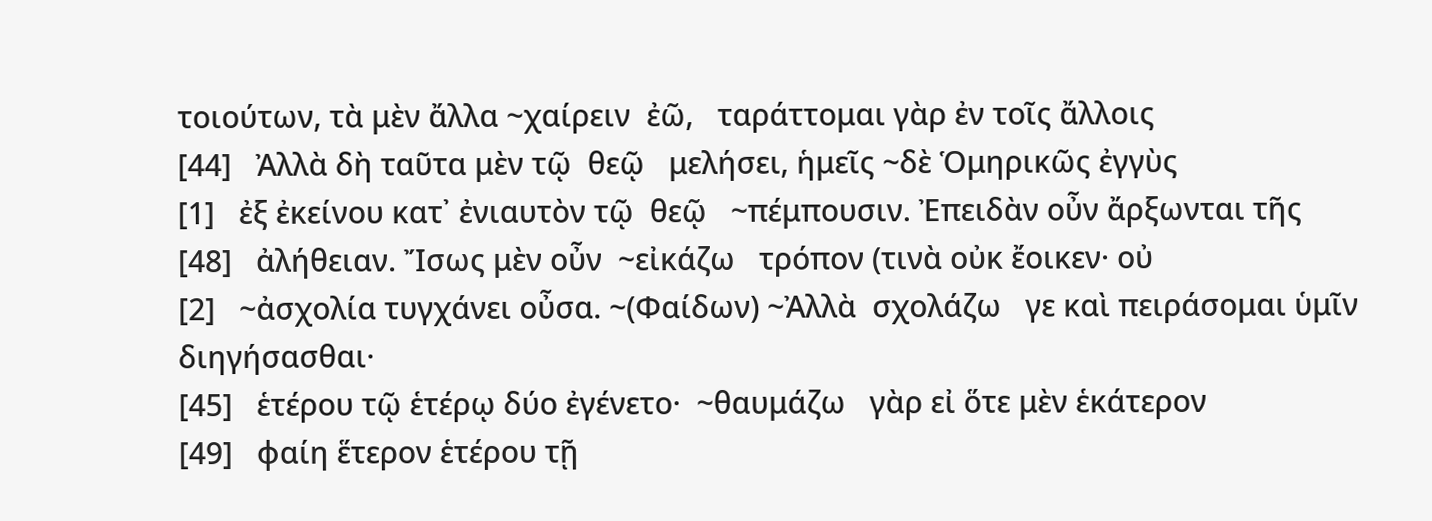τοιούτων, τὰ μὲν ἄλλα ~χαίρειν  ἐῶ,   ταράττομαι γὰρ ἐν τοῖς ἄλλοις
[44]   Ἀλλὰ δὴ ταῦτα μὲν τῷ  θεῷ   μελήσει, ἡμεῖς ~δὲ Ὁμηρικῶς ἐγγὺς
[1]   ἐξ ἐκείνου κατ᾽ ἐνιαυτὸν τῷ  θεῷ   ~πέμπουσιν. Ἐπειδὰν οὖν ἄρξωνται τῆς
[48]   ἀλήθειαν. Ἴσως μὲν οὖν  ~εἰκάζω   τρόπον (τινὰ οὐκ ἔοικεν· οὐ
[2]   ~ἀσχολία τυγχάνει οὖσα. ~(Φαίδων) ~Ἀλλὰ  σχολάζω   γε καὶ πειράσομαι ὑμῖν διηγήσασθαι·
[45]   ἑτέρου τῷ ἑτέρῳ δύο ἐγένετο·  ~θαυμάζω   γὰρ εἰ ὅτε μὲν ἑκάτερον
[49]   φαίη ἕτερον ἑτέρου τῇ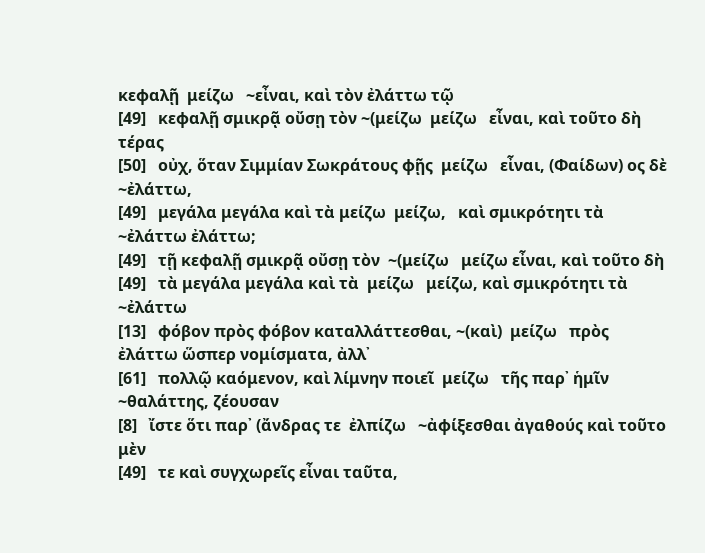κεφαλῇ  μείζω   ~εἶναι, καὶ τὸν ἐλάττω τῷ
[49]   κεφαλῇ σμικρᾷ οὔσῃ τὸν ~(μείζω  μείζω   εἶναι, καὶ τοῦτο δὴ τέρας
[50]   οὐχ, ὅταν Σιμμίαν Σωκράτους φῇς  μείζω   εἶναι, (Φαίδων) ος δὲ ~ἐλάττω,
[49]   μεγάλα μεγάλα καὶ τὰ μείζω  μείζω,   καὶ σμικρότητι τὰ ~ἐλάττω ἐλάττω;
[49]   τῇ κεφαλῇ σμικρᾷ οὔσῃ τὸν  ~(μείζω   μείζω εἶναι, καὶ τοῦτο δὴ
[49]   τὰ μεγάλα μεγάλα καὶ τὰ  μείζω   μείζω, καὶ σμικρότητι τὰ ~ἐλάττω
[13]   φόβον πρὸς φόβον καταλλάττεσθαι, ~(καὶ)  μείζω   πρὸς ἐλάττω ὥσπερ νομίσματα, ἀλλ᾽
[61]   πολλῷ καόμενον, καὶ λίμνην ποιεῖ  μείζω   τῆς παρ᾽ ἡμῖν ~θαλάττης, ζέουσαν
[8]   ἴστε ὅτι παρ᾽ (ἄνδρας τε  ἐλπίζω   ~ἀφίξεσθαι ἀγαθούς καὶ τοῦτο μὲν
[49]   τε καὶ συγχωρεῖς εἶναι ταῦτα,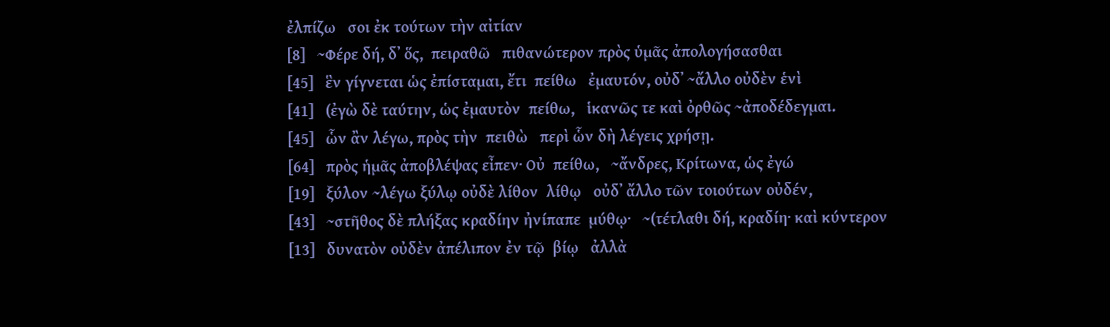ἐλπίζω   σοι ἐκ τούτων τὴν αἰτίαν
[8]   ~Φέρε δή, δ᾽ ὅς,  πειραθῶ   πιθανώτερον πρὸς ὑμᾶς ἀπολογήσασθαι
[45]   ἓν γίγνεται ὡς ἐπίσταμαι, ἔτι  πείθω   ἐμαυτόν, οὐδ᾽ ~ἄλλο οὐδὲν ἑνὶ
[41]   (ἐγὼ δὲ ταύτην, ὡς ἐμαυτὸν  πείθω,   ἱκανῶς τε καὶ ὀρθῶς ~ἀποδέδεγμαι.
[45]   ὧν ἂν λέγω, πρὸς τὴν  πειθὼ   περὶ ὧν δὴ λέγεις χρήσῃ.
[64]   πρὸς ἡμᾶς ἀποβλέψας εἶπεν· Οὐ  πείθω,   ~ἄνδρες, Κρίτωνα, ὡς ἐγώ
[19]   ξύλον ~λέγω ξύλῳ οὐδὲ λίθον  λίθῳ   οὐδ᾽ ἄλλο τῶν τοιούτων οὐδέν,
[43]   ~στῆθος δὲ πλήξας κραδίην ἠνίπαπε  μύθῳ·   ~(τέτλαθι δή, κραδίη· καὶ κύντερον
[13]   δυνατὸν οὐδὲν ἀπέλιπον ἐν τῷ  βίῳ   ἀλλὰ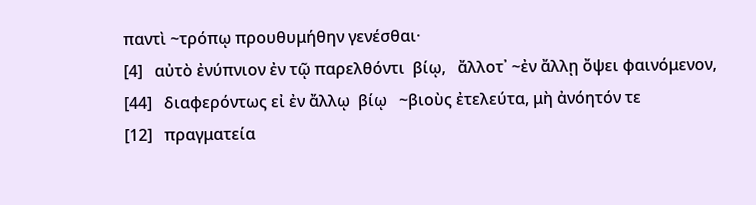παντὶ ~τρόπῳ προυθυμήθην γενέσθαι·
[4]   αὐτὸ ἐνύπνιον ἐν τῷ παρελθόντι  βίῳ,   ἄλλοτ᾽ ~ἐν ἄλλῃ ὄψει φαινόμενον,
[44]   διαφερόντως εἰ ἐν ἄλλῳ  βίῳ   ~βιοὺς ἐτελεύτα, μὴ ἀνόητόν τε
[12]   πραγματεία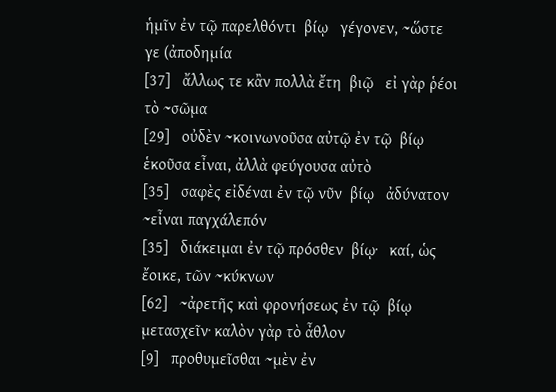ἡμῖν ἐν τῷ παρελθόντι  βίῳ   γέγονεν, ~ὥστε γε (ἀποδημία
[37]   ἄλλως τε κἂν πολλὰ ἔτη  βιῷ   εἰ γὰρ ῥέοι τὸ ~σῶμα
[29]   οὐδὲν ~κοινωνοῦσα αὐτῷ ἐν τῷ  βίῳ   ἑκοῦσα εἶναι, ἀλλὰ φεύγουσα αὐτὸ
[35]   σαφὲς εἰδέναι ἐν τῷ νῦν  βίῳ   ἀδύνατον ~εἶναι παγχάλεπόν
[35]   διάκειμαι ἐν τῷ πρόσθεν  βίῳ·   καί, ὡς ἔοικε, τῶν ~κύκνων
[62]   ~ἀρετῆς καὶ φρονήσεως ἐν τῷ  βίῳ   μετασχεῖν· καλὸν γὰρ τὸ ἆθλον
[9]   προθυμεῖσθαι ~μὲν ἐν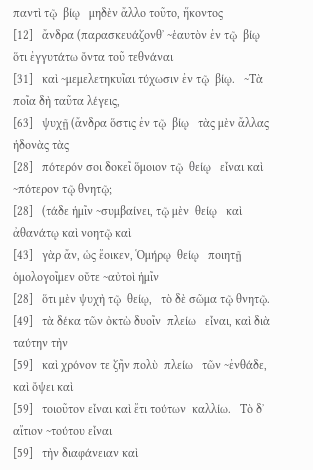παντὶ τῷ  βίῳ   μηδὲν ἄλλο τοῦτο, ἥκοντος
[12]   ἄνδρα (παρασκευάζονθ᾽ ~ἑαυτὸν ἐν τῷ  βίῳ   ὅτι ἐγγυτάτω ὄντα τοῦ τεθνάναι
[31]   καὶ ~μεμελετηκυῖαι τύχωσιν ἐν τῷ  βίῳ.   ~Τὰ ποῖα δὴ ταῦτα λέγεις,
[63]   ψυχῇ (ἄνδρα ὅστις ἐν τῷ  βίῳ   τὰς μὲν ἄλλας ἡδονὰς τὰς
[28]   πότερόν σοι δοκεῖ ὅμοιον τῷ  θείῳ   εἶναι καὶ ~πότερον τῷ θνητῷ;
[28]   (τάδε ἡμῖν ~συμβαίνει, τῷ μὲν  θείῳ   καὶ ἀθανάτῳ καὶ νοητῷ καὶ
[43]   γὰρ ἄν, ὡς ἔοικεν, Ὁμήρῳ  θείῳ   ποιητῇ ὁμολογοῖμεν οὔτε ~αὐτοὶ ἡμῖν
[28]   ὅτι μὲν ψυχὴ τῷ  θείῳ,   τὸ δὲ σῶμα τῷ θνητῷ.
[49]   τὰ δέκα τῶν ὀκτὼ δυοῖν  πλείω   εἶναι, καὶ διὰ ταύτην τὴν
[59]   καὶ χρόνον τε ζῆν πολὺ  πλείω   τῶν ~ἐνθάδε, καὶ ὄψει καὶ
[59]   τοιοῦτον εἶναι καὶ ἔτι τούτων  καλλίω.   Τὸ δ᾽ αἴτιον ~τούτου εἶναι
[59]   τὴν διαφάνειαν καὶ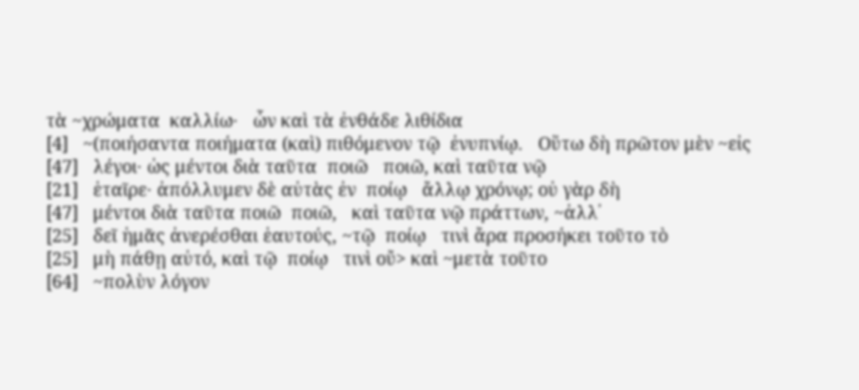τὰ ~χρώματα  καλλίω·   ὧν καὶ τὰ ἐνθάδε λιθίδια
[4]   ~(ποιήσαντα ποιήματα (καὶ) πιθόμενον τῷ  ἐνυπνίῳ.   Οὕτω δὴ πρῶτον μὲν ~εἰς
[47]   λέγοι· ὡς μέντοι διὰ ταῦτα  ποιῶ   ποιῶ, καὶ ταῦτα νῷ
[21]   ἑταῖρε· ἀπόλλυμεν δὲ αὐτὰς ἐν  ποίῳ   ἄλλῳ χρόνῳ; οὐ γὰρ δὴ
[47]   μέντοι διὰ ταῦτα ποιῶ  ποιῶ,   καὶ ταῦτα νῷ πράττων, ~ἀλλ᾽
[25]   δεῖ ἡμᾶς ἀνερέσθαι ἑαυτούς, ~τῷ  ποίῳ   τινὶ ἄρα προσήκει τοῦτο τὸ
[25]   μὴ πάθῃ αὐτό, καὶ τῷ  ποίῳ   τινὶ οὔ> καὶ ~μετὰ τοῦτο
[64]   ~πολὺν λόγον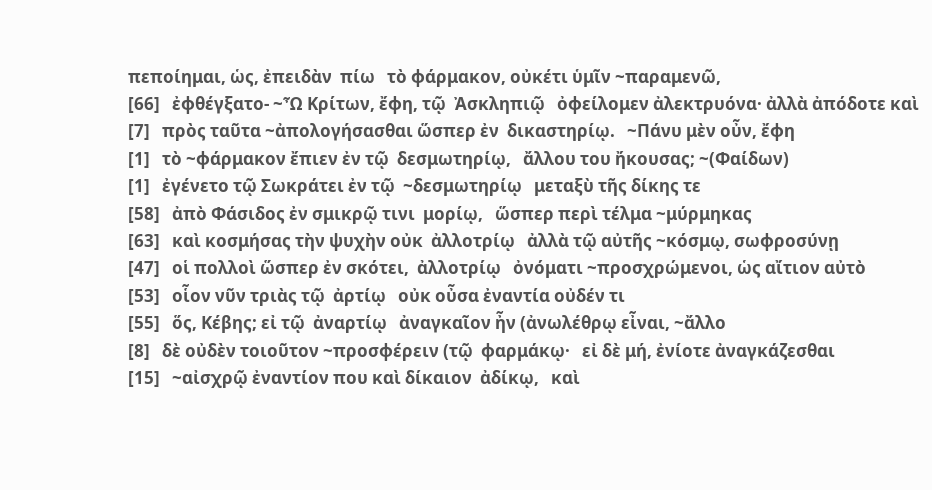πεποίημαι, ὡς, ἐπειδὰν  πίω   τὸ φάρμακον, οὐκέτι ὑμῖν ~παραμενῶ,
[66]   ἐφθέγξατο- ~Ὦ Κρίτων, ἔφη, τῷ  Ἀσκληπιῷ   ὀφείλομεν ἀλεκτρυόνα· ἀλλὰ ἀπόδοτε καὶ
[7]   πρὸς ταῦτα ~ἀπολογήσασθαι ὥσπερ ἐν  δικαστηρίῳ.   ~Πάνυ μὲν οὖν, ἔφη
[1]   τὸ ~φάρμακον ἔπιεν ἐν τῷ  δεσμωτηρίῳ,   ἄλλου του ἤκουσας; ~(Φαίδων)
[1]   ἐγένετο τῷ Σωκράτει ἐν τῷ  ~δεσμωτηρίῳ   μεταξὺ τῆς δίκης τε
[58]   ἀπὸ Φάσιδος ἐν σμικρῷ τινι  μορίῳ,   ὥσπερ περὶ τέλμα ~μύρμηκας
[63]   καὶ κοσμήσας τὴν ψυχὴν οὐκ  ἀλλοτρίῳ   ἀλλὰ τῷ αὐτῆς ~κόσμῳ, σωφροσύνῃ
[47]   οἱ πολλοὶ ὥσπερ ἐν σκότει,  ἀλλοτρίῳ   ὀνόματι ~προσχρώμενοι, ὡς αἴτιον αὐτὸ
[53]   οἷον νῦν τριὰς τῷ  ἀρτίῳ   οὐκ οὖσα ἐναντία οὐδέν τι
[55]   ὅς, Κέβης; εἰ τῷ  ἀναρτίῳ   ἀναγκαῖον ἦν (ἀνωλέθρῳ εἶναι, ~ἄλλο
[8]   δὲ οὐδὲν τοιοῦτον ~προσφέρειν (τῷ  φαρμάκῳ·   εἰ δὲ μή, ἐνίοτε ἀναγκάζεσθαι
[15]   ~αἰσχρῷ ἐναντίον που καὶ δίκαιον  ἀδίκῳ,   καὶ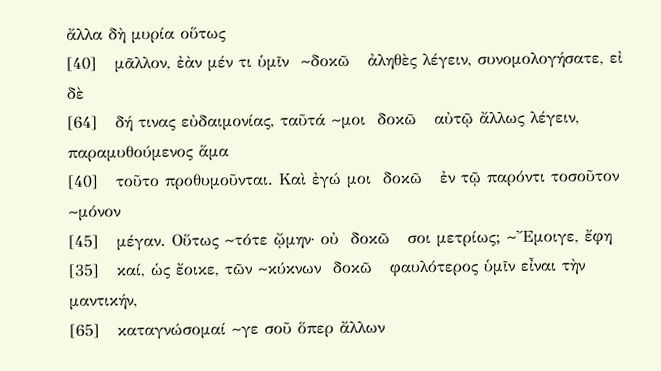ἄλλα δὴ μυρία οὕτως
[40]   μᾶλλον, ἐὰν μέν τι ὑμῖν  ~δοκῶ   ἀληθὲς λέγειν, συνομολογήσατε, εἰ δὲ
[64]   δή τινας εὐδαιμονίας, ταῦτά ~μοι  δοκῶ   αὐτῷ ἄλλως λέγειν, παραμυθούμενος ἅμα
[40]   τοῦτο προθυμοῦνται. Καὶ ἐγώ μοι  δοκῶ   ἐν τῷ παρόντι τοσοῦτον ~μόνον
[45]   μέγαν. Οὕτως ~τότε ᾤμην· οὐ  δοκῶ   σοι μετρίως; ~Ἔμοιγε, ἔφη
[35]   καί, ὡς ἔοικε, τῶν ~κύκνων  δοκῶ   φαυλότερος ὑμῖν εἶναι τὴν μαντικήν,
[65]   καταγνώσομαί ~γε σοῦ ὅπερ ἄλλων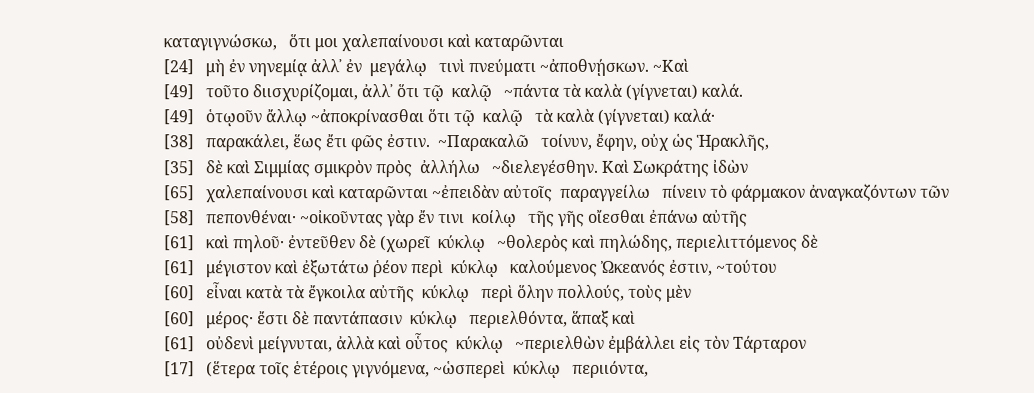καταγιγνώσκω,   ὅτι μοι χαλεπαίνουσι καὶ καταρῶνται
[24]   μὴ ἐν νηνεμίᾳ ἀλλ᾽ ἐν  μεγάλῳ   τινὶ πνεύματι ~ἀποθνῄσκων. ~Καὶ
[49]   τοῦτο διισχυρίζομαι, ἀλλ᾽ ὅτι τῷ  καλῷ   ~πάντα τὰ καλὰ (γίγνεται) καλά.
[49]   ὁτῳοῦν ἄλλῳ ~ἀποκρίνασθαι ὅτι τῷ  καλῷ   τὰ καλὰ (γίγνεται) καλά·
[38]   παρακάλει, ἕως ἔτι φῶς ἐστιν.  ~Παρακαλῶ   τοίνυν, ἔφην, οὐχ ὡς Ἡρακλῆς,
[35]   δὲ καὶ Σιμμίας σμικρὸν πρὸς  ἀλλήλω   ~διελεγέσθην. Καὶ Σωκράτης ἰδὼν
[65]   χαλεπαίνουσι καὶ καταρῶνται ~ἐπειδὰν αὐτοῖς  παραγγείλω   πίνειν τὸ φάρμακον ἀναγκαζόντων τῶν
[58]   πεπονθέναι· ~οἰκοῦντας γὰρ ἔν τινι  κοίλῳ   τῆς γῆς οἴεσθαι ἐπάνω αὐτῆς
[61]   καὶ πηλοῦ· ἐντεῦθεν δὲ (χωρεῖ  κύκλῳ   ~θολερὸς καὶ πηλώδης, περιελιττόμενος δὲ
[61]   μέγιστον καὶ ἐξωτάτω ῥέον περὶ  κύκλῳ   καλούμενος Ὠκεανός ἐστιν, ~τούτου
[60]   εἶναι κατὰ τὰ ἔγκοιλα αὐτῆς  κύκλῳ   περὶ ὅλην πολλούς, τοὺς μὲν
[60]   μέρος· ἔστι δὲ παντάπασιν  κύκλῳ   περιελθόντα, ἅπαξ καὶ
[61]   οὐδενὶ μείγνυται, ἀλλὰ καὶ οὗτος  κύκλῳ   ~περιελθὼν ἐμβάλλει εἰς τὸν Τάρταρον
[17]   (ἕτερα τοῖς ἑτέροις γιγνόμενα, ~ὡσπερεὶ  κύκλῳ   περιιόντα,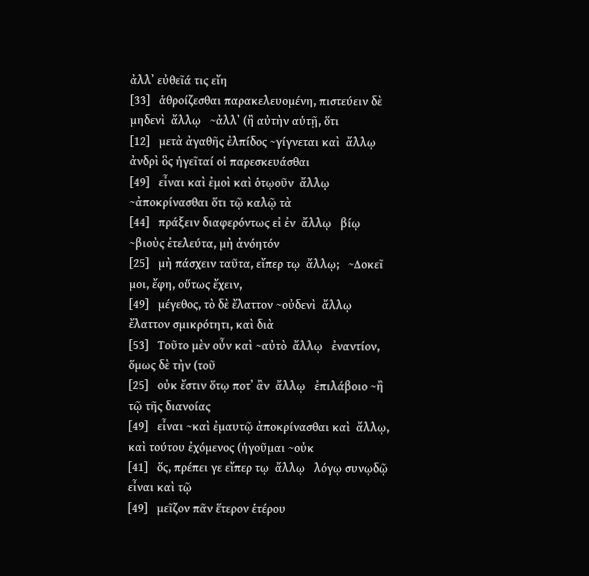ἀλλ᾽ εὐθεῖά τις εἴη
[33]   ἁθροίζεσθαι παρακελευομένη, πιστεύειν δὲ μηδενὶ  ἄλλῳ   ~ἀλλ᾽ (ἢ αὐτὴν αὑτῇ, ὅτι
[12]   μετὰ ἀγαθῆς ἐλπίδος ~γίγνεται καὶ  ἄλλῳ   ἀνδρὶ ὃς ἡγεῖταί οἱ παρεσκευάσθαι
[49]   εἶναι καὶ ἐμοὶ καὶ ὁτῳοῦν  ἄλλῳ   ~ἀποκρίνασθαι ὅτι τῷ καλῷ τὰ
[44]   πράξειν διαφερόντως εἰ ἐν  ἄλλῳ   βίῳ ~βιοὺς ἐτελεύτα, μὴ ἀνόητόν
[25]   μὴ πάσχειν ταῦτα, εἴπερ τῳ  ἄλλῳ;   ~Δοκεῖ μοι, ἔφη, οὕτως ἔχειν,
[49]   μέγεθος, τὸ δὲ ἔλαττον ~οὐδενὶ  ἄλλῳ   ἔλαττον σμικρότητι, καὶ διὰ
[53]   Τοῦτο μὲν οὖν καὶ ~αὐτὸ  ἄλλῳ   ἐναντίον, ὅμως δὲ τὴν (τοῦ
[25]   οὐκ ἔστιν ὅτῳ ποτ᾽ ἂν  ἄλλῳ   ἐπιλάβοιο ~ἢ τῷ τῆς διανοίας
[49]   εἶναι ~καὶ ἐμαυτῷ ἀποκρίνασθαι καὶ  ἄλλῳ,   καὶ τούτου ἐχόμενος (ἡγοῦμαι ~οὐκ
[41]   ὅς, πρέπει γε εἴπερ τῳ  ἄλλῳ   λόγῳ συνῳδῷ εἶναι καὶ τῷ
[49]   μεῖζον πᾶν ἕτερον ἑτέρου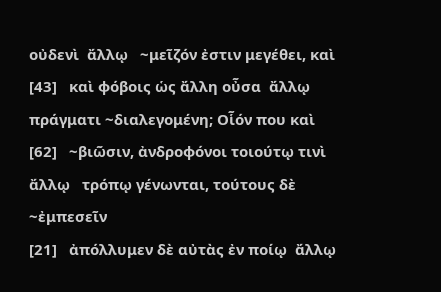οὐδενὶ  ἄλλῳ   ~μεῖζόν ἐστιν μεγέθει, καὶ
[43]   καὶ φόβοις ὡς ἄλλη οὖσα  ἄλλῳ   πράγματι ~διαλεγομένη; Οἷόν που καὶ
[62]   ~βιῶσιν, ἀνδροφόνοι τοιούτῳ τινὶ  ἄλλῳ   τρόπῳ γένωνται, τούτους δὲ ~ἐμπεσεῖν
[21]   ἀπόλλυμεν δὲ αὐτὰς ἐν ποίῳ  ἄλλῳ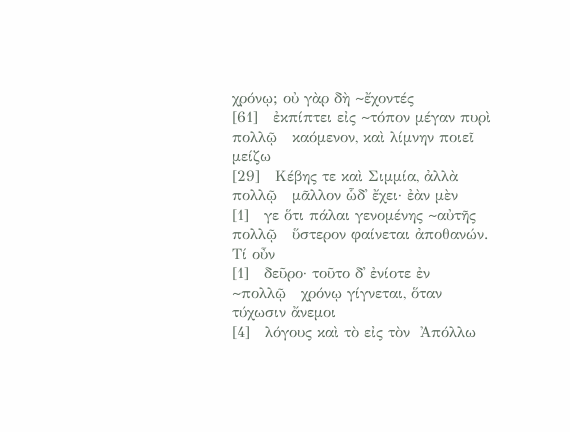χρόνῳ; οὐ γὰρ δὴ ~ἔχοντές
[61]   ἐκπίπτει εἰς ~τόπον μέγαν πυρὶ  πολλῷ   καόμενον, καὶ λίμνην ποιεῖ μείζω
[29]   Κέβης τε καὶ Σιμμία, ἀλλὰ  πολλῷ   μᾶλλον ὧδ᾽ ἔχει· ἐὰν μὲν
[1]   γε ὅτι πάλαι γενομένης ~αὐτῆς  πολλῷ   ὕστερον φαίνεται ἀποθανών. Τί οὖν
[1]   δεῦρο· τοῦτο δ᾽ ἐνίοτε ἐν  ~πολλῷ   χρόνῳ γίγνεται, ὅταν τύχωσιν ἄνεμοι
[4]   λόγους καὶ τὸ εἰς τὸν  Ἀπόλλω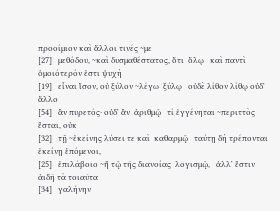προοίμιον καὶ ἄλλοι τινές ~με
[27]   μεθόδου, ~καὶ δυσμαθέστατος, ὅτι  ὅλῳ   καὶ παντὶ ὁμοιότερόν ἐστι ψυχὴ
[19]   εἶναι ἴσον, οὐ ξύλον ~λέγω  ξύλῳ   οὐδὲ λίθον λίθῳ οὐδ᾽ ἄλλο
[54]   ἂν πυρετός· οὐδ᾽ ἂν  ἀριθμῷ   τί ἐγγένηται ~περιττὸς ἔσται, οὐκ
[32]   τῇ ~ἐκείνης λύσει τε καὶ  καθαρμῷ   ταύτῃ δὴ τρέπονται ἐκείνῃ ἑπόμενοι,
[25]   ἐπιλάβοιο ~ἢ τῷ τῆς διανοίας  λογισμῷ,   ἀλλ᾽ ἔστιν ἀιδῆ τὰ τοιαῦτα
[34]   γαλήνην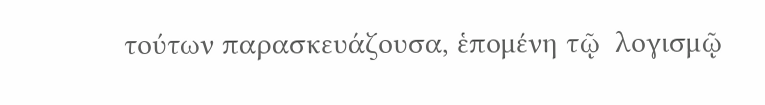τούτων παρασκευάζουσα, ἑπομένη τῷ  λογισμῷ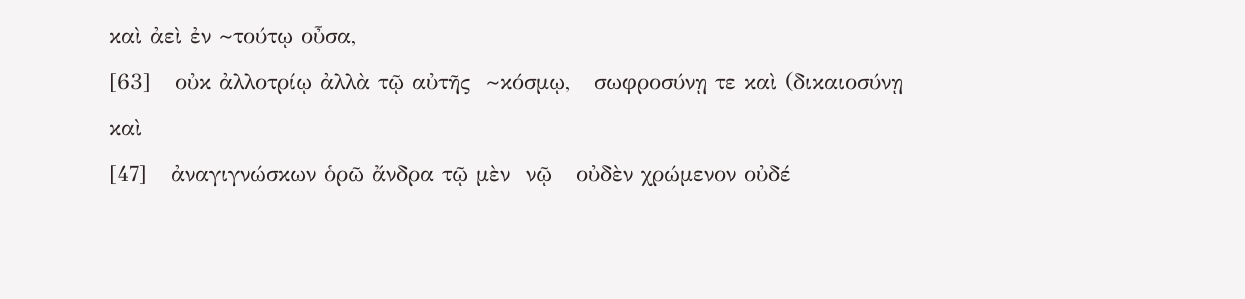καὶ ἀεὶ ἐν ~τούτῳ οὖσα,
[63]   οὐκ ἀλλοτρίῳ ἀλλὰ τῷ αὐτῆς  ~κόσμῳ,   σωφροσύνῃ τε καὶ (δικαιοσύνῃ καὶ
[47]   ἀναγιγνώσκων ὁρῶ ἄνδρα τῷ μὲν  νῷ   οὐδὲν χρώμενον οὐδέ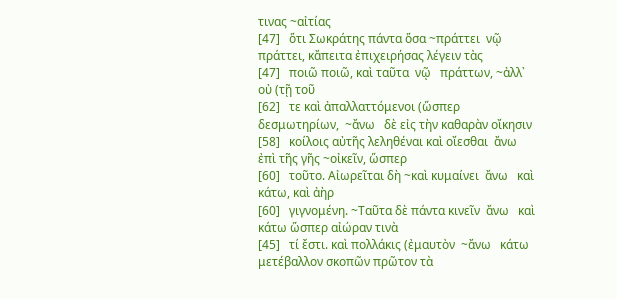τινας ~αἰτίας
[47]   ὅτι Σωκράτης πάντα ὅσα ~πράττει  νῷ   πράττει, κἄπειτα ἐπιχειρήσας λέγειν τὰς
[47]   ποιῶ ποιῶ, καὶ ταῦτα  νῷ   πράττων, ~ἀλλ᾽ οὐ (τῇ τοῦ
[62]   τε καὶ ἀπαλλαττόμενοι (ὥσπερ δεσμωτηρίων,  ~ἄνω   δὲ εἰς τὴν καθαρὰν οἴκησιν
[58]   κοίλοις αὐτῆς λεληθέναι καὶ οἴεσθαι  ἄνω   ἐπὶ τῆς γῆς ~οἰκεῖν, ὥσπερ
[60]   τοῦτο. Αἰωρεῖται δὴ ~καὶ κυμαίνει  ἄνω   καὶ κάτω, καὶ ἀὴρ
[60]   γιγνομένη. ~Ταῦτα δὲ πάντα κινεῖν  ἄνω   καὶ κάτω ὥσπερ αἰώραν τινὰ
[45]   τί ἔστι. καὶ πολλάκις (ἐμαυτὸν  ~ἄνω   κάτω μετέβαλλον σκοπῶν πρῶτον τὰ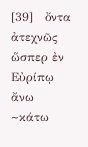[39]   ὄντα ἀτεχνῶς ὥσπερ ἐν Εὐρίπῳ  ἄνω   ~κάτω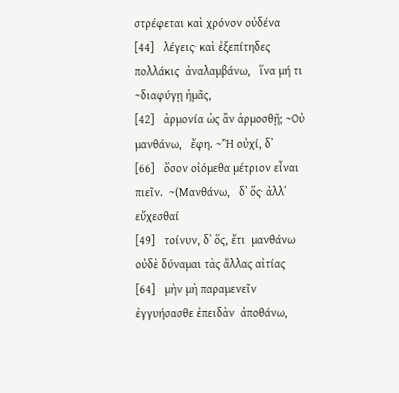στρέφεται καὶ χρόνον οὐδένα
[44]   λέγεις· καὶ ἐξεπίτηδες πολλάκις  ἀναλαμβάνω,   ἵνα μή τι ~διαφύγῃ ἡμᾶς,
[42]   ἁρμονία ὡς ἂν ἁρμοσθῇ; ~Οὐ  μανθάνω,   ἔφη. ~Ἢ οὐχί, δ᾽
[66]   ὅσον οἰόμεθα μέτριον εἶναι πιεῖν.  ~(Μανθάνω,   δ᾽ ὅς· ἀλλ᾽ εὔχεσθαί
[49]   τοίνυν, δ᾽ ὅς, ἔτι  μανθάνω   οὐδὲ δύναμαι τὰς ἄλλας αἰτίας
[64]   μὴν μὴ παραμενεῖν ἐγγυήσασθε ἐπειδὰν  ἀποθάνω,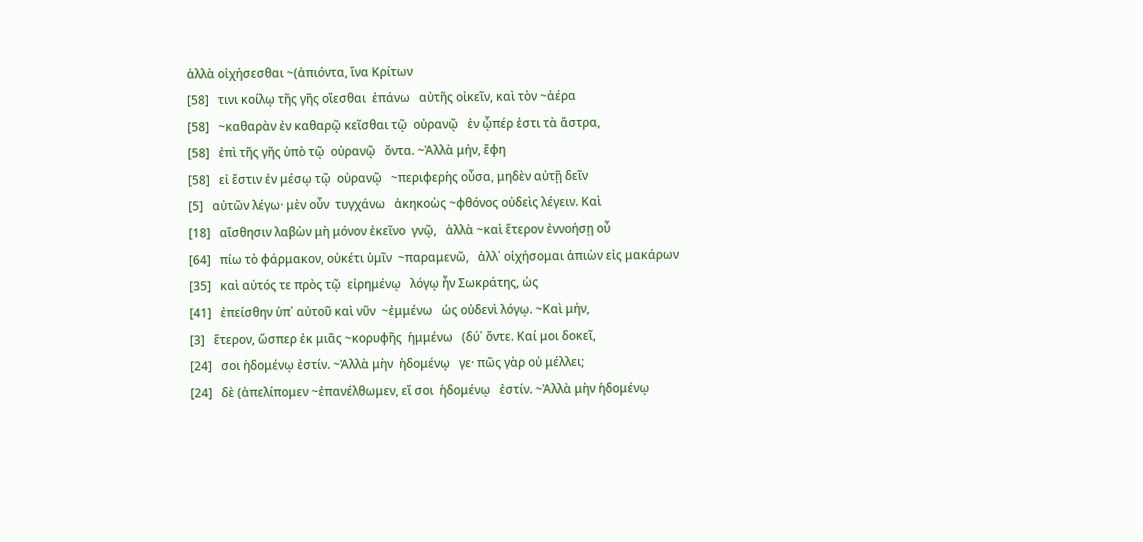ἀλλὰ οἰχήσεσθαι ~(ἀπιόντα, ἵνα Κρίτων
[58]   τινι κοίλῳ τῆς γῆς οἴεσθαι  ἐπάνω   αὐτῆς οἰκεῖν, καὶ τὸν ~ἀέρα
[58]   ~καθαρὰν ἐν καθαρῷ κεῖσθαι τῷ  οὐρανῷ   ἐν ᾧπέρ ἐστι τὰ ἄστρα,
[58]   ἐπὶ τῆς γῆς ὑπὸ τῷ  οὐρανῷ   ὄντα. ~Ἀλλὰ μήν, ἔφη
[58]   εἰ ἔστιν ἐν μέσῳ τῷ  οὐρανῷ   ~περιφερὴς οὖσα, μηδὲν αὐτῇ δεῖν
[5]   αὐτῶν λέγω· μὲν οὖν  τυγχάνω   ἀκηκοὼς ~φθόνος οὐδεὶς λέγειν. Καὶ
[18]   αἴσθησιν λαβὼν μὴ μόνον ἐκεῖνο  γνῷ,   ἀλλὰ ~καὶ ἕτερον ἐννοήσῃ οὗ
[64]   πίω τὸ φάρμακον, οὐκέτι ὑμῖν  ~παραμενῶ,   ἀλλ᾽ οἰχήσομαι ἀπιὼν εἰς μακάρων
[35]   καὶ αὐτός τε πρὸς τῷ  εἰρημένῳ   λόγῳ ἦν Σωκράτης, ὡς
[41]   ἐπείσθην ὑπ᾽ αὐτοῦ καὶ νῦν  ~ἐμμένω   ὡς οὐδενὶ λόγῳ. ~Καὶ μήν,
[3]   ἕτερον, ὥσπερ ἐκ μιᾶς ~κορυφῆς  ἡμμένω   (δύ᾽ ὄντε. Καί μοι δοκεῖ,
[24]   σοι ἡδομένῳ ἐστίν. ~Ἀλλὰ μὴν  ἡδομένῳ   γε· πῶς γὰρ οὐ μέλλει;
[24]   δὲ (ἀπελίπομεν ~ἐπανέλθωμεν, εἴ σοι  ἡδομένῳ   ἐστίν. ~Ἀλλὰ μὴν ἡδομένῳ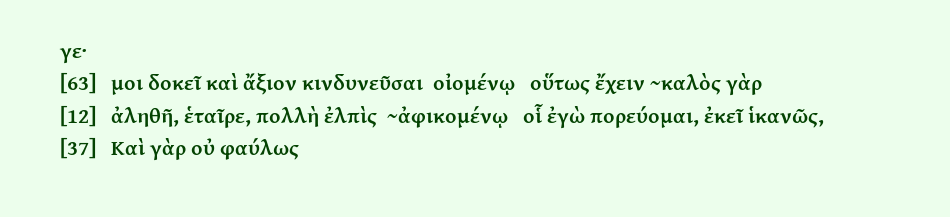γε·
[63]   μοι δοκεῖ καὶ ἄξιον κινδυνεῦσαι  οἰομένῳ   οὕτως ἔχειν ~καλὸς γὰρ
[12]   ἀληθῆ, ἑταῖρε, πολλὴ ἐλπὶς  ~ἀφικομένῳ   οἷ ἐγὼ πορεύομαι, ἐκεῖ ἱκανῶς,
[37]   Καὶ γὰρ οὐ φαύλως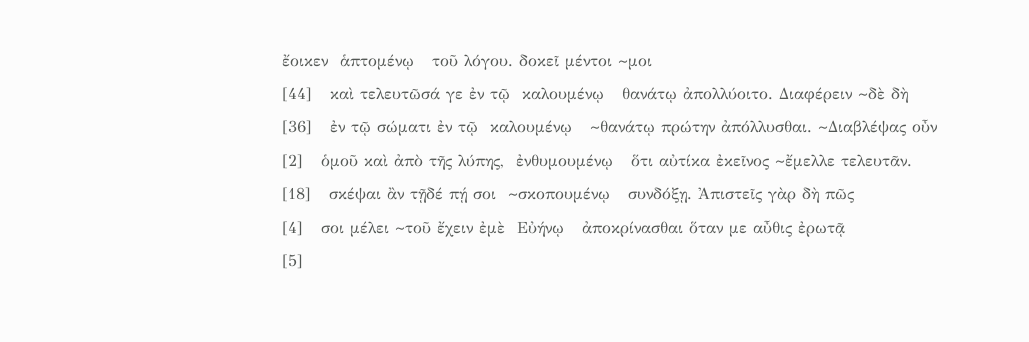ἔοικεν  ἁπτομένῳ   τοῦ λόγου. δοκεῖ μέντοι ~μοι
[44]   καὶ τελευτῶσά γε ἐν τῷ  καλουμένῳ   θανάτῳ ἀπολλύοιτο. Διαφέρειν ~δὲ δὴ
[36]   ἐν τῷ σώματι ἐν τῷ  καλουμένῳ   ~θανάτῳ πρώτην ἀπόλλυσθαι. ~Διαβλέψας οὖν
[2]   ὁμοῦ καὶ ἀπὸ τῆς λύπης,  ἐνθυμουμένῳ   ὅτι αὐτίκα ἐκεῖνος ~ἔμελλε τελευτᾶν.
[18]   σκέψαι ἂν τῇδέ πῄ σοι  ~σκοπουμένῳ   συνδόξῃ. Ἀπιστεῖς γὰρ δὴ πῶς
[4]   σοι μέλει ~τοῦ ἔχειν ἐμὲ  Εὐήνῳ   ἀποκρίνασθαι ὅταν με αὖθις ἐρωτᾷ
[5]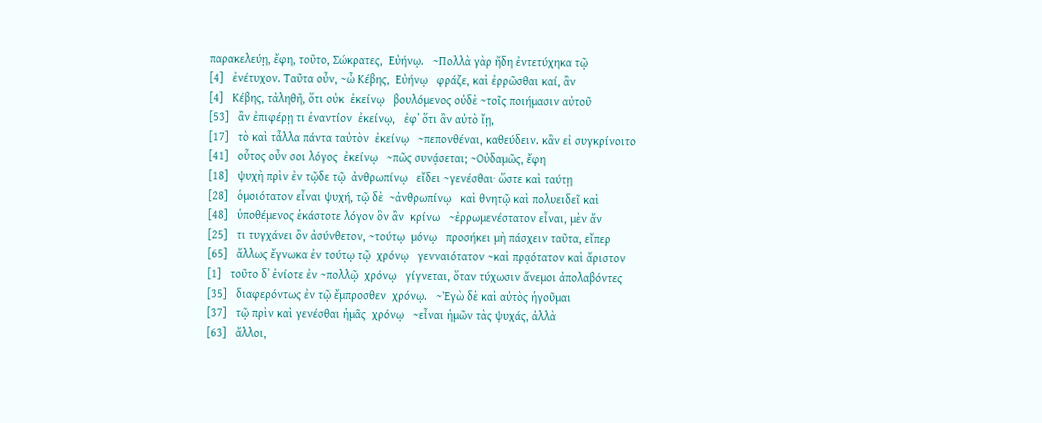παρακελεύῃ, ἔφη, τοῦτο, Σώκρατες,  Εὐήνῳ.   ~Πολλὰ γὰρ ἤδη ἐντετύχηκα τῷ
[4]   ἐνέτυχον. Ταῦτα οὖν, ~ὦ Κέβης,  Εὐήνῳ   φράζε, καὶ ἐρρῶσθαι καί, ἂν
[4]   Κέβης, τἀληθῆ, ὅτι οὐκ  ἐκείνῳ   βουλόμενος οὐδὲ ~τοῖς ποιήμασιν αὐτοῦ
[53]   ἂν ἐπιφέρῃ τι ἐναντίον  ἐκείνῳ,   ἐφ᾽ ὅτι ἂν αὐτὸ ἴῃ,
[17]   τὸ καὶ τἆλλα πάντα ταὐτὸν  ἐκείνῳ   ~πεπονθέναι, καθεύδειν. κἂν εἰ συγκρίνοιτο
[41]   οὗτος οὖν σοι λόγος  ἐκείνῳ   ~πῶς συνᾴσεται; ~Οὐδαμῶς, ἔφη
[18]   ψυχὴ πρὶν ἐν τῷδε τῷ  ἀνθρωπίνῳ   εἴδει ~γενέσθαι· ὥστε καὶ ταύτῃ
[28]   ὁμοιότατον εἶναι ψυχή, τῷ δὲ  ~ἀνθρωπίνῳ   καὶ θνητῷ καὶ πολυειδεῖ καὶ
[48]   ὑποθέμενος ἑκάστοτε λόγον ὃν ἂν  κρίνω   ~ἐρρωμενέστατον εἶναι, μὲν ἄν
[25]   τι τυγχάνει ὂν ἀσύνθετον, ~τούτῳ  μόνῳ   προσήκει μὴ πάσχειν ταῦτα, εἴπερ
[65]   ἄλλως ἔγνωκα ἐν τούτῳ τῷ  χρόνῳ   γενναιότατον ~καὶ πρᾳότατον καὶ ἄριστον
[1]   τοῦτο δ᾽ ἐνίοτε ἐν ~πολλῷ  χρόνῳ   γίγνεται, ὅταν τύχωσιν ἄνεμοι ἀπολαβόντες
[35]   διαφερόντως ἐν τῷ ἔμπροσθεν  χρόνῳ.   ~Ἐγὼ δὲ καὶ αὐτὸς ἡγοῦμαι
[37]   τῷ πρὶν καὶ γενέσθαι ἡμᾶς  χρόνῳ   ~εἶναι ἡμῶν τὰς ψυχάς, ἀλλὰ
[63]   ἄλλοι,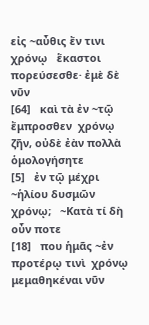εἰς ~αὖθις ἔν τινι  χρόνῳ   ἕκαστοι πορεύσεσθε· ἐμὲ δὲ νῦν
[64]   καὶ τὰ ἐν ~τῷ ἔμπροσθεν  χρόνῳ   ζῆν, οὐδὲ ἐὰν πολλὰ ὁμολογήσητε
[5]   ἐν τῷ μέχρι ~ἡλίου δυσμῶν  χρόνῳ;   ~Κατὰ τί δὴ οὖν ποτε
[18]   που ἡμᾶς ~ἐν προτέρῳ τινὶ  χρόνῳ   μεμαθηκέναι νῦν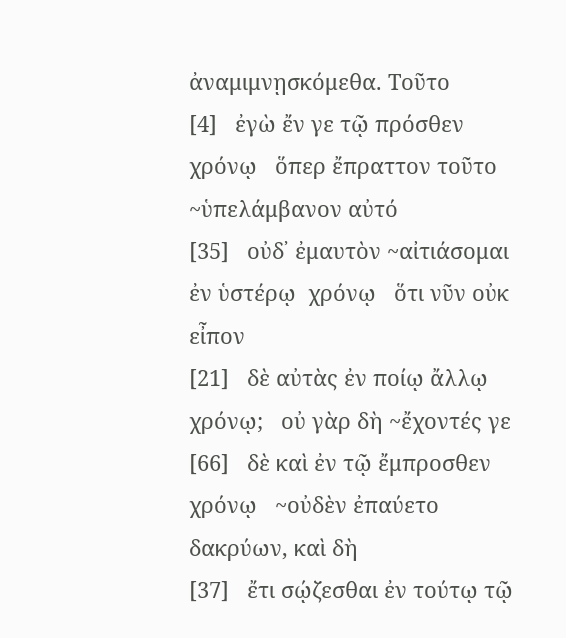ἀναμιμνῃσκόμεθα. Τοῦτο
[4]   ἐγὼ ἔν γε τῷ πρόσθεν  χρόνῳ   ὅπερ ἔπραττον τοῦτο ~ὑπελάμβανον αὐτό
[35]   οὐδ᾽ ἐμαυτὸν ~αἰτιάσομαι ἐν ὑστέρῳ  χρόνῳ   ὅτι νῦν οὐκ εἶπον
[21]   δὲ αὐτὰς ἐν ποίῳ ἄλλῳ  χρόνῳ;   οὐ γὰρ δὴ ~ἔχοντές γε
[66]   δὲ καὶ ἐν τῷ ἔμπροσθεν  χρόνῳ   ~οὐδὲν ἐπαύετο δακρύων, καὶ δὴ
[37]   ἔτι σῴζεσθαι ἐν τούτῳ τῷ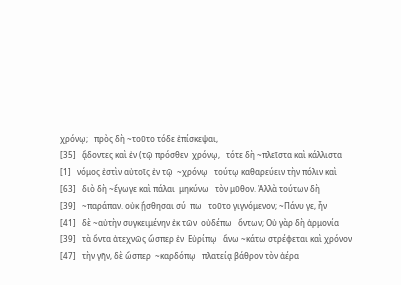χρόνῳ;   πρὸς δὴ ~τοῦτο τόδε ἐπίσκεψαι,
[35]   ᾄδοντες καὶ ἐν (τῷ πρόσθεν  χρόνῳ,   τότε δὴ ~πλεῖστα καὶ κάλλιστα
[1]   νόμος ἐστὶν αὐτοῖς ἐν τῷ  ~χρόνῳ   τούτῳ καθαρεύειν τὴν πόλιν καὶ
[63]   διὸ δὴ ~ἔγωγε καὶ πάλαι  μηκύνω   τὸν μῦθον. Ἀλλὰ τούτων δὴ
[39]   ~παράπαν. οὐκ ᾔσθησαι σύ  πω   τοῦτο γιγνόμενον; ~Πάνυ γε, ἦν
[41]   δὲ ~αὐτὴν συγκειμένην ἐκ τῶν  οὐδέπω   ὄντων; Οὐ γὰρ δὴ ἁρμονία
[39]   τὰ ὄντα ἀτεχνῶς ὥσπερ ἐν  Εὐρίπῳ   ἄνω ~κάτω στρέφεται καὶ χρόνον
[47]   τὴν γῆν, δὲ ὥσπερ  ~καρδόπῳ   πλατείᾳ βάθρον τὸν ἀέρα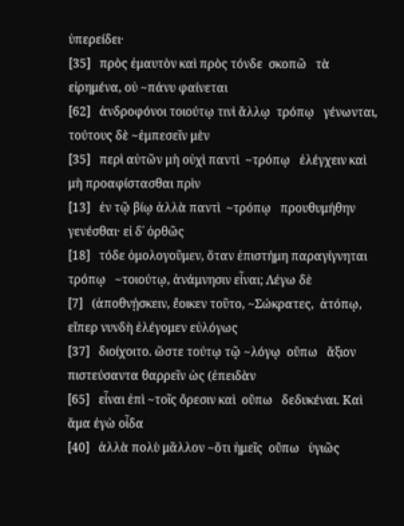ὑπερείδει·
[35]   πρὸς ἐμαυτὸν καὶ πρὸς τόνδε  σκοπῶ   τὰ εἰρημένα, οὐ ~πάνυ φαίνεται
[62]   ἀνδροφόνοι τοιούτῳ τινὶ ἄλλῳ  τρόπῳ   γένωνται, τούτους δὲ ~ἐμπεσεῖν μὲν
[35]   περὶ αὐτῶν μὴ οὐχὶ παντὶ  ~τρόπῳ   ἐλέγχειν καὶ μὴ προαφίστασθαι πρὶν
[13]   ἐν τῷ βίῳ ἀλλὰ παντὶ  ~τρόπῳ   προυθυμήθην γενέσθαι· εἰ δ᾽ ὀρθῶς
[18]   τόδε ὁμολογοῦμεν, ὅταν ἐπιστήμη παραγίγνηται  τρόπῳ   ~τοιούτῳ, ἀνάμνησιν εἶναι; Λέγω δὲ
[7]   (ἀποθνῄσκειν, ἔοικεν τοῦτο, ~Σώκρατες,  ἀτόπῳ,   εἴπερ νυνδὴ ἐλέγομεν εὐλόγως
[37]   διοίχοιτο. ὥστε τούτῳ τῷ ~λόγῳ  οὔπω   ἄξιον πιστεύσαντα θαρρεῖν ὡς (ἐπειδὰν
[65]   εἶναι ἐπὶ ~τοῖς ὄρεσιν καὶ  οὔπω   δεδυκέναι. Καὶ ἅμα ἐγὼ οἶδα
[40]   ἀλλὰ πολὺ μᾶλλον ~ὅτι ἡμεῖς  οὔπω   ὑγιῶς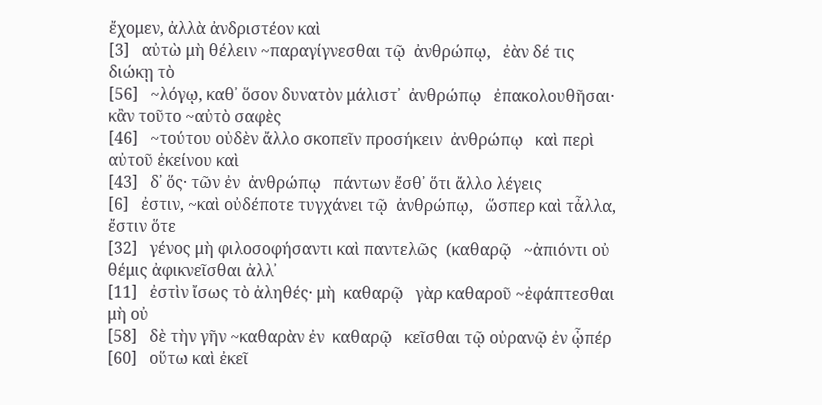ἔχομεν, ἀλλὰ ἀνδριστέον καὶ
[3]   αὐτὼ μὴ θέλειν ~παραγίγνεσθαι τῷ  ἀνθρώπῳ,   ἐὰν δέ τις διώκῃ τὸ
[56]   ~λόγῳ, καθ᾽ ὅσον δυνατὸν μάλιστ᾽  ἀνθρώπῳ   ἐπακολουθῆσαι· κἂν τοῦτο ~αὐτὸ σαφὲς
[46]   ~τούτου οὐδὲν ἄλλο σκοπεῖν προσήκειν  ἀνθρώπῳ   καὶ περὶ αὐτοῦ ἐκείνου καὶ
[43]   δ᾽ ὅς· τῶν ἐν  ἀνθρώπῳ   πάντων ἔσθ᾽ ὅτι ἄλλο λέγεις
[6]   ἐστιν, ~καὶ οὐδέποτε τυγχάνει τῷ  ἀνθρώπῳ,   ὥσπερ καὶ τἆλλα, ἔστιν ὅτε
[32]   γένος μὴ φιλοσοφήσαντι καὶ παντελῶς  (καθαρῷ   ~ἀπιόντι οὐ θέμις ἀφικνεῖσθαι ἀλλ᾽
[11]   ἐστὶν ἴσως τὸ ἀληθές· μὴ  καθαρῷ   γὰρ καθαροῦ ~ἐφάπτεσθαι μὴ οὐ
[58]   δὲ τὴν γῆν ~καθαρὰν ἐν  καθαρῷ   κεῖσθαι τῷ οὐρανῷ ἐν ᾧπέρ
[60]   οὕτω καὶ ἐκεῖ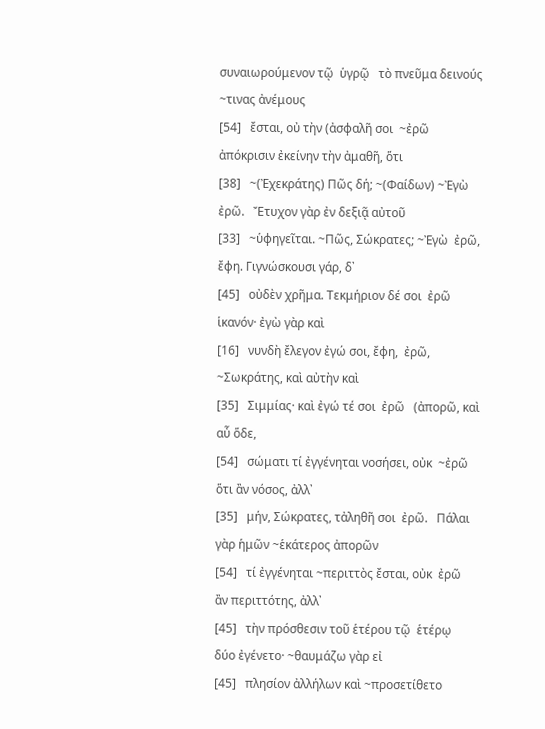συναιωρούμενον τῷ  ὑγρῷ   τὸ πνεῦμα δεινούς ~τινας ἀνέμους
[54]   ἔσται, οὐ τὴν (ἀσφαλῆ σοι  ~ἐρῶ   ἀπόκρισιν ἐκείνην τὴν ἀμαθῆ, ὅτι
[38]   ~(Ἐχεκράτης) Πῶς δή; ~(Φαίδων) ~Ἐγὼ  ἐρῶ.   Ἔτυχον γὰρ ἐν δεξιᾷ αὐτοῦ
[33]   ~ὑφηγεῖται. ~Πῶς, Σώκρατες; ~Ἐγὼ  ἐρῶ,   ἔφη. Γιγνώσκουσι γάρ, δ᾽
[45]   οὐδὲν χρῆμα. Τεκμήριον δέ σοι  ἐρῶ   ἱκανόν· ἐγὼ γὰρ καὶ
[16]   νυνδὴ ἔλεγον ἐγώ σοι, ἔφη,  ἐρῶ,   ~Σωκράτης, καὶ αὐτὴν καὶ
[35]   Σιμμίας· καὶ ἐγώ τέ σοι  ἐρῶ   (ἀπορῶ, καὶ αὖ ὅδε,
[54]   σώματι τί ἐγγένηται νοσήσει, οὐκ  ~ἐρῶ   ὅτι ἂν νόσος, ἀλλ᾽
[35]   μήν, Σώκρατες, τἀληθῆ σοι  ἐρῶ.   Πάλαι γὰρ ἡμῶν ~ἑκάτερος ἀπορῶν
[54]   τί ἐγγένηται ~περιττὸς ἔσται, οὐκ  ἐρῶ   ἂν περιττότης, ἀλλ᾽
[45]   τὴν πρόσθεσιν τοῦ ἑτέρου τῷ  ἑτέρῳ   δύο ἐγένετο· ~θαυμάζω γὰρ εἰ
[45]   πλησίον ἀλλήλων καὶ ~προσετίθετο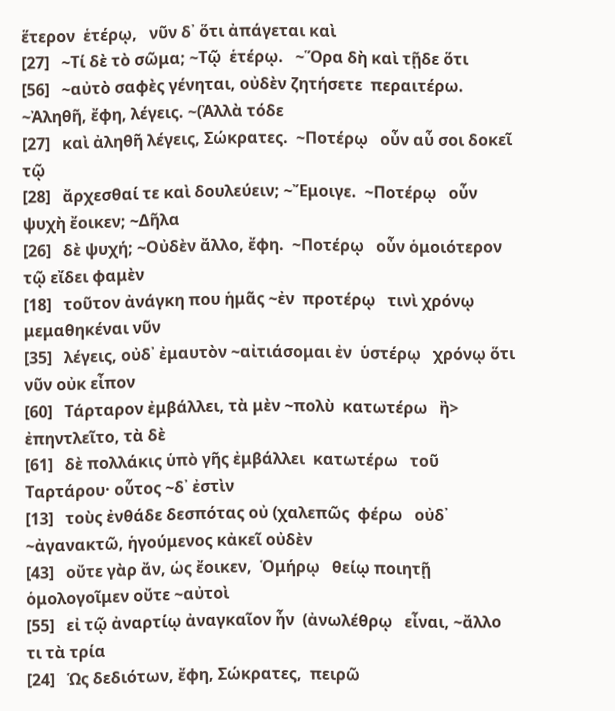ἕτερον  ἑτέρῳ,   νῦν δ᾽ ὅτι ἀπάγεται καὶ
[27]   ~Τί δὲ τὸ σῶμα; ~Τῷ  ἑτέρῳ.   ~Ὅρα δὴ καὶ τῇδε ὅτι
[56]   ~αὐτὸ σαφὲς γένηται, οὐδὲν ζητήσετε  περαιτέρω.   ~Ἀληθῆ, ἔφη, λέγεις. ~(Ἀλλὰ τόδε
[27]   καὶ ἀληθῆ λέγεις, Σώκρατες.  ~Ποτέρῳ   οὖν αὖ σοι δοκεῖ τῷ
[28]   ἄρχεσθαί τε καὶ δουλεύειν; ~Ἔμοιγε.  ~Ποτέρῳ   οὖν ψυχὴ ἔοικεν; ~Δῆλα
[26]   δὲ ψυχή; ~Οὐδὲν ἄλλο, ἔφη.  ~Ποτέρῳ   οὖν ὁμοιότερον τῷ εἴδει φαμὲν
[18]   τοῦτον ἀνάγκη που ἡμᾶς ~ἐν  προτέρῳ   τινὶ χρόνῳ μεμαθηκέναι νῦν
[35]   λέγεις, οὐδ᾽ ἐμαυτὸν ~αἰτιάσομαι ἐν  ὑστέρῳ   χρόνῳ ὅτι νῦν οὐκ εἶπον
[60]   Τάρταρον ἐμβάλλει, τὰ μὲν ~πολὺ  κατωτέρω   ἢ> ἐπηντλεῖτο, τὰ δὲ
[61]   δὲ πολλάκις ὑπὸ γῆς ἐμβάλλει  κατωτέρω   τοῦ Ταρτάρου· οὗτος ~δ᾽ ἐστὶν
[13]   τοὺς ἐνθάδε δεσπότας οὐ (χαλεπῶς  φέρω   οὐδ᾽ ~ἀγανακτῶ, ἡγούμενος κἀκεῖ οὐδὲν
[43]   οὔτε γὰρ ἄν, ὡς ἔοικεν,  Ὁμήρῳ   θείῳ ποιητῇ ὁμολογοῖμεν οὔτε ~αὐτοὶ
[55]   εἰ τῷ ἀναρτίῳ ἀναγκαῖον ἦν  (ἀνωλέθρῳ   εἶναι, ~ἄλλο τι τὰ τρία
[24]   Ὡς δεδιότων, ἔφη, Σώκρατες,  πειρῶ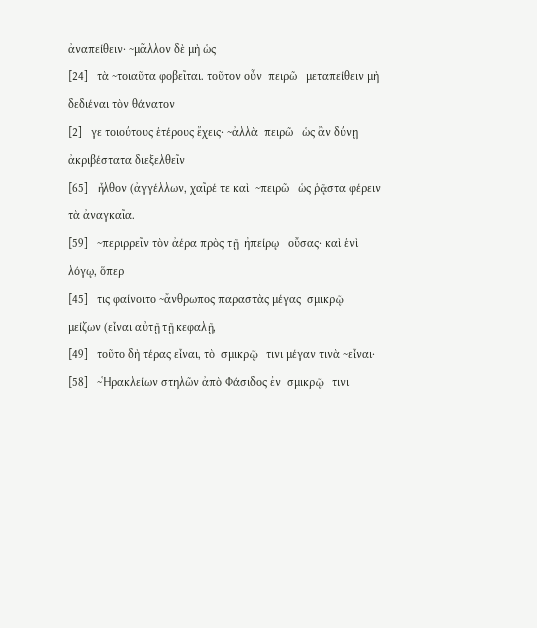ἀναπείθειν· ~μᾶλλον δὲ μὴ ὡς
[24]   τὰ ~τοιαῦτα φοβεῖται. τοῦτον οὖν  πειρῶ   μεταπείθειν μὴ δεδιέναι τὸν θάνατον
[2]   γε τοιούτους ἑτέρους ἔχεις· ~ἀλλὰ  πειρῶ   ὡς ἂν δύνῃ ἀκριβέστατα διεξελθεῖν
[65]   ἦλθον (ἀγγέλλων, χαῖρέ τε καὶ  ~πειρῶ   ὡς ῥᾷστα φέρειν τὰ ἀναγκαῖα.
[59]   ~περιρρεῖν τὸν ἀέρα πρὸς τῇ  ἠπείρῳ   οὔσας· καὶ ἑνὶ λόγῳ, ὅπερ
[45]   τις φαίνοιτο ~ἄνθρωπος παραστὰς μέγας  σμικρῷ   μείζων (εἶναι αὐτῇ τῇ κεφαλῇ,
[49]   τοῦτο δὴ τέρας εἶναι, τὸ  σμικρῷ   τινι μέγαν τινὰ ~εἶναι·
[58]   ~Ἡρακλείων στηλῶν ἀπὸ Φάσιδος ἐν  σμικρῷ   τινι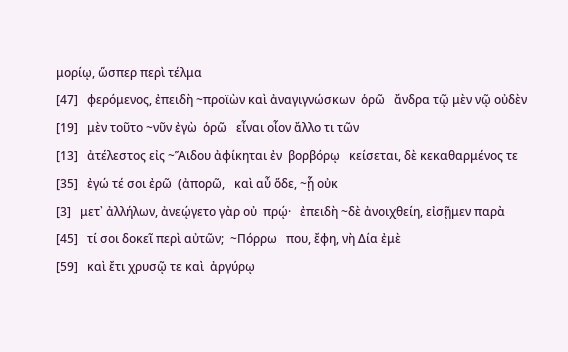μορίῳ, ὥσπερ περὶ τέλμα
[47]   φερόμενος, ἐπειδὴ ~προϊὼν καὶ ἀναγιγνώσκων  ὁρῶ   ἄνδρα τῷ μὲν νῷ οὐδὲν
[19]   μὲν τοῦτο ~νῦν ἐγὼ  ὁρῶ   εἶναι οἷον ἄλλο τι τῶν
[13]   ἀτέλεστος εἰς ~Ἅιδου ἀφίκηται ἐν  βορβόρῳ   κείσεται, δὲ κεκαθαρμένος τε
[35]   ἐγώ τέ σοι ἐρῶ  (ἀπορῶ,   καὶ αὖ ὅδε, ~ᾗ οὐκ
[3]   μετ᾽ ἀλλήλων, ἀνεῴγετο γὰρ οὐ  πρῴ·   ἐπειδὴ ~δὲ ἀνοιχθείη, εἰσῇμεν παρὰ
[45]   τί σοι δοκεῖ περὶ αὐτῶν;  ~Πόρρω   που, ἔφη, νὴ Δία ἐμὲ
[59]   καὶ ἔτι χρυσῷ τε καὶ  ἀργύρῳ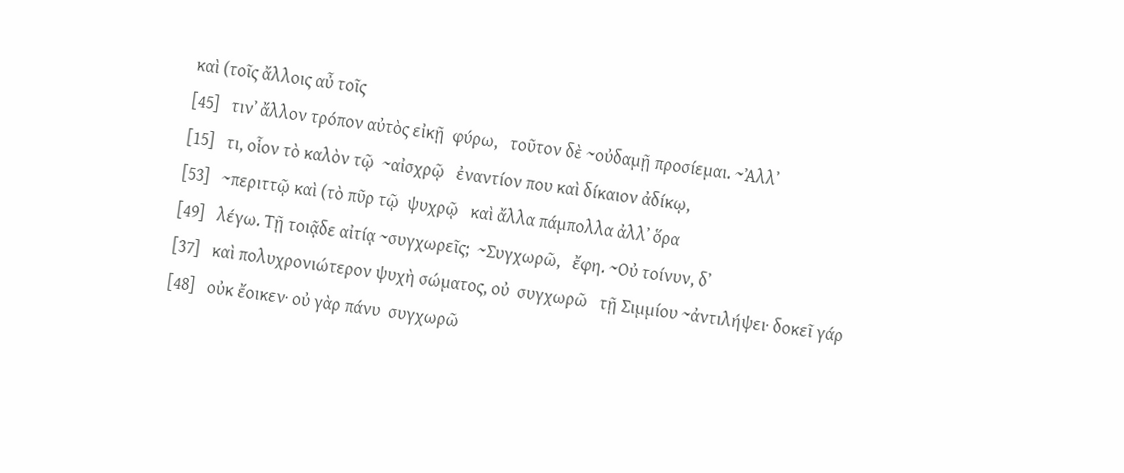καὶ (τοῖς ἄλλοις αὖ τοῖς
[45]   τιν᾽ ἄλλον τρόπον αὐτὸς εἰκῇ  φύρω,   τοῦτον δὲ ~οὐδαμῇ προσίεμαι. ~Ἀλλ᾽
[15]   τι, οἷον τὸ καλὸν τῷ  ~αἰσχρῷ   ἐναντίον που καὶ δίκαιον ἀδίκῳ,
[53]   ~περιττῷ καὶ (τὸ πῦρ τῷ  ψυχρῷ   καὶ ἄλλα πάμπολλα ἀλλ᾽ ὅρα
[49]   λέγω. Τῇ τοιᾷδε αἰτίᾳ ~συγχωρεῖς;  ~Συγχωρῶ,   ἔφη. ~Οὐ τοίνυν, δ᾽
[37]   καὶ πολυχρονιώτερον ψυχὴ σώματος, οὐ  συγχωρῶ   τῇ Σιμμίου ~ἀντιλήψει· δοκεῖ γάρ
[48]   οὐκ ἔοικεν· οὐ γὰρ πάνυ  συγχωρῶ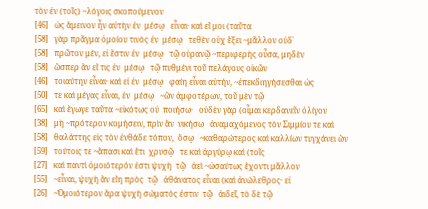τὸν ἐν (τοῖς) ~λόγοις σκοπούμενον
[46]   ὡς ἄμεινον ἦν αὐτὴν ἐν  μέσῳ   εἶναι· καὶ εἴ μοι (ταῦτα
[58]   γὰρ πρᾶγμα ὁμοίου τινὸς ἐν  μέσῳ   τεθὲν οὐχ ἕξει ~μᾶλλον οὐδ᾽
[58]   πρῶτον μέν, εἰ ἔστιν ἐν  μέσῳ   τῷ οὐρανῷ ~περιφερὴς οὖσα, μηδὲν
[58]   ὥσπερ ἂν εἴ τις ἐν  μέσῳ   τῷ πυθμένι τοῦ πελάγους οἰκῶν
[46]   τοιαύτην εἶναι· καὶ εἰ ἐν  μέσῳ   φαίη εἶναι αὐτήν, ~ἐπεκδιηγήσεσθαι ὡς
[50]   τε καὶ μέγας εἶναι, ἐν  μέσῳ   ~ὢν ἀμφοτέρων, τοῦ μὲν τῷ
[65]   καὶ ἔγωγε ταῦτα ~εἰκότως οὐ  ποιήσω·   οὐδὲν γὰρ (οἶμαι κερδανεῖν ὀλίγον
[38]   μὴ ~πρότερον κομήσειν, πρὶν ἂν  νικήσω   ἀναμαχόμενος τὸν Σιμμίου τε καὶ
[58]   θαλάττης εἰς τὸν ἐνθάδε τόπον,  ὅσῳ   ~καθαρώτερος καὶ καλλίων τυγχάνει ὢν
[59]   τούτοις τε ~ἅπασι καὶ ἔτι  χρυσῷ   τε καὶ ἀργύρῳ καὶ (τοῖς
[27]   καὶ παντὶ ὁμοιότερόν ἐστι ψυχὴ  τῷ   ἀεὶ ~ὡσαύτως ἔχοντι μᾶλλον
[55]   ~εἶναι, ψυχὴ ἂν εἴη πρὸς  τῷ   ἀθάνατος εἶναι (καὶ ἀνώλεθρος· εἰ
[26]   ~Ὁμοιότερον ἄρα ψυχὴ σώματός ἐστιν  τῷ   ἀιδεῖ, τὸ δὲ τῷ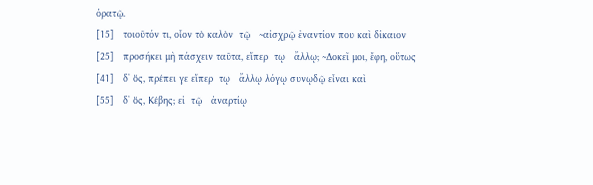ὁρατῷ.
[15]   τοιοῦτόν τι, οἷον τὸ καλὸν  τῷ   ~αἰσχρῷ ἐναντίον που καὶ δίκαιον
[25]   προσήκει μὴ πάσχειν ταῦτα, εἴπερ  τῳ   ἄλλῳ; ~Δοκεῖ μοι, ἔφη, οὕτως
[41]   δ᾽ ὅς, πρέπει γε εἴπερ  τῳ   ἄλλῳ λόγῳ συνῳδῷ εἶναι καὶ
[55]   δ᾽ ὅς, Κέβης; εἰ  τῷ   ἀναρτίῳ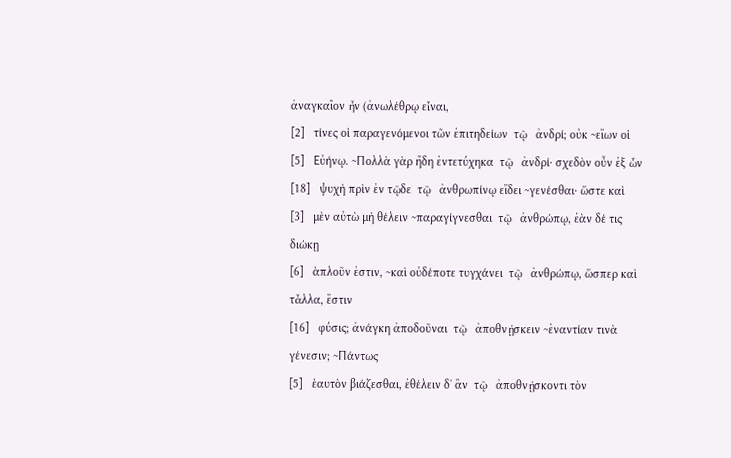ἀναγκαῖον ἦν (ἀνωλέθρῳ εἶναι,
[2]   τίνες οἱ παραγενόμενοι τῶν ἐπιτηδείων  τῷ   ἀνδρί; οὐκ ~εἴων οἱ
[5]   Εὐήνῳ. ~Πολλὰ γὰρ ἤδη ἐντετύχηκα  τῷ   ἀνδρί· σχεδὸν οὖν ἐξ ὧν
[18]   ψυχὴ πρὶν ἐν τῷδε  τῷ   ἀνθρωπίνῳ εἴδει ~γενέσθαι· ὥστε καὶ
[3]   μὲν αὐτὼ μὴ θέλειν ~παραγίγνεσθαι  τῷ   ἀνθρώπῳ, ἐὰν δέ τις διώκῃ
[6]   ἁπλοῦν ἐστιν, ~καὶ οὐδέποτε τυγχάνει  τῷ   ἀνθρώπῳ, ὥσπερ καὶ τἆλλα, ἔστιν
[16]   φύσις; ἀνάγκη ἀποδοῦναι  τῷ   ἀποθνῄσκειν ~ἐναντίαν τινὰ γένεσιν; ~Πάντως
[5]   ἑαυτὸν βιάζεσθαι, ἐθέλειν δ᾽ ἂν  τῷ   ἀποθνῄσκοντι τὸν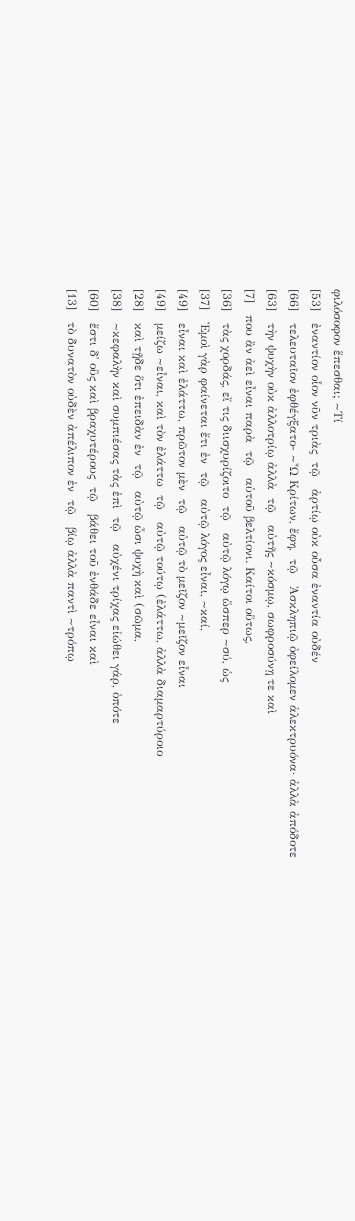φιλόσοφον ἕπεσθαι; ~Τί
[53]   ἐναντίον οἷον νῦν τριὰς  τῷ   ἀρτίῳ οὐκ οὖσα ἐναντία οὐδέν
[66]   τελευταῖον ἐφθέγξατο- ~Ὦ Κρίτων, ἔφη,  τῷ   Ἀσκληπιῷ ὀφείλομεν ἀλεκτρυόνα· ἀλλὰ ἀπόδοτε
[63]   τὴν ψυχὴν οὐκ ἀλλοτρίῳ ἀλλὰ  τῷ   αὐτῆς ~κόσμῳ, σωφροσύνῃ τε καὶ
[7]   που ἂν ἀεὶ εἶναι παρὰ  τῷ   αὑτοῦ βελτίονι. Καίτοι οὕτως,
[36]   τὰς χορδάς, εἴ τις διισχυρίζοιτο  τῷ   αὐτῷ λόγῳ ὥσπερ ~σύ, ὡς
[37]   Ἐμοὶ γὰρ φαίνεται ἔτι ἐν  τῷ   αὐτῷ λόγος εἶναι, ~καί,
[49]   εἶναι καὶ ἐλάττω, πρῶτον μὲν  τῷ   αὐτῷ τὸ μεῖζον ~μεῖζον εἶναι
[49]   μείζω ~εἶναι, καὶ τὸν ἐλάττω  τῷ   αὐτῷ τούτῳ (ἐλάττω, ἀλλὰ διαμαρτύροιο
[28]   καὶ τῇδε ὅτι ἐπειδὰν ἐν  τῷ   αὐτῷ ὦσι ψυχὴ καὶ (σῶμα,
[38]   ~κεφαλὴν καὶ συμπιέσας τὰς ἐπὶ  τῷ   αὐχένι τρίχας εἰώθει γάρ, ὁπότε
[60]   ἔστι δ᾽ οὓς καὶ βραχυτέρους  τῷ   βάθει τοῦ ἐνθάδε εἶναι καὶ
[13]   τὸ δυνατὸν οὐδὲν ἀπέλιπον ἐν  τῷ   βίῳ ἀλλὰ παντὶ ~τρόπῳ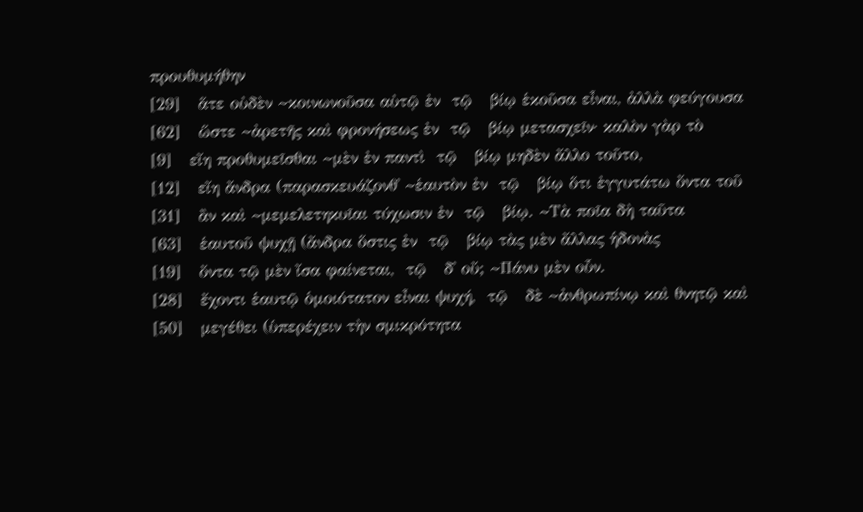προυθυμήθην
[29]   ἅτε οὐδὲν ~κοινωνοῦσα αὐτῷ ἐν  τῷ   βίῳ ἑκοῦσα εἶναι, ἀλλὰ φεύγουσα
[62]   ὥστε ~ἀρετῆς καὶ φρονήσεως ἐν  τῷ   βίῳ μετασχεῖν· καλὸν γὰρ τὸ
[9]   εἴη προθυμεῖσθαι ~μὲν ἐν παντὶ  τῷ   βίῳ μηδὲν ἄλλο τοῦτο,
[12]   εἴη ἄνδρα (παρασκευάζονθ᾽ ~ἑαυτὸν ἐν  τῷ   βίῳ ὅτι ἐγγυτάτω ὄντα τοῦ
[31]   ἂν καὶ ~μεμελετηκυῖαι τύχωσιν ἐν  τῷ   βίῳ. ~Τὰ ποῖα δὴ ταῦτα
[63]   ἑαυτοῦ ψυχῇ (ἄνδρα ὅστις ἐν  τῷ   βίῳ τὰς μὲν ἄλλας ἡδονὰς
[19]   ὄντα τῷ μὲν ἴσα φαίνεται,  τῷ   δ᾽ οὔ; ~Πάνυ μὲν οὖν.
[28]   ἔχοντι ἑαυτῷ ὁμοιότατον εἶναι ψυχή,  τῷ   δὲ ~ἀνθρωπίνῳ καὶ θνητῷ καὶ
[50]   μεγέθει (ὑπερέχειν τὴν σμικρότητα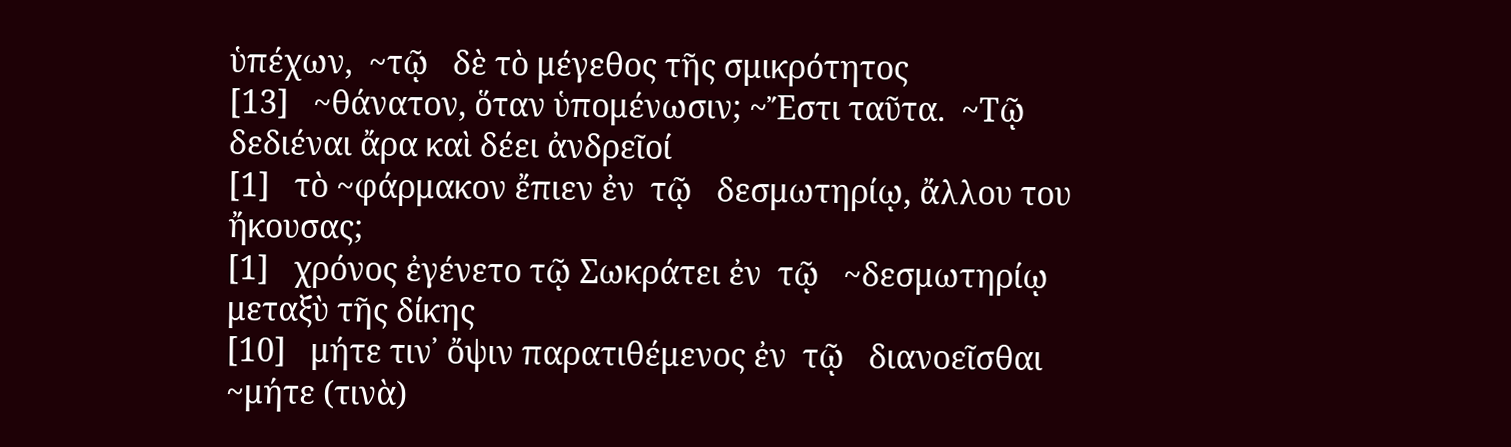ὑπέχων,  ~τῷ   δὲ τὸ μέγεθος τῆς σμικρότητος
[13]   ~θάνατον, ὅταν ὑπομένωσιν; ~Ἔστι ταῦτα.  ~Τῷ   δεδιέναι ἄρα καὶ δέει ἀνδρεῖοί
[1]   τὸ ~φάρμακον ἔπιεν ἐν  τῷ   δεσμωτηρίῳ, ἄλλου του ἤκουσας;
[1]   χρόνος ἐγένετο τῷ Σωκράτει ἐν  τῷ   ~δεσμωτηρίῳ μεταξὺ τῆς δίκης
[10]   μήτε τιν᾽ ὄψιν παρατιθέμενος ἐν  τῷ   διανοεῖσθαι ~μήτε (τινὰ)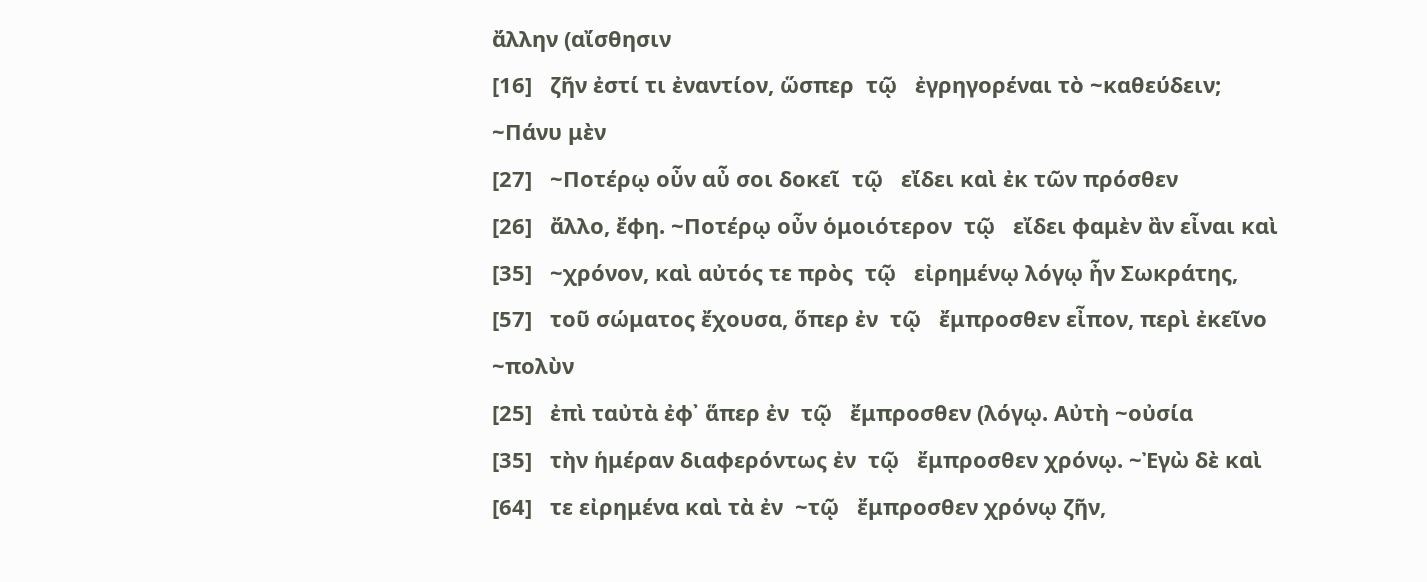ἄλλην (αἴσθησιν
[16]   ζῆν ἐστί τι ἐναντίον, ὥσπερ  τῷ   ἐγρηγορέναι τὸ ~καθεύδειν; ~Πάνυ μὲν
[27]   ~Ποτέρῳ οὖν αὖ σοι δοκεῖ  τῷ   εἴδει καὶ ἐκ τῶν πρόσθεν
[26]   ἄλλο, ἔφη. ~Ποτέρῳ οὖν ὁμοιότερον  τῷ   εἴδει φαμὲν ἂν εἶναι καὶ
[35]   ~χρόνον, καὶ αὐτός τε πρὸς  τῷ   εἰρημένῳ λόγῳ ἦν Σωκράτης,
[57]   τοῦ σώματος ἔχουσα, ὅπερ ἐν  τῷ   ἔμπροσθεν εἶπον, περὶ ἐκεῖνο ~πολὺν
[25]   ἐπὶ ταὐτὰ ἐφ᾽ ἅπερ ἐν  τῷ   ἔμπροσθεν (λόγῳ. Αὐτὴ ~οὐσία
[35]   τὴν ἡμέραν διαφερόντως ἐν  τῷ   ἔμπροσθεν χρόνῳ. ~Ἐγὼ δὲ καὶ
[64]   τε εἰρημένα καὶ τὰ ἐν  ~τῷ   ἔμπροσθεν χρόνῳ ζῆν,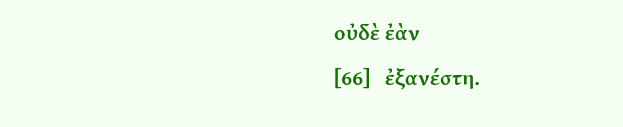οὐδὲ ἐὰν
[66]   ἐξανέστη.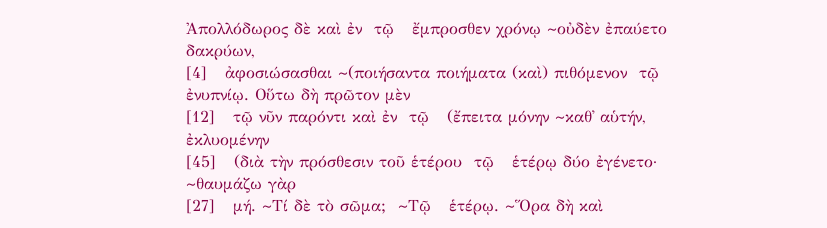Ἀπολλόδωρος δὲ καὶ ἐν  τῷ   ἔμπροσθεν χρόνῳ ~οὐδὲν ἐπαύετο δακρύων,
[4]   ἀφοσιώσασθαι ~(ποιήσαντα ποιήματα (καὶ) πιθόμενον  τῷ   ἐνυπνίῳ. Οὕτω δὴ πρῶτον μὲν
[12]   τῷ νῦν παρόντι καὶ ἐν  τῷ   (ἔπειτα μόνην ~καθ᾽ αὑτήν, ἐκλυομένην
[45]   (διὰ τὴν πρόσθεσιν τοῦ ἑτέρου  τῷ   ἑτέρῳ δύο ἐγένετο· ~θαυμάζω γὰρ
[27]   μή. ~Τί δὲ τὸ σῶμα;  ~Τῷ   ἑτέρῳ. ~Ὅρα δὴ καὶ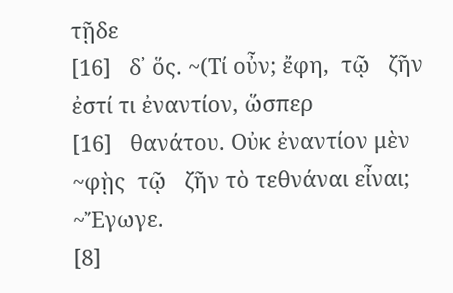τῇδε
[16]   δ᾽ ὅς. ~(Τί οὖν; ἔφη,  τῷ   ζῆν ἐστί τι ἐναντίον, ὥσπερ
[16]   θανάτου. Οὐκ ἐναντίον μὲν ~φῂς  τῷ   ζῆν τὸ τεθνάναι εἶναι; ~Ἔγωγε.
[8]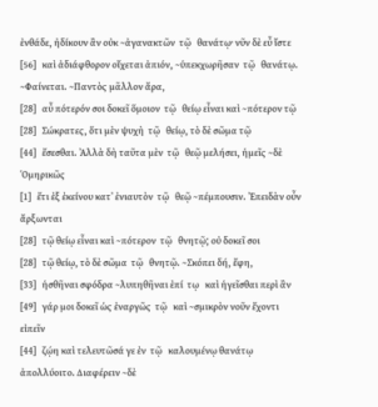ἐνθάδε, ἠδίκουν ἂν οὐκ ~ἀγανακτῶν  τῷ   θανάτῳ· νῦν δὲ εὖ ἴστε
[56]   καὶ ἀδιάφθορον οἴχεται ἀπιόν, ~ὑπεκχωρῆσαν  τῷ   θανάτῳ. ~Φαίνεται. ~Παντὸς μᾶλλον ἄρα,
[28]   αὖ πότερόν σοι δοκεῖ ὅμοιον  τῷ   θείῳ εἶναι καὶ ~πότερον τῷ
[28]   Σώκρατες, ὅτι μὲν ψυχὴ  τῷ   θείῳ, τὸ δὲ σῶμα τῷ
[44]   ἔσεσθαι. Ἀλλὰ δὴ ταῦτα μὲν  τῷ   θεῷ μελήσει, ἡμεῖς ~δὲ Ὁμηρικῶς
[1]   ἔτι ἐξ ἐκείνου κατ᾽ ἐνιαυτὸν  τῷ   θεῷ ~πέμπουσιν. Ἐπειδὰν οὖν ἄρξωνται
[28]   τῷ θείῳ εἶναι καὶ ~πότερον  τῷ   θνητῷ; οὐ δοκεῖ σοι
[28]   τῷ θείῳ, τὸ δὲ σῶμα  τῷ   θνητῷ. ~Σκόπει δή, ἔφη,
[33]   ἡσθῆναι σφόδρα ~λυπηθῆναι ἐπί  τῳ   καὶ ἡγεῖσθαι περὶ ἂν
[49]   γάρ μοι δοκεῖ ὡς ἐναργῶς  τῷ   καὶ ~σμικρὸν νοῦν ἔχοντι εἰπεῖν
[44]   ζῴη καὶ τελευτῶσά γε ἐν  τῷ   καλουμένῳ θανάτῳ ἀπολλύοιτο. Διαφέρειν ~δὲ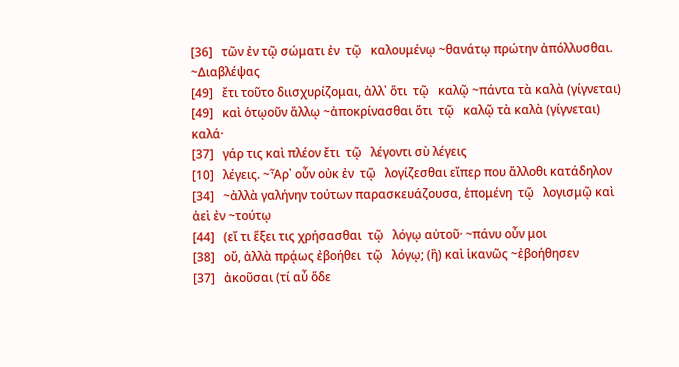[36]   τῶν ἐν τῷ σώματι ἐν  τῷ   καλουμένῳ ~θανάτῳ πρώτην ἀπόλλυσθαι. ~Διαβλέψας
[49]   ἔτι τοῦτο διισχυρίζομαι, ἀλλ᾽ ὅτι  τῷ   καλῷ ~πάντα τὰ καλὰ (γίγνεται)
[49]   καὶ ὁτῳοῦν ἄλλῳ ~ἀποκρίνασθαι ὅτι  τῷ   καλῷ τὰ καλὰ (γίγνεται) καλά·
[37]   γάρ τις καὶ πλέον ἔτι  τῷ   λέγοντι σὺ λέγεις
[10]   λέγεις. ~Ἆρ᾽ οὖν οὐκ ἐν  τῷ   λογίζεσθαι εἴπερ που ἄλλοθι κατάδηλον
[34]   ~ἀλλὰ γαλήνην τούτων παρασκευάζουσα, ἑπομένη  τῷ   λογισμῷ καὶ ἀεὶ ἐν ~τούτῳ
[44]   (εἴ τι ἕξει τις χρήσασθαι  τῷ   λόγῳ αὐτοῦ· ~πάνυ οὖν μοι
[38]   οὔ, ἀλλὰ πρᾴως ἐβοήθει  τῷ   λόγῳ; (ἢ) καὶ ἱκανῶς ~ἐβοήθησεν
[37]   ἀκοῦσαι (τί αὖ ὅδε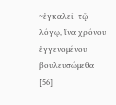~ἐγκαλεῖ  τῷ   λόγῳ, ἵνα χρόνου ἐγγενομένου βουλευσώμεθα
[56]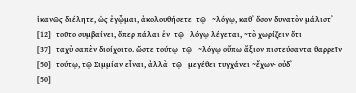ἱκανῶς διέλητε, ὡς ἐγᾦμαι, ἀκολουθήσετε  τῷ   ~λόγῳ, καθ᾽ ὅσον δυνατὸν μάλιστ᾽
[12]   τοῦτο συμβαίνει, ὅπερ πάλαι ἐν  τῷ   λόγῳ λέγεται, ~τὸ χωρίζειν ὅτι
[37]   ταχὺ σαπὲν διοίχοιτο. ὥστε τούτῳ  τῷ   ~λόγῳ οὔπω ἄξιον πιστεύσαντα θαρρεῖν
[50]   τούτῳ, τῷ Σιμμίαν εἶναι, ἀλλὰ  τῷ   μεγέθει τυγχάνει ~ἔχων· οὐδ᾽
[50]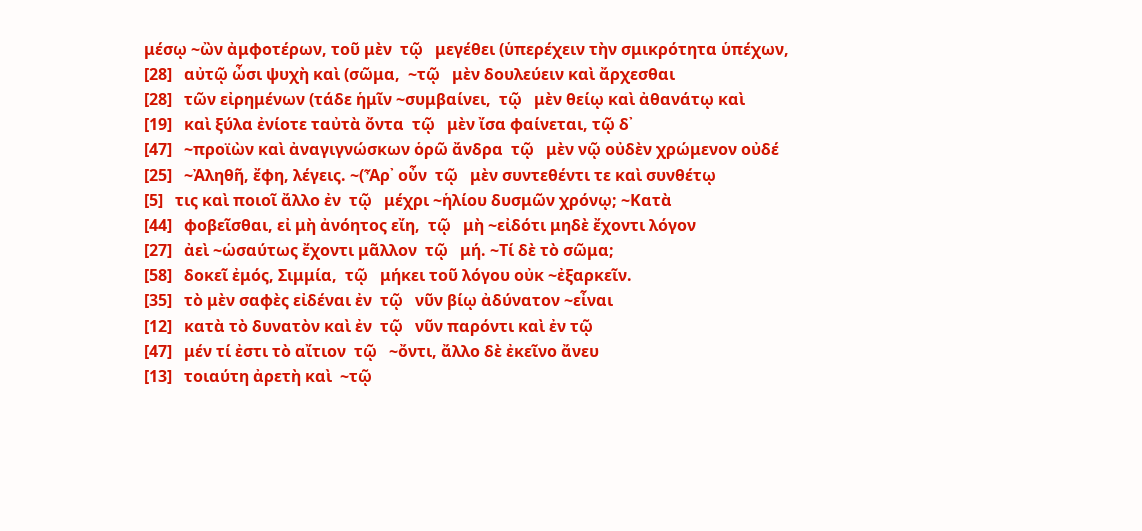μέσῳ ~ὢν ἀμφοτέρων, τοῦ μὲν  τῷ   μεγέθει (ὑπερέχειν τὴν σμικρότητα ὑπέχων,
[28]   αὐτῷ ὦσι ψυχὴ καὶ (σῶμα,  ~τῷ   μὲν δουλεύειν καὶ ἄρχεσθαι
[28]   τῶν εἰρημένων (τάδε ἡμῖν ~συμβαίνει,  τῷ   μὲν θείῳ καὶ ἀθανάτῳ καὶ
[19]   καὶ ξύλα ἐνίοτε ταὐτὰ ὄντα  τῷ   μὲν ἴσα φαίνεται, τῷ δ᾽
[47]   ~προϊὼν καὶ ἀναγιγνώσκων ὁρῶ ἄνδρα  τῷ   μὲν νῷ οὐδὲν χρώμενον οὐδέ
[25]   ~Ἀληθῆ, ἔφη, λέγεις. ~(Ἆρ᾽ οὖν  τῷ   μὲν συντεθέντι τε καὶ συνθέτῳ
[5]   τις καὶ ποιοῖ ἄλλο ἐν  τῷ   μέχρι ~ἡλίου δυσμῶν χρόνῳ; ~Κατὰ
[44]   φοβεῖσθαι, εἰ μὴ ἀνόητος εἴη,  τῷ   μὴ ~εἰδότι μηδὲ ἔχοντι λόγον
[27]   ἀεὶ ~ὡσαύτως ἔχοντι μᾶλλον  τῷ   μή. ~Τί δὲ τὸ σῶμα;
[58]   δοκεῖ ἐμός, Σιμμία,  τῷ   μήκει τοῦ λόγου οὐκ ~ἐξαρκεῖν.
[35]   τὸ μὲν σαφὲς εἰδέναι ἐν  τῷ   νῦν βίῳ ἀδύνατον ~εἶναι
[12]   κατὰ τὸ δυνατὸν καὶ ἐν  τῷ   νῦν παρόντι καὶ ἐν τῷ
[47]   μέν τί ἐστι τὸ αἴτιον  τῷ   ~ὄντι, ἄλλο δὲ ἐκεῖνο ἄνευ
[13]   τοιαύτη ἀρετὴ καὶ  ~τῷ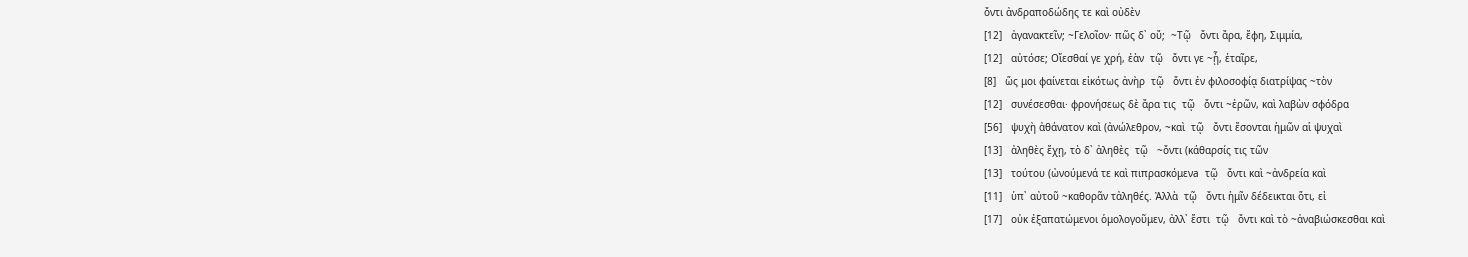ὄντι ἀνδραποδώδης τε καὶ οὐδὲν
[12]   ἀγανακτεῖν; ~Γελοῖον· πῶς δ᾽ οὔ;  ~Τῷ   ὄντι ἄρα, ἔφη, Σιμμία,
[12]   αὐτόσε; Οἴεσθαί γε χρή, ἐὰν  τῷ   ὄντι γε ~ᾖ, ἑταῖρε,
[8]   ὥς μοι φαίνεται εἰκότως ἀνὴρ  τῷ   ὄντι ἐν φιλοσοφίᾳ διατρίψας ~τὸν
[12]   συνέσεσθαι· φρονήσεως δὲ ἄρα τις  τῷ   ὄντι ~ἐρῶν, καὶ λαβὼν σφόδρα
[56]   ψυχὴ ἀθάνατον καὶ (ἀνώλεθρον, ~καὶ  τῷ   ὄντι ἔσονται ἡμῶν αἱ ψυχαὶ
[13]   ἀληθὲς ἔχῃ, τὸ δ᾽ ἀληθὲς  τῷ   ~ὄντι (κάθαρσίς τις τῶν
[13]   τούτου (ὠνούμενά τε καὶ πιπρασκόμενa  τῷ   ὄντι καὶ ~ἀνδρεία καὶ
[11]   ὑπ᾽ αὐτοῦ ~καθορᾶν τἀληθές. Ἀλλὰ  τῷ   ὄντι ἡμῖν δέδεικται ὅτι, εἰ
[17]   οὐκ ἐξαπατώμενοι ὁμολογοῦμεν, ἀλλ᾽ ἔστι  τῷ   ὄντι καὶ τὸ ~ἀναβιώσκεσθαι καὶ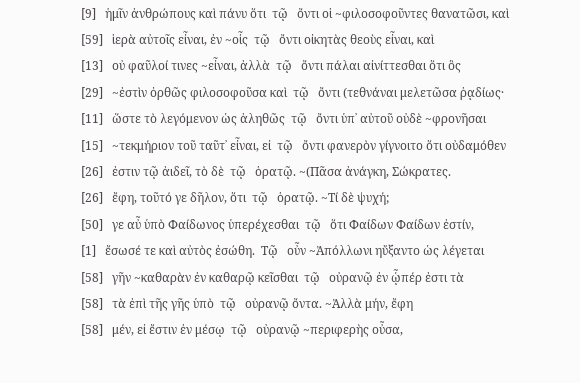[9]   ἡμῖν ἀνθρώπους καὶ πάνυ ὅτι  τῷ   ὄντι οἱ ~φιλοσοφοῦντες θανατῶσι, καὶ
[59]   ἱερὰ αὐτοῖς εἶναι, ἐν ~οἷς  τῷ   ὄντι οἰκητὰς θεοὺς εἶναι, καὶ
[13]   οὐ φαῦλοί τινες ~εἶναι, ἀλλὰ  τῷ   ὄντι πάλαι αἰνίττεσθαι ὅτι ὃς
[29]   ~ἐστὶν ὀρθῶς φιλοσοφοῦσα καὶ  τῷ   ὄντι (τεθνάναι μελετῶσα ῥᾳδίως·
[11]   ὥστε τὸ λεγόμενον ὡς ἀληθῶς  τῷ   ὄντι ὑπ᾽ αὐτοῦ οὐδὲ ~φρονῆσαι
[15]   ~τεκμήριον τοῦ ταῦτ᾽ εἶναι, εἰ  τῷ   ὄντι φανερὸν γίγνοιτο ὅτι οὐδαμόθεν
[26]   ἐστιν τῷ ἀιδεῖ, τὸ δὲ  τῷ   ὁρατῷ. ~(Πᾶσα ἀνάγκη, Σώκρατες.
[26]   ἔφη, τοῦτό γε δῆλον, ὅτι  τῷ   ὁρατῷ. ~Τί δὲ ψυχή;
[50]   γε αὖ ὑπὸ Φαίδωνος ὑπερέχεσθαι  τῷ   ὅτι Φαίδων Φαίδων ἐστίν,
[1]   ἔσωσέ τε καὶ αὐτὸς ἐσώθη.  Τῷ   οὖν ~Ἀπόλλωνι ηὔξαντο ὡς λέγεται
[58]   γῆν ~καθαρὰν ἐν καθαρῷ κεῖσθαι  τῷ   οὐρανῷ ἐν ᾧπέρ ἐστι τὰ
[58]   τὰ ἐπὶ τῆς γῆς ὑπὸ  τῷ   οὐρανῷ ὄντα. ~Ἀλλὰ μήν, ἔφη
[58]   μέν, εἰ ἔστιν ἐν μέσῳ  τῷ   οὐρανῷ ~περιφερὴς οὖσα,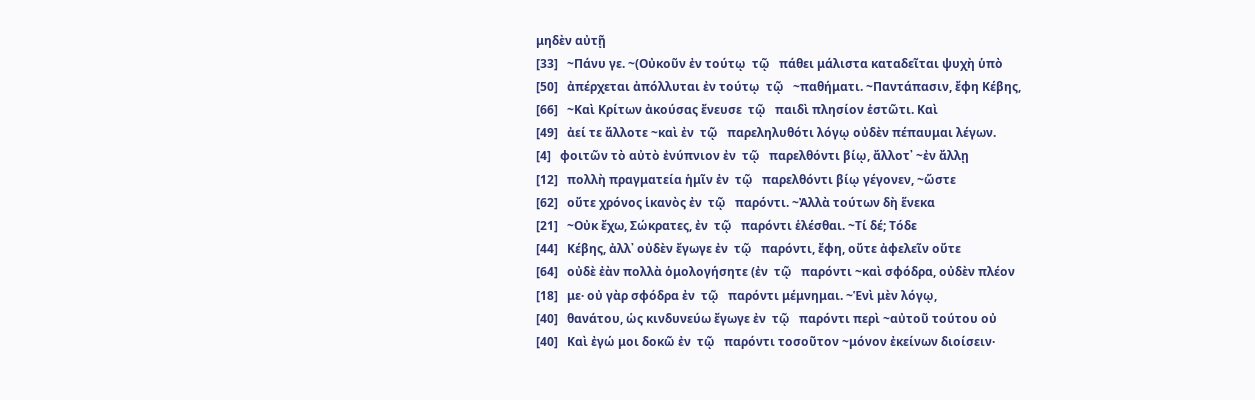μηδὲν αὐτῇ
[33]   ~Πάνυ γε. ~(Οὐκοῦν ἐν τούτῳ  τῷ   πάθει μάλιστα καταδεῖται ψυχὴ ὑπὸ
[50]   ἀπέρχεται ἀπόλλυται ἐν τούτῳ  τῷ   ~παθήματι. ~Παντάπασιν, ἔφη Κέβης,
[66]   ~Καὶ Κρίτων ἀκούσας ἔνευσε  τῷ   παιδὶ πλησίον ἑστῶτι. Καὶ
[49]   ἀεί τε ἄλλοτε ~καὶ ἐν  τῷ   παρεληλυθότι λόγῳ οὐδὲν πέπαυμαι λέγων.
[4]   φοιτῶν τὸ αὐτὸ ἐνύπνιον ἐν  τῷ   παρελθόντι βίῳ, ἄλλοτ᾽ ~ἐν ἄλλῃ
[12]   πολλὴ πραγματεία ἡμῖν ἐν  τῷ   παρελθόντι βίῳ γέγονεν, ~ὥστε
[62]   οὔτε χρόνος ἱκανὸς ἐν  τῷ   παρόντι. ~Ἀλλὰ τούτων δὴ ἕνεκα
[21]   ~Οὐκ ἔχω, Σώκρατες, ἐν  τῷ   παρόντι ἑλέσθαι. ~Τί δέ; Τόδε
[44]   Κέβης, ἀλλ᾽ οὐδὲν ἔγωγε ἐν  τῷ   παρόντι, ἔφη, οὔτε ἀφελεῖν οὔτε
[64]   οὐδὲ ἐὰν πολλὰ ὁμολογήσητε (ἐν  τῷ   παρόντι ~καὶ σφόδρα, οὐδὲν πλέον
[18]   με· οὐ γὰρ σφόδρα ἐν  τῷ   παρόντι μέμνημαι. ~Ἑνὶ μὲν λόγῳ,
[40]   θανάτου, ὡς κινδυνεύω ἔγωγε ἐν  τῷ   παρόντι περὶ ~αὐτοῦ τούτου οὐ
[40]   Καὶ ἐγώ μοι δοκῶ ἐν  τῷ   παρόντι τοσοῦτον ~μόνον ἐκείνων διοίσειν·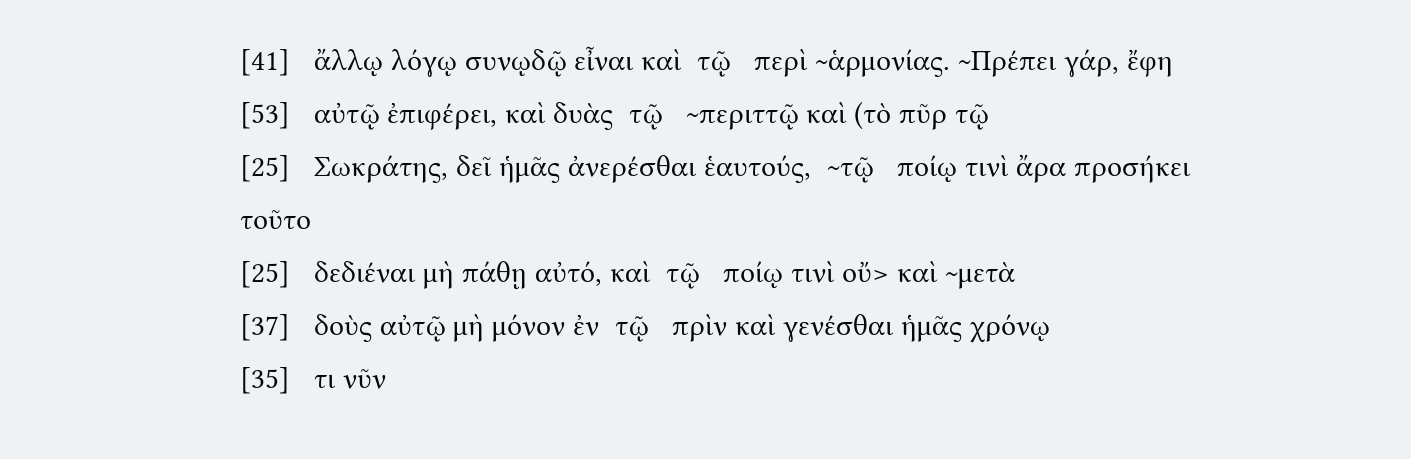[41]   ἄλλῳ λόγῳ συνῳδῷ εἶναι καὶ  τῷ   περὶ ~ἁρμονίας. ~Πρέπει γάρ, ἔφη
[53]   αὐτῷ ἐπιφέρει, καὶ δυὰς  τῷ   ~περιττῷ καὶ (τὸ πῦρ τῷ
[25]   Σωκράτης, δεῖ ἡμᾶς ἀνερέσθαι ἑαυτούς,  ~τῷ   ποίῳ τινὶ ἄρα προσήκει τοῦτο
[25]   δεδιέναι μὴ πάθῃ αὐτό, καὶ  τῷ   ποίῳ τινὶ οὔ> καὶ ~μετὰ
[37]   δοὺς αὐτῷ μὴ μόνον ἐν  τῷ   πρὶν καὶ γενέσθαι ἡμᾶς χρόνῳ
[35]   τι νῦν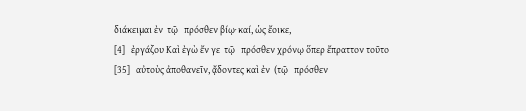διάκειμαι ἐν  τῷ   πρόσθεν βίῳ· καί, ὡς ἔοικε,
[4]   ἐργάζου Καὶ ἐγὼ ἔν γε  τῷ   πρόσθεν χρόνῳ ὅπερ ἔπραττον τοῦτο
[35]   αὐτοὺς ἀποθανεῖν, ᾄδοντες καὶ ἐν  (τῷ   πρόσθεν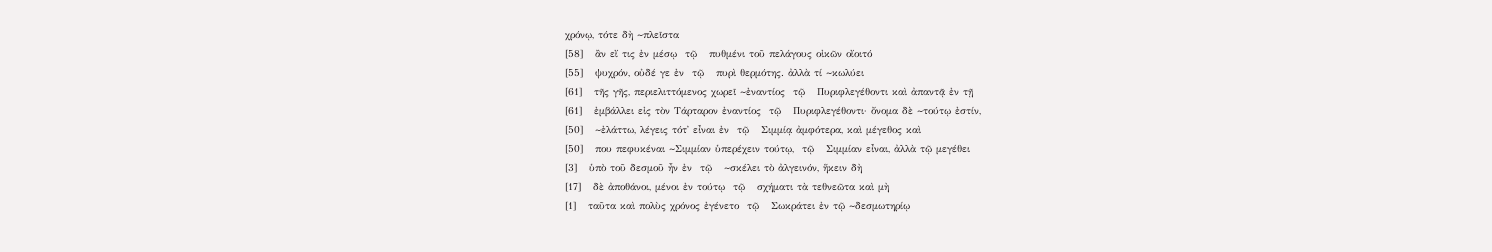χρόνῳ, τότε δὴ ~πλεῖστα
[58]   ἂν εἴ τις ἐν μέσῳ  τῷ   πυθμένι τοῦ πελάγους οἰκῶν οἴοιτό
[55]   ψυχρόν, οὐδέ γε ἐν  τῷ   πυρὶ θερμότης. ἀλλὰ τί ~κωλύει
[61]   τῆς γῆς, περιελιττόμενος χωρεῖ ~ἐναντίος  τῷ   Πυριφλεγέθοντι καὶ ἀπαντᾷ ἐν τῇ
[61]   ἐμβάλλει εἰς τὸν Τάρταρον ἐναντίος  τῷ   Πυριφλεγέθοντι· ὄνομα δὲ ~τούτῳ ἐστίν,
[50]   ~ἐλάττω, λέγεις τότ᾽ εἶναι ἐν  τῷ   Σιμμίᾳ ἀμφότερα, καὶ μέγεθος καὶ
[50]   που πεφυκέναι ~Σιμμίαν ὑπερέχειν τούτῳ,  τῷ   Σιμμίαν εἶναι, ἀλλὰ τῷ μεγέθει
[3]   ὑπὸ τοῦ δεσμοῦ ἦν ἐν  τῷ   ~σκέλει τὸ ἀλγεινόν, ἥκειν δὴ
[17]   δὲ ἀποθάνοι, μένοι ἐν τούτῳ  τῷ   σχήματι τὰ τεθνεῶτα καὶ μὴ
[1]   ταῦτα καὶ πολὺς χρόνος ἐγένετο  τῷ   Σωκράτει ἐν τῷ ~δεσμωτηρίῳ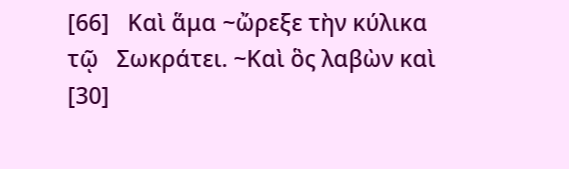[66]   Καὶ ἅμα ~ὤρεξε τὴν κύλικα  τῷ   Σωκράτει. ~Καὶ ὃς λαβὼν καὶ
[30]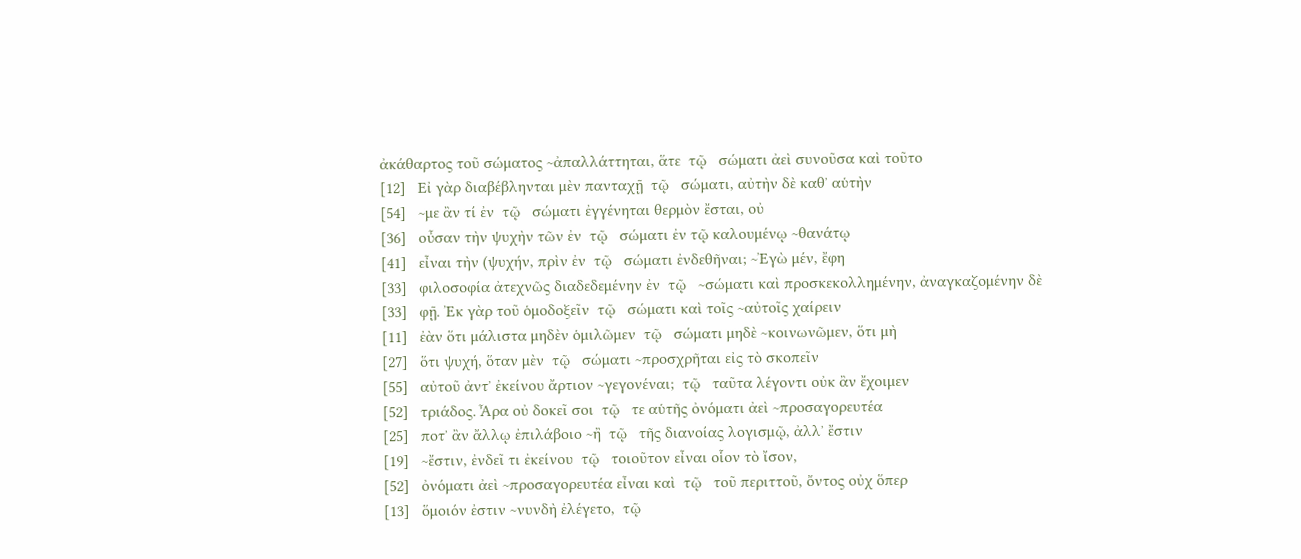ἀκάθαρτος τοῦ σώματος ~ἀπαλλάττηται, ἅτε  τῷ   σώματι ἀεὶ συνοῦσα καὶ τοῦτο
[12]   Εἰ γὰρ διαβέβληνται μὲν πανταχῇ  τῷ   σώματι, αὐτὴν δὲ καθ᾽ αὑτὴν
[54]   ~με ἂν τί ἐν  τῷ   σώματι ἐγγένηται θερμὸν ἔσται, οὐ
[36]   οὖσαν τὴν ψυχὴν τῶν ἐν  τῷ   σώματι ἐν τῷ καλουμένῳ ~θανάτῳ
[41]   εἶναι τὴν (ψυχήν, πρὶν ἐν  τῷ   σώματι ἐνδεθῆναι; ~Ἐγὼ μέν, ἔφη
[33]   φιλοσοφία ἀτεχνῶς διαδεδεμένην ἐν  τῷ   ~σώματι καὶ προσκεκολλημένην, ἀναγκαζομένην δὲ
[33]   φῇ. Ἐκ γὰρ τοῦ ὁμοδοξεῖν  τῷ   σώματι καὶ τοῖς ~αὐτοῖς χαίρειν
[11]   ἐὰν ὅτι μάλιστα μηδὲν ὁμιλῶμεν  τῷ   σώματι μηδὲ ~κοινωνῶμεν, ὅτι μὴ
[27]   ὅτι ψυχή, ὅταν μὲν  τῷ   σώματι ~προσχρῆται εἰς τὸ σκοπεῖν
[55]   αὐτοῦ ἀντ᾽ ἐκείνου ἄρτιον ~γεγονέναι;  τῷ   ταῦτα λέγοντι οὐκ ἂν ἔχοιμεν
[52]   τριάδος. Ἆρα οὐ δοκεῖ σοι  τῷ   τε αὑτῆς ὀνόματι ἀεὶ ~προσαγορευτέα
[25]   ποτ᾽ ἂν ἄλλῳ ἐπιλάβοιο ~ἢ  τῷ   τῆς διανοίας λογισμῷ, ἀλλ᾽ ἔστιν
[19]   ~ἔστιν, ἐνδεῖ τι ἐκείνου  τῷ   τοιοῦτον εἶναι οἷον τὸ ἴσον,
[52]   ὀνόματι ἀεὶ ~προσαγορευτέα εἶναι καὶ  τῷ   τοῦ περιττοῦ, ὄντος οὐχ ὅπερ
[13]   ὅμοιόν ἐστιν ~νυνδὴ ἐλέγετο,  τῷ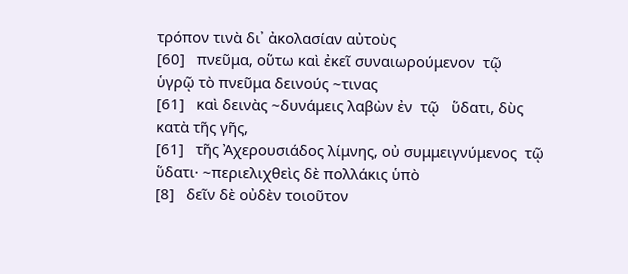τρόπον τινὰ δι᾽ ἀκολασίαν αὐτοὺς
[60]   πνεῦμα, οὕτω καὶ ἐκεῖ συναιωρούμενον  τῷ   ὑγρῷ τὸ πνεῦμα δεινούς ~τινας
[61]   καὶ δεινὰς ~δυνάμεις λαβὼν ἐν  τῷ   ὕδατι, δὺς κατὰ τῆς γῆς,
[61]   τῆς Ἀχερουσιάδος λίμνης, οὐ συμμειγνύμενος  τῷ   ὕδατι· ~περιελιχθεὶς δὲ πολλάκις ὑπὸ
[8]   δεῖν δὲ οὐδὲν τοιοῦτον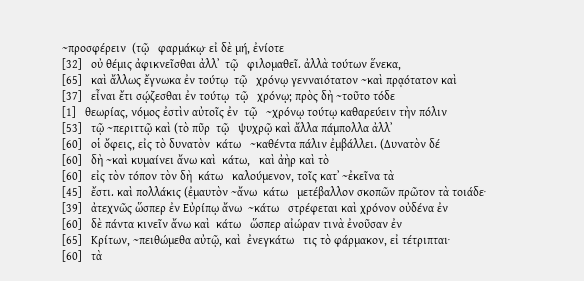~προσφέρειν  (τῷ   φαρμάκῳ· εἰ δὲ μή, ἐνίοτε
[32]   οὐ θέμις ἀφικνεῖσθαι ἀλλ᾽  τῷ   φιλομαθεῖ. ἀλλὰ τούτων ἕνεκα,
[65]   καὶ ἄλλως ἔγνωκα ἐν τούτῳ  τῷ   χρόνῳ γενναιότατον ~καὶ πρᾳότατον καὶ
[37]   εἶναι ἔτι σῴζεσθαι ἐν τούτῳ  τῷ   χρόνῳ; πρὸς δὴ ~τοῦτο τόδε
[1]   θεωρίας, νόμος ἐστὶν αὐτοῖς ἐν  τῷ   ~χρόνῳ τούτῳ καθαρεύειν τὴν πόλιν
[53]   τῷ ~περιττῷ καὶ (τὸ πῦρ  τῷ   ψυχρῷ καὶ ἄλλα πάμπολλα ἀλλ᾽
[60]   οἱ ὄφεις, εἰς τὸ δυνατὸν  κάτω   ~καθέντα πάλιν ἐμβάλλει. (Δυνατὸν δέ
[60]   δὴ ~καὶ κυμαίνει ἄνω καὶ  κάτω,   καὶ ἀὴρ καὶ τὸ
[60]   εἰς τὸν τόπον τὸν δὴ  κάτω   καλούμενον, τοῖς κατ᾽ ~ἐκεῖνα τὰ
[45]   ἔστι. καὶ πολλάκις (ἐμαυτὸν ~ἄνω  κάτω   μετέβαλλον σκοπῶν πρῶτον τὰ τοιάδε·
[39]   ἀτεχνῶς ὥσπερ ἐν Εὐρίπῳ ἄνω  ~κάτω   στρέφεται καὶ χρόνον οὐδένα ἐν
[60]   δὲ πάντα κινεῖν ἄνω καὶ  κάτω   ὥσπερ αἰώραν τινὰ ἐνοῦσαν ἐν
[65]   Κρίτων, ~πειθώμεθα αὐτῷ, καὶ  ἐνεγκάτω   τις τὸ φάρμακον, εἰ τέτριπται·
[60]   τὰ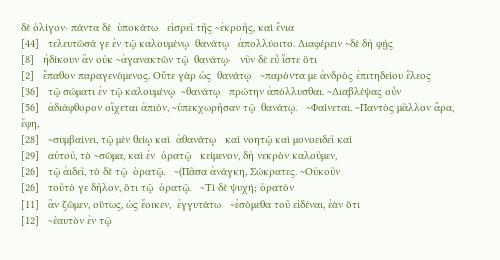δὲ ὀλίγον· πάντα δὲ  ὑποκάτω   εἰσρεῖ τῆς ~ἐκροῆς, καὶ ἔνια
[44]   τελευτῶσά γε ἐν τῷ καλουμένῳ  θανάτῳ   ἀπολλύοιτο. Διαφέρειν ~δὲ δὴ φῂς
[8]   ἠδίκουν ἂν οὐκ ~ἀγανακτῶν τῷ  θανάτῳ·   νῦν δὲ εὖ ἴστε ὅτι
[2]   ἔπαθον παραγενόμενος. Οὔτε γὰρ ὡς  θανάτῳ   ~παρόντα με ἀνδρὸς ἐπιτηδείου ἔλεος
[36]   τῷ σώματι ἐν τῷ καλουμένῳ  ~θανάτῳ   πρώτην ἀπόλλυσθαι. ~Διαβλέψας οὖν
[56]   ἀδιάφθορον οἴχεται ἀπιόν, ~ὑπεκχωρῆσαν τῷ  θανάτῳ.   ~Φαίνεται. ~Παντὸς μᾶλλον ἄρα, ἔφη,
[28]   ~συμβαίνει, τῷ μὲν θείῳ καὶ  ἀθανάτῳ   καὶ νοητῷ καὶ μονοειδεῖ καὶ
[29]   αὐτοῦ, τὸ ~σῶμα, καὶ ἐν  ὁρατῷ   κείμενον, δὴ νεκρὸν καλοῦμεν,
[26]   τῷ ἀιδεῖ, τὸ δὲ τῷ  ὁρατῷ.   ~(Πᾶσα ἀνάγκη, Σώκρατες. ~Οὐκοῦν
[26]   τοῦτό γε δῆλον, ὅτι τῷ  ὁρατῷ.   ~Τί δὲ ψυχή; ὁρατὸν
[11]   ἂν ζῶμεν, οὕτως, ὡς ἔοικεν,  ἐγγυτάτω   ~ἐσόμεθα τοῦ εἰδέναι, ἐὰν ὅτι
[12]   ~ἑαυτὸν ἐν τῷ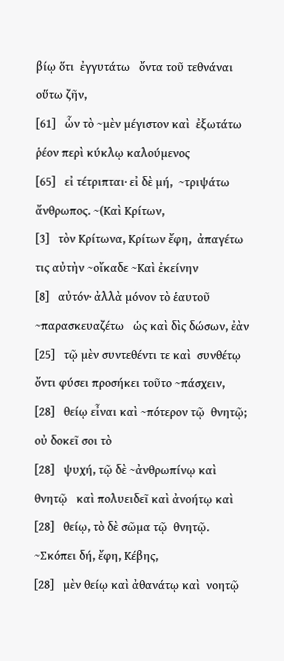βίῳ ὅτι  ἐγγυτάτω   ὄντα τοῦ τεθνάναι οὕτω ζῆν,
[61]   ὧν τὸ ~μὲν μέγιστον καὶ  ἐξωτάτω   ῥέον περὶ κύκλῳ καλούμενος
[65]   εἰ τέτριπται· εἰ δὲ μή,  ~τριψάτω   ἄνθρωπος. ~(Καὶ Κρίτων,
[3]   τὸν Κρίτωνα, Κρίτων ἔφη,  ἀπαγέτω   τις αὐτὴν ~οἴκαδε ~Καὶ ἐκείνην
[8]   αὐτόν· ἀλλὰ μόνον τὸ ἑαυτοῦ  ~παρασκευαζέτω   ὡς καὶ δὶς δώσων, ἐὰν
[25]   τῷ μὲν συντεθέντι τε καὶ  συνθέτῳ   ὄντι φύσει προσήκει τοῦτο ~πάσχειν,
[28]   θείῳ εἶναι καὶ ~πότερον τῷ  θνητῷ;   οὐ δοκεῖ σοι τὸ
[28]   ψυχή, τῷ δὲ ~ἀνθρωπίνῳ καὶ  θνητῷ   καὶ πολυειδεῖ καὶ ἀνοήτῳ καὶ
[28]   θείῳ, τὸ δὲ σῶμα τῷ  θνητῷ.   ~Σκόπει δή, ἔφη, Κέβης,
[28]   μὲν θείῳ καὶ ἀθανάτῳ καὶ  νοητῷ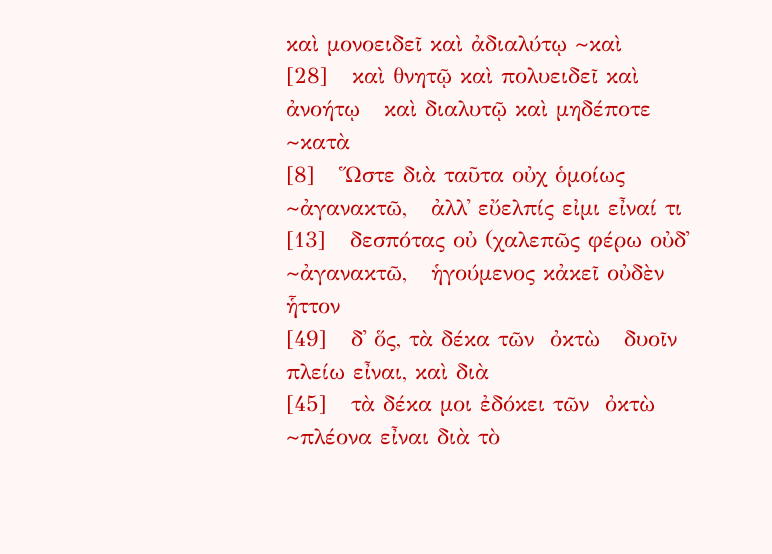καὶ μονοειδεῖ καὶ ἀδιαλύτῳ ~καὶ
[28]   καὶ θνητῷ καὶ πολυειδεῖ καὶ  ἀνοήτῳ   καὶ διαλυτῷ καὶ μηδέποτε ~κατὰ
[8]   Ὥστε διὰ ταῦτα οὐχ ὁμοίως  ~ἀγανακτῶ,   ἀλλ᾽ εὔελπίς εἰμι εἶναί τι
[13]   δεσπότας οὐ (χαλεπῶς φέρω οὐδ᾽  ~ἀγανακτῶ,   ἡγούμενος κἀκεῖ οὐδὲν ἧττον
[49]   δ᾽ ὅς, τὰ δέκα τῶν  ὀκτὼ   δυοῖν πλείω εἶναι, καὶ διὰ
[45]   τὰ δέκα μοι ἐδόκει τῶν  ὀκτὼ   ~πλέονα εἶναι διὰ τὸ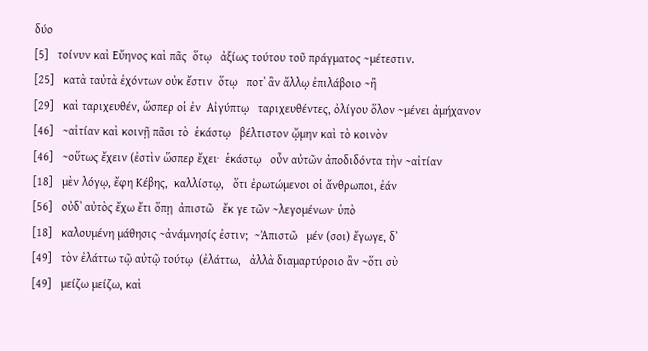δύο
[5]   τοίνυν καὶ Εὔηνος καὶ πᾶς  ὅτῳ   ἀξίως τούτου τοῦ πράγματος ~μέτεστιν.
[25]   κατὰ ταὐτὰ ἐχόντων οὐκ ἔστιν  ὅτῳ   ποτ᾽ ἂν ἄλλῳ ἐπιλάβοιο ~ἢ
[29]   καὶ ταριχευθέν, ὥσπερ οἱ ἐν  Αἰγύπτῳ   ταριχευθέντες, ὀλίγου ὅλον ~μένει ἀμήχανον
[46]   ~αἰτίαν καὶ κοινῇ πᾶσι τὸ  ἑκάστῳ   βέλτιστον ᾤμην καὶ τὸ κοινὸν
[46]   ~οὕτως ἔχειν (ἐστὶν ὥσπερ ἔχει·  ἑκάστῳ   οὖν αὐτῶν ἀποδιδόντα τὴν ~αἰτίαν
[18]   μὲν λόγῳ, ἔφη Κέβης,  καλλίστῳ,   ὅτι ἐρωτώμενοι οἱ ἄνθρωποι, ἐάν
[56]   οὐδ᾽ αὐτὸς ἔχω ἔτι ὅπῃ  ἀπιστῶ   ἔκ γε τῶν ~λεγομένων· ὑπὸ
[18]   καλουμένη μάθησις ~ἀνάμνησίς ἐστιν;  ~Ἀπιστῶ   μέν (σοι) ἔγωγε, δ᾽
[49]   τὸν ἐλάττω τῷ αὐτῷ τούτῳ  (ἐλάττω,   ἀλλὰ διαμαρτύροιο ἂν ~ὅτι σὺ
[49]   μείζω μείζω, καὶ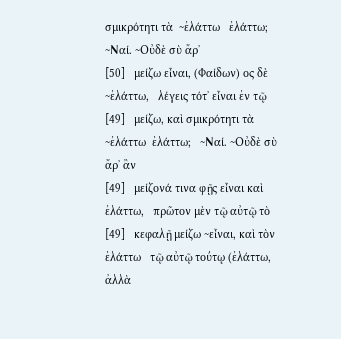σμικρότητι τὰ  ~ἐλάττω   ἐλάττω; ~Ναί. ~Οὐδὲ σὺ ἄρ᾽
[50]   μείζω εἶναι, (Φαίδων) ος δὲ  ~ἐλάττω,   λέγεις τότ᾽ εἶναι ἐν τῷ
[49]   μείζω, καὶ σμικρότητι τὰ ~ἐλάττω  ἐλάττω;   ~Ναί. ~Οὐδὲ σὺ ἄρ᾽ ἂν
[49]   μείζονά τινα φῇς εἶναι καὶ  ἐλάττω,   πρῶτον μὲν τῷ αὐτῷ τὸ
[49]   κεφαλῇ μείζω ~εἶναι, καὶ τὸν  ἐλάττω   τῷ αὐτῷ τούτῳ (ἐλάττω, ἀλλὰ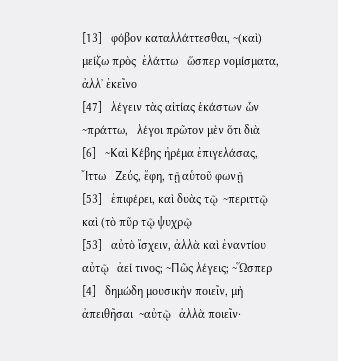[13]   φόβον καταλλάττεσθαι, ~(καὶ) μείζω πρὸς  ἐλάττω   ὥσπερ νομίσματα, ἀλλ᾽ ἐκεῖνο
[47]   λέγειν τὰς αἰτίας ἑκάστων ὧν  ~πράττω,   λέγοι πρῶτον μὲν ὅτι διὰ
[6]   ~Καὶ Κέβης ἠρέμα ἐπιγελάσας,  Ἴττω   Ζεύς, ἔφη, τῇ αὑτοῦ φωνῇ
[53]   ἐπιφέρει, καὶ δυὰς τῷ  ~περιττῷ   καὶ (τὸ πῦρ τῷ ψυχρῷ
[53]   αὐτὸ ἴσχειν, ἀλλὰ καὶ ἐναντίου  αὐτῷ   ἀεί τινος; ~Πῶς λέγεις; ~Ὥσπερ
[4]   δημώδη μουσικὴν ποιεῖν, μὴ ἀπειθῆσαι  ~αὐτῷ   ἀλλὰ ποιεῖν·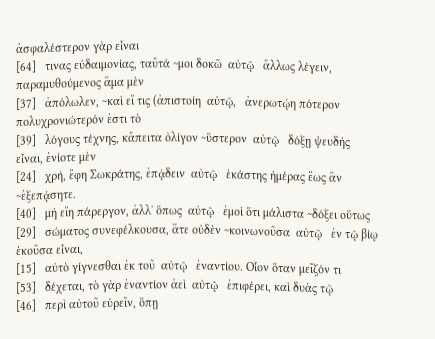ἀσφαλέστερον γὰρ εἶναι
[64]   τινας εὐδαιμονίας, ταῦτά ~μοι δοκῶ  αὐτῷ   ἄλλως λέγειν, παραμυθούμενος ἅμα μὲν
[37]   ἀπόλωλεν, ~καὶ εἴ τις (ἀπιστοίη  αὐτῷ,   ἀνερωτῴη πότερον πολυχρονιώτερόν ἐστι τὸ
[39]   λόγους τέχνης, κἄπειτα ὀλίγον ~ὕστερον  αὐτῷ   δόξῃ ψευδὴς εἶναι, ἐνίοτε μὲν
[24]   χρή, ἔφη Σωκράτης, ἐπᾴδειν  αὐτῷ   ἑκάστης ἡμέρας ἕως ἂν ~ἐξεπᾴσητε.
[40]   μὴ εἴη πάρεργον, ἀλλ᾽ ὅπως  αὐτῷ   ἐμοὶ ὅτι μάλιστα ~δόξει οὕτως
[29]   σώματος συνεφέλκουσα, ἅτε οὐδὲν ~κοινωνοῦσα  αὐτῷ   ἐν τῷ βίῳ ἑκοῦσα εἶναι,
[15]   αὐτὸ γίγνεσθαι ἐκ τοῦ  αὐτῷ   ἐναντίου. Οἷον ὅταν μεῖζόν τι
[53]   δέχεται, τὸ γὰρ ἐναντίον ἀεὶ  αὐτῷ   ἐπιφέρει, καὶ δυὰς τῷ
[46]   περὶ αὐτοῦ εὑρεῖν, ὅπῃ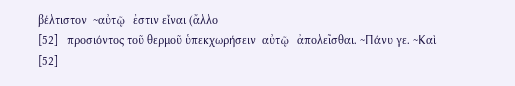βέλτιστον  ~αὐτῷ   ἐστιν εἶναι (ἄλλο
[52]   προσιόντος τοῦ θερμοῦ ὑπεκχωρήσειν  αὐτῷ   ἀπολεῖσθαι. ~Πάνυ γε. ~Καὶ
[52]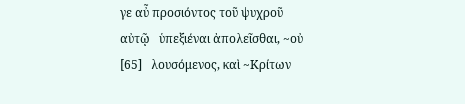γε αὖ προσιόντος τοῦ ψυχροῦ  αὐτῷ   ὑπεξιέναι ἀπολεῖσθαι, ~οὐ
[65]   λουσόμενος, καὶ ~Κρίτων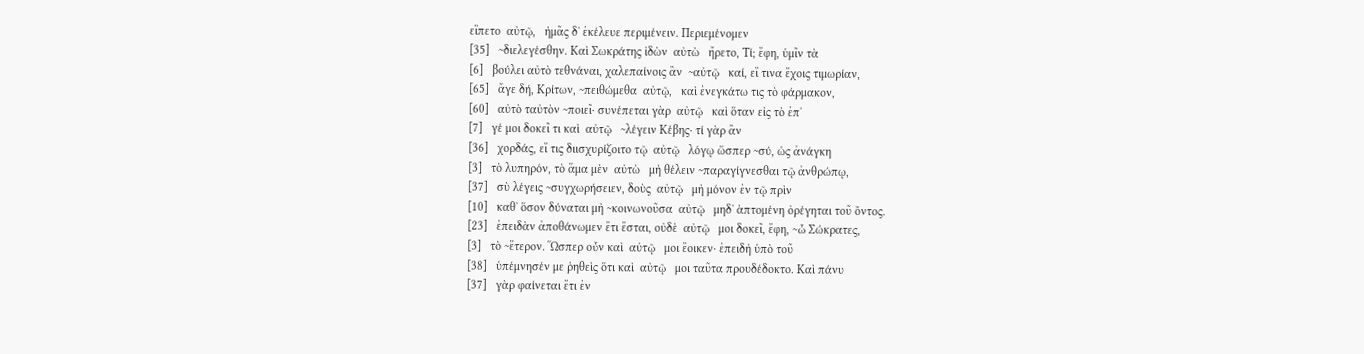εἵπετο  αὐτῷ,   ἡμᾶς δ᾽ ἐκέλευε περιμένειν. Περιεμένομεν
[35]   ~διελεγέσθην. Καὶ Σωκράτης ἰδὼν  αὐτὼ   ἤρετο, Τί; ἔφη, ὑμῖν τὰ
[6]   βούλει αὐτὸ τεθνάναι, χαλεπαίνοις ἂν  ~αὐτῷ   καί, εἴ τινα ἔχοις τιμωρίαν,
[65]   ἄγε δή, Κρίτων, ~πειθώμεθα  αὐτῷ,   καὶ ἐνεγκάτω τις τὸ φάρμακον,
[60]   αὐτὸ ταὐτὸν ~ποιεῖ· συνέπεται γὰρ  αὐτῷ   καὶ ὅταν εἰς τὸ ἐπ᾽
[7]   γέ μοι δοκεῖ τι καὶ  αὐτῷ   ~λέγειν Κέβης· τί γὰρ ἂν
[36]   χορδάς, εἴ τις διισχυρίζοιτο τῷ  αὐτῷ   λόγῳ ὥσπερ ~σύ, ὡς ἀνάγκη
[3]   τὸ λυπηρόν, τὸ ἅμα μὲν  αὐτὼ   μὴ θέλειν ~παραγίγνεσθαι τῷ ἀνθρώπῳ,
[37]   σὺ λέγεις ~συγχωρήσειεν, δοὺς  αὐτῷ   μὴ μόνον ἐν τῷ πρὶν
[10]   καθ᾽ ὅσον δύναται μὴ ~κοινωνοῦσα  αὐτῷ   μηδ᾽ ἁπτομένη ὀρέγηται τοῦ ὄντος.
[23]   ἐπειδὰν ἀποθάνωμεν ἔτι ἔσται, οὐδὲ  αὐτῷ   μοι δοκεῖ, ἔφη, ~ὦ Σώκρατες,
[3]   τὸ ~ἕτερον. Ὥσπερ οὖν καὶ  αὐτῷ   μοι ἔοικεν· ἐπειδὴ ὑπὸ τοῦ
[38]   ὑπέμνησέν με ῥηθεὶς ὅτι καὶ  αὐτῷ   μοι ταῦτα προυδέδοκτο. Καὶ πάνυ
[37]   γὰρ φαίνεται ἔτι ἐν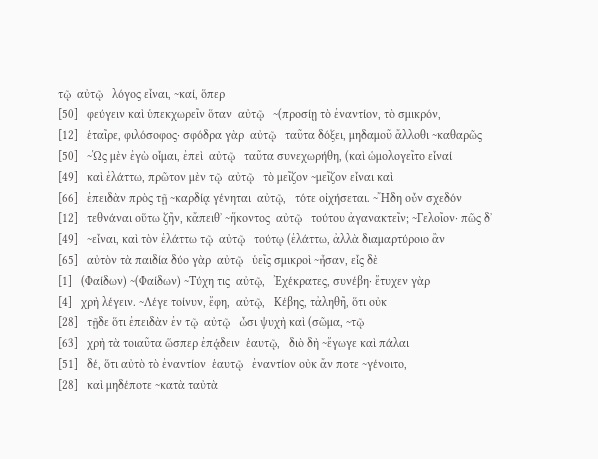τῷ  αὐτῷ   λόγος εἶναι, ~καί, ὅπερ
[50]   φεύγειν καὶ ὑπεκχωρεῖν ὅταν  αὐτῷ   ~(προσίῃ τὸ ἐναντίον, τὸ σμικρόν,
[12]   ἑταῖρε, φιλόσοφος· σφόδρα γὰρ  αὐτῷ   ταῦτα δόξει, μηδαμοῦ ἄλλοθι ~καθαρῶς
[50]   ~Ὡς μὲν ἐγὼ οἶμαι, ἐπεὶ  αὐτῷ   ταῦτα συνεχωρήθη, (καὶ ὡμολογεῖτο εἶναί
[49]   καὶ ἐλάττω, πρῶτον μὲν τῷ  αὐτῷ   τὸ μεῖζον ~μεῖζον εἶναι καὶ
[66]   ἐπειδὰν πρὸς τῇ ~καρδίᾳ γένηται  αὐτῷ,   τότε οἰχήσεται. ~Ἤδη οὖν σχεδόν
[12]   τεθνάναι οὕτω ζῆν, κἄπειθ᾽ ~ἥκοντος  αὐτῷ   τούτου ἀγανακτεῖν; ~Γελοῖον· πῶς δ᾽
[49]   ~εἶναι, καὶ τὸν ἐλάττω τῷ  αὐτῷ   τούτῳ (ἐλάττω, ἀλλὰ διαμαρτύροιο ἂν
[65]   αὐτὸν τὰ παιδία δύο γὰρ  αὐτῷ   ὑεῖς σμικροὶ ~ἦσαν, εἷς δὲ
[1]   (Φαίδων) ~(Φαίδων) ~Τύχη τις  αὐτῷ,   Ἐχέκρατες, συνέβη· ἔτυχεν γὰρ
[4]   χρὴ λέγειν. ~Λέγε τοίνυν, ἔφη,  αὐτῷ,   Κέβης, τἀληθῆ, ὅτι οὐκ
[28]   τῇδε ὅτι ἐπειδὰν ἐν τῷ  αὐτῷ   ὦσι ψυχὴ καὶ (σῶμα, ~τῷ
[63]   χρὴ τὰ τοιαῦτα ὥσπερ ἐπᾴδειν  ἑαυτῷ,   διὸ δὴ ~ἔγωγε καὶ πάλαι
[51]   δέ, ὅτι αὐτὸ τὸ ἐναντίον  ἑαυτῷ   ἐναντίον οὐκ ἄν ποτε ~γένοιτο,
[28]   καὶ μηδέποτε ~κατὰ ταὐτὰ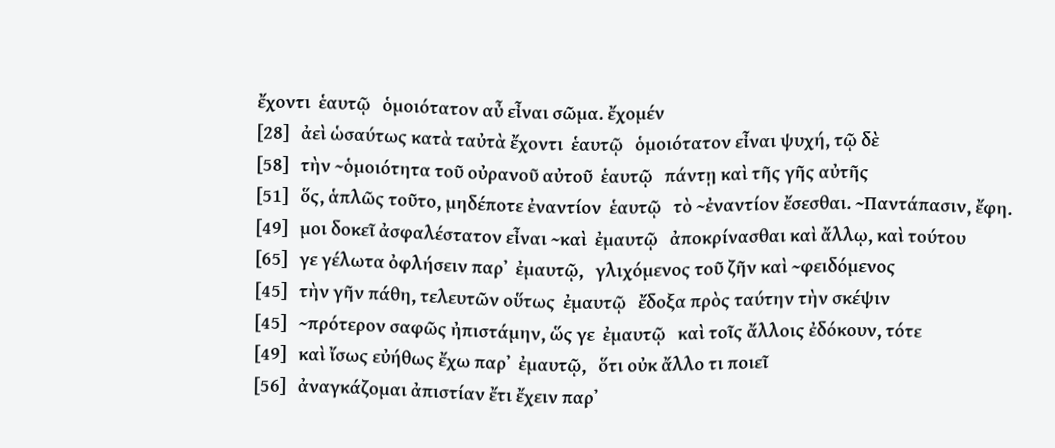ἔχοντι  ἑαυτῷ   ὁμοιότατον αὖ εἶναι σῶμα. ἔχομέν
[28]   ἀεὶ ὡσαύτως κατὰ ταὐτὰ ἔχοντι  ἑαυτῷ   ὁμοιότατον εἶναι ψυχή, τῷ δὲ
[58]   τὴν ~ὁμοιότητα τοῦ οὐρανοῦ αὐτοῦ  ἑαυτῷ   πάντῃ καὶ τῆς γῆς αὐτῆς
[51]   ὅς, ἁπλῶς τοῦτο, μηδέποτε ἐναντίον  ἑαυτῷ   τὸ ~ἐναντίον ἔσεσθαι. ~Παντάπασιν, ἔφη.
[49]   μοι δοκεῖ ἀσφαλέστατον εἶναι ~καὶ  ἐμαυτῷ   ἀποκρίνασθαι καὶ ἄλλῳ, καὶ τούτου
[65]   γε γέλωτα ὀφλήσειν παρ᾽  ἐμαυτῷ,   γλιχόμενος τοῦ ζῆν καὶ ~φειδόμενος
[45]   τὴν γῆν πάθη, τελευτῶν οὕτως  ἐμαυτῷ   ἔδοξα πρὸς ταύτην τὴν σκέψιν
[45]   ~πρότερον σαφῶς ἠπιστάμην, ὥς γε  ἐμαυτῷ   καὶ τοῖς ἄλλοις ἐδόκουν, τότε
[49]   καὶ ἴσως εὐήθως ἔχω παρ᾽  ἐμαυτῷ,   ὅτι οὐκ ἄλλο τι ποιεῖ
[56]   ἀναγκάζομαι ἀπιστίαν ἔτι ἔχειν παρ᾽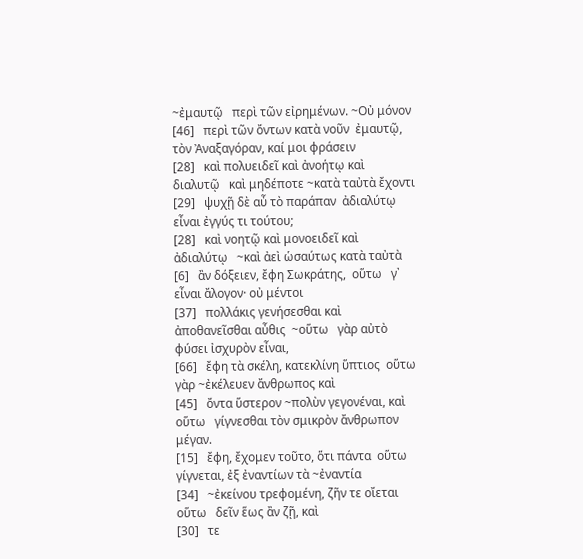~ἐμαυτῷ   περὶ τῶν εἰρημένων. ~Οὐ μόνον
[46]   περὶ τῶν ὄντων κατὰ νοῦν  ἐμαυτῷ,   τὸν Ἀναξαγόραν, καί μοι φράσειν
[28]   καὶ πολυειδεῖ καὶ ἀνοήτῳ καὶ  διαλυτῷ   καὶ μηδέποτε ~κατὰ ταὐτὰ ἔχοντι
[29]   ψυχῇ δὲ αὖ τὸ παράπαν  ἀδιαλύτῳ   εἶναι ἐγγύς τι τούτου;
[28]   καὶ νοητῷ καὶ μονοειδεῖ καὶ  ἀδιαλύτῳ   ~καὶ ἀεὶ ὡσαύτως κατὰ ταὐτὰ
[6]   ἂν δόξειεν, ἔφη Σωκράτης,  οὕτω   γ᾽ εἶναι ἄλογον· οὐ μέντοι
[37]   πολλάκις γενήσεσθαι καὶ ἀποθανεῖσθαι αὖθις  ~οὕτω   γὰρ αὐτὸ φύσει ἰσχυρὸν εἶναι,
[66]   ἔφη τὰ σκέλη, κατεκλίνη ὕπτιος  οὕτω   γὰρ ~ἐκέλευεν ἄνθρωπος καὶ
[45]   ὄντα ὕστερον ~πολὺν γεγονέναι, καὶ  οὕτω   γίγνεσθαι τὸν σμικρὸν ἄνθρωπον μέγαν.
[15]   ἔφη, ἔχομεν τοῦτο, ὅτι πάντα  οὕτω   γίγνεται, ἐξ ἐναντίων τὰ ~ἐναντία
[34]   ~ἐκείνου τρεφομένη, ζῆν τε οἴεται  οὕτω   δεῖν ἕως ἂν ζῇ, καὶ
[30]   τε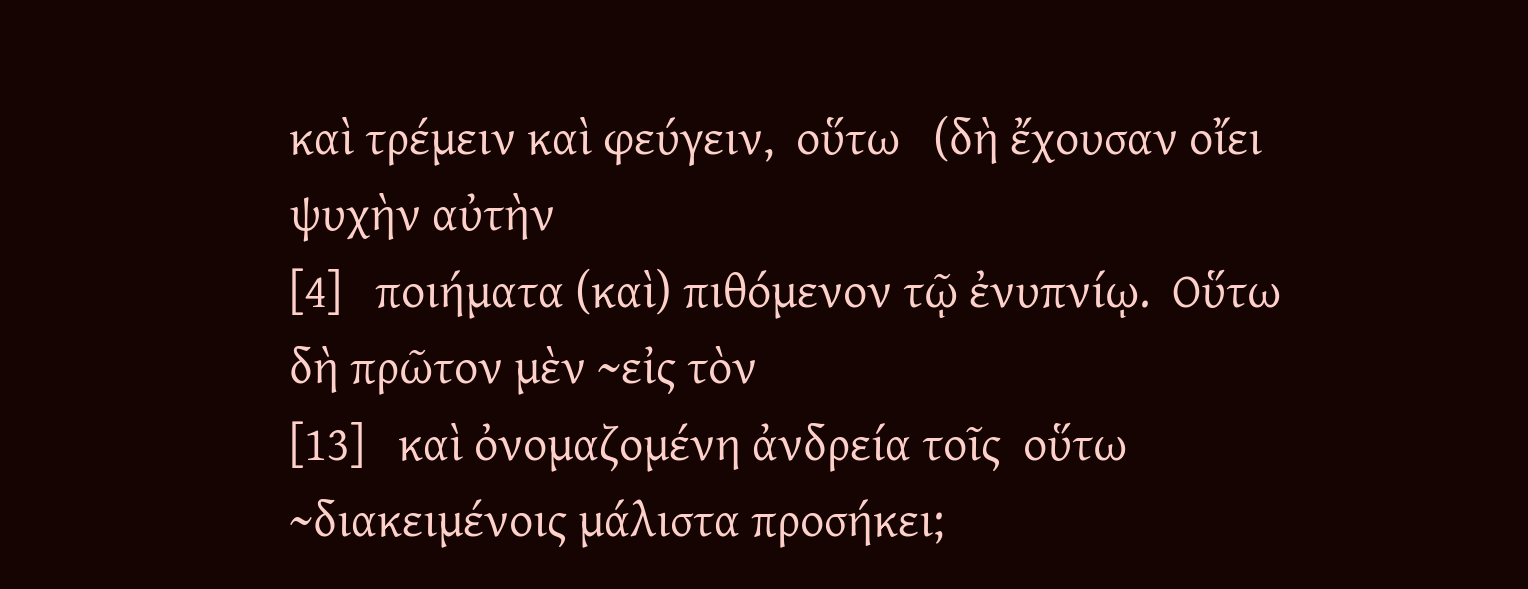καὶ τρέμειν καὶ φεύγειν,  οὕτω   (δὴ ἔχουσαν οἴει ψυχὴν αὐτὴν
[4]   ποιήματα (καὶ) πιθόμενον τῷ ἐνυπνίῳ.  Οὕτω   δὴ πρῶτον μὲν ~εἰς τὸν
[13]   καὶ ὀνομαζομένη ἀνδρεία τοῖς  οὕτω   ~διακειμένοις μάλιστα προσήκει;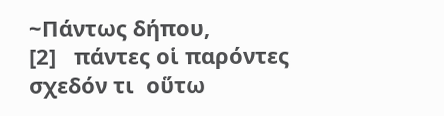~Πάντως δήπου,
[2]   πάντες οἱ παρόντες σχεδόν τι  οὕτω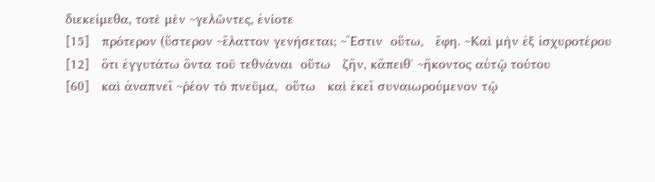διεκείμεθα, τοτὲ μὲν ~γελῶντες, ἐνίοτε
[15]   πρότερον (ὕστερον ~ἔλαττον γενήσεται; ~Ἔστιν  οὕτω,   ἔφη. ~Καὶ μὴν ἐξ ἰσχυροτέρου
[12]   ὅτι ἐγγυτάτω ὄντα τοῦ τεθνάναι  οὕτω   ζῆν, κἄπειθ᾽ ~ἥκοντος αὐτῷ τούτου
[60]   καὶ ἀναπνεῖ ~ῥέον τὸ πνεῦμα,  οὕτω   καὶ ἐκεῖ συναιωρούμενον τῷ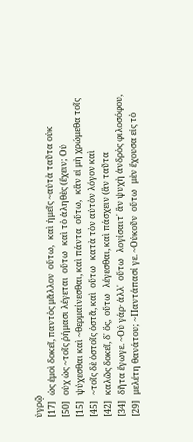ὑγρῷ
[17]   ὡς ἐμοὶ δοκεῖ, παντὸς μᾶλλον  οὕτω,   καὶ ἡμεῖς ~αὐτὰ ταῦτα οὐκ
[50]   οὐχ ὡς ~τοῖς ῥήμασι λέγεται  οὕτω   καὶ τὸ ἀληθὲς (ἔχειν; Οὐ
[15]   ψύχεσθαι καὶ ~θερμαίνεσθαι, καὶ πάντα  οὕτω,   κἂν εἰ μὴ χρώμεθα τοῖς
[45]   ~τοῖς δὲ ὀστοῖς ὀστᾶ, καὶ  οὕτω   κατὰ τὸν αὐτὸν λόγον καὶ
[42]   καλῶς δοκεῖ, δ᾽ ὅς,  οὕτω   λέγεσθαι, καὶ πάσχειν (ἂν ταῦτα
[34]   δῆτα ἔγωγε. ~Οὐ γάρ· ἀλλ᾽  οὕτω   λογίσαιτ᾽ ἂν ψυχὴ ἀνδρὸς φιλοσόφου,
[29]   μελέτη θανάτου; ~Παντάπασί γε. ~Οὐκοῦν  οὕτω   μὲν ἔχουσα εἰς τὸ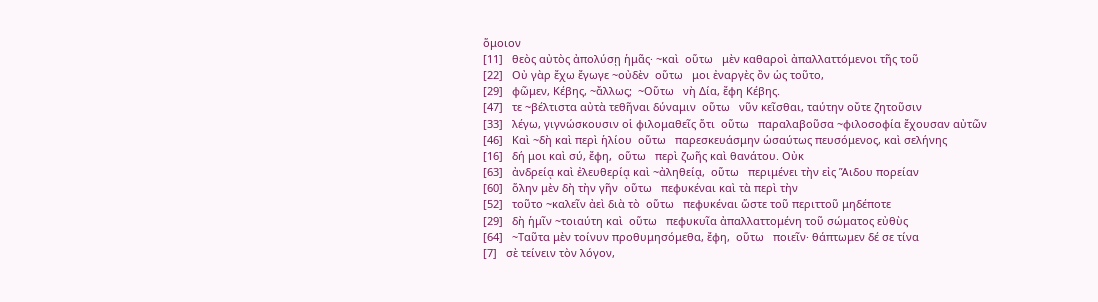ὅμοιον
[11]   θεὸς αὐτὸς ἀπολύσῃ ἡμᾶς· ~καὶ  οὕτω   μὲν καθαροὶ ἀπαλλαττόμενοι τῆς τοῦ
[22]   Οὐ γὰρ ἔχω ἔγωγε ~οὐδὲν  οὕτω   μοι ἐναργὲς ὂν ὡς τοῦτο,
[29]   φῶμεν, Κέβης, ~ἄλλως;  ~Οὕτω   νὴ Δία, ἔφη Κέβης.
[47]   τε ~βέλτιστα αὐτὰ τεθῆναι δύναμιν  οὕτω   νῦν κεῖσθαι, ταύτην οὔτε ζητοῦσιν
[33]   λέγω, γιγνώσκουσιν οἱ φιλομαθεῖς ὅτι  οὕτω   παραλαβοῦσα ~φιλοσοφία ἔχουσαν αὐτῶν
[46]   Καὶ ~δὴ καὶ περὶ ἡλίου  οὕτω   παρεσκευάσμην ὡσαύτως πευσόμενος, καὶ σελήνης
[16]   δή μοι καὶ σύ, ἔφη,  οὕτω   περὶ ζωῆς καὶ θανάτου. Οὐκ
[63]   ἀνδρείᾳ καὶ ἐλευθερίᾳ καὶ ~ἀληθείᾳ,  οὕτω   περιμένει τὴν εἰς Ἅιδου πορείαν
[60]   ὅλην μὲν δὴ τὴν γῆν  οὕτω   πεφυκέναι καὶ τὰ περὶ τὴν
[52]   τοῦτο ~καλεῖν ἀεὶ διὰ τὸ  οὕτω   πεφυκέναι ὥστε τοῦ περιττοῦ μηδέποτε
[29]   δὴ ἡμῖν ~τοιαύτη καὶ  οὕτω   πεφυκυῖα ἀπαλλαττομένη τοῦ σώματος εὐθὺς
[64]   ~Ταῦτα μὲν τοίνυν προθυμησόμεθα, ἔφη,  οὕτω   ποιεῖν· θάπτωμεν δέ σε τίνα
[7]   σὲ τείνειν τὸν λόγον,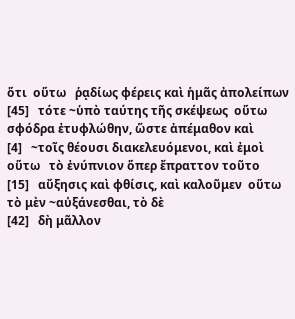ὅτι  οὕτω   ῥᾳδίως φέρεις καὶ ἡμᾶς ἀπολείπων
[45]   τότε ~ὑπὸ ταύτης τῆς σκέψεως  οὕτω   σφόδρα ἐτυφλώθην, ὥστε ἀπέμαθον καὶ
[4]   ~τοῖς θέουσι διακελευόμενοι, καὶ ἐμοὶ  οὕτω   τὸ ἐνύπνιον ὅπερ ἔπραττον τοῦτο
[15]   αὔξησις καὶ φθίσις, καὶ καλοῦμεν  οὕτω   τὸ μὲν ~αὐξάνεσθαι, τὸ δὲ
[42]   δὴ μᾶλλον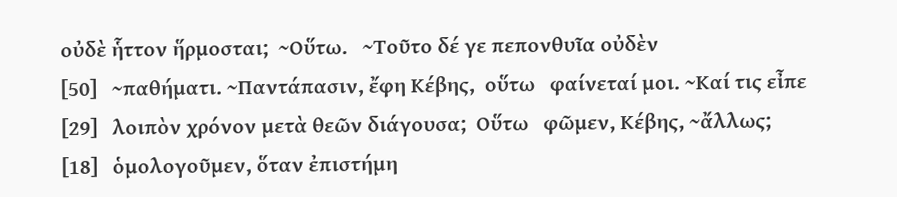οὐδὲ ἧττον ἥρμοσται;  ~Οὕτω.   ~Τοῦτο δέ γε πεπονθυῖα οὐδὲν
[50]   ~παθήματι. ~Παντάπασιν, ἔφη Κέβης,  οὕτω   φαίνεταί μοι. ~Καί τις εἶπε
[29]   λοιπὸν χρόνον μετὰ θεῶν διάγουσα;  Οὕτω   φῶμεν, Κέβης, ~ἄλλως;
[18]   ὁμολογοῦμεν, ὅταν ἐπιστήμη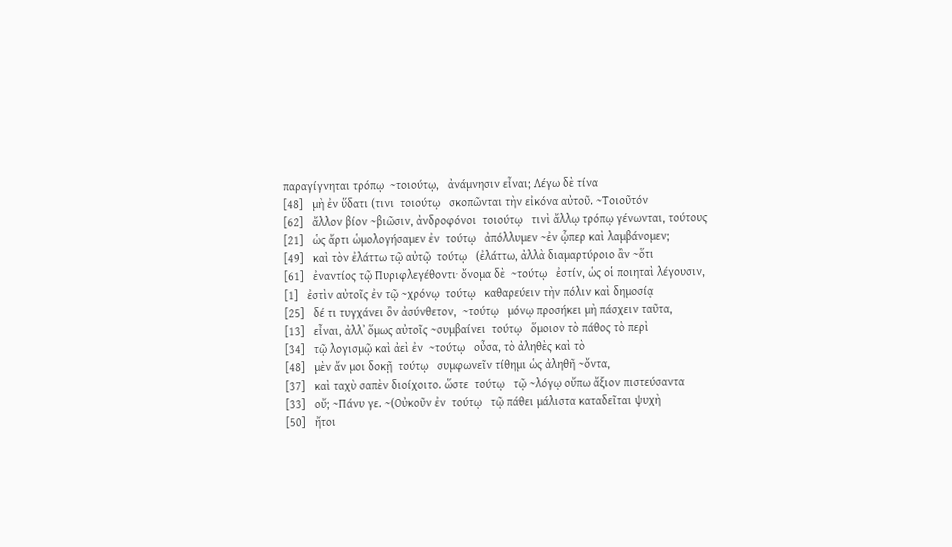παραγίγνηται τρόπῳ  ~τοιούτῳ,   ἀνάμνησιν εἶναι; Λέγω δὲ τίνα
[48]   μὴ ἐν ὕδατι (τινι  τοιούτῳ   σκοπῶνται τὴν εἰκόνα αὐτοῦ. ~Τοιοῦτόν
[62]   ἄλλον βίον ~βιῶσιν, ἀνδροφόνοι  τοιούτῳ   τινὶ ἄλλῳ τρόπῳ γένωνται, τούτους
[21]   ὡς ἄρτι ὡμολογήσαμεν ἐν  τούτῳ   ἀπόλλυμεν ~ἐν ᾧπερ καὶ λαμβάνομεν;
[49]   καὶ τὸν ἐλάττω τῷ αὐτῷ  τούτῳ   (ἐλάττω, ἀλλὰ διαμαρτύροιο ἂν ~ὅτι
[61]   ἐναντίος τῷ Πυριφλεγέθοντι· ὄνομα δὲ  ~τούτῳ   ἐστίν, ὡς οἱ ποιηταὶ λέγουσιν,
[1]   ἐστὶν αὐτοῖς ἐν τῷ ~χρόνῳ  τούτῳ   καθαρεύειν τὴν πόλιν καὶ δημοσίᾳ
[25]   δέ τι τυγχάνει ὂν ἀσύνθετον,  ~τούτῳ   μόνῳ προσήκει μὴ πάσχειν ταῦτα,
[13]   εἶναι, ἀλλ᾽ ὅμως αὐτοῖς ~συμβαίνει  τούτῳ   ὅμοιον τὸ πάθος τὸ περὶ
[34]   τῷ λογισμῷ καὶ ἀεὶ ἐν  ~τούτῳ   οὖσα, τὸ ἀληθὲς καὶ τὸ
[48]   μὲν ἄν μοι δοκῇ  τούτῳ   συμφωνεῖν τίθημι ὡς ἀληθῆ ~ὄντα,
[37]   καὶ ταχὺ σαπὲν διοίχοιτο. ὥστε  τούτῳ   τῷ ~λόγῳ οὔπω ἄξιον πιστεύσαντα
[33]   οὔ; ~Πάνυ γε. ~(Οὐκοῦν ἐν  τούτῳ   τῷ πάθει μάλιστα καταδεῖται ψυχὴ
[50]   ἤτοι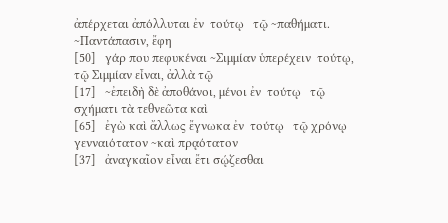ἀπέρχεται ἀπόλλυται ἐν  τούτῳ   τῷ ~παθήματι. ~Παντάπασιν, ἔφη
[50]   γάρ που πεφυκέναι ~Σιμμίαν ὑπερέχειν  τούτῳ,   τῷ Σιμμίαν εἶναι, ἀλλὰ τῷ
[17]   ~ἐπειδὴ δὲ ἀποθάνοι, μένοι ἐν  τούτῳ   τῷ σχήματι τὰ τεθνεῶτα καὶ
[65]   ἐγὼ καὶ ἄλλως ἔγνωκα ἐν  τούτῳ   τῷ χρόνῳ γενναιότατον ~καὶ πρᾳότατον
[37]   ἀναγκαῖον εἶναι ἔτι σῴζεσθαι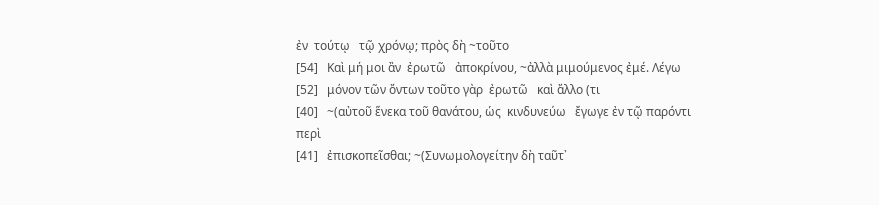ἐν  τούτῳ   τῷ χρόνῳ; πρὸς δὴ ~τοῦτο
[54]   Καὶ μή μοι ἂν  ἐρωτῶ   ἀποκρίνου, ~ἀλλὰ μιμούμενος ἐμέ. Λέγω
[52]   μόνον τῶν ὄντων τοῦτο γὰρ  ἐρωτῶ   καὶ ἄλλο (τι
[40]   ~(αὐτοῦ ἕνεκα τοῦ θανάτου, ὡς  κινδυνεύω   ἔγωγε ἐν τῷ παρόντι περὶ
[41]   ἐπισκοπεῖσθαι; ~(Συνωμολογείτην δὴ ταῦτ᾽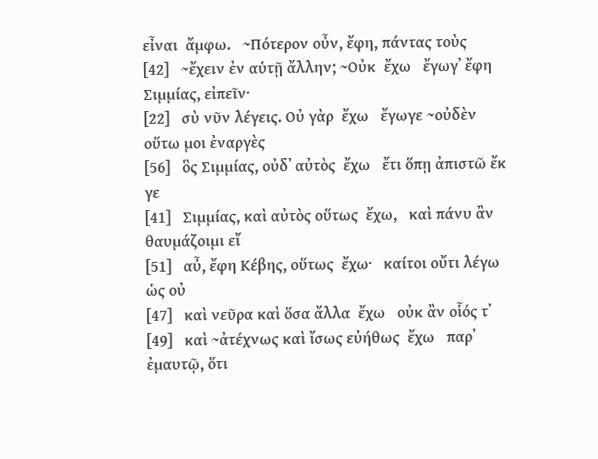εἶναι  ἄμφω.   ~Πότερον οὖν, ἔφη, πάντας τοὺς
[42]   ~ἔχειν ἐν αὑτῇ ἄλλην; ~Οὐκ  ἔχω   ἔγωγ᾽ ἔφη Σιμμίας, εἰπεῖν·
[22]   σὺ νῦν λέγεις. Οὐ γὰρ  ἔχω   ἔγωγε ~οὐδὲν οὕτω μοι ἐναργὲς
[56]   ὃς Σιμμίας, οὐδ᾽ αὐτὸς  ἔχω   ἔτι ὅπῃ ἀπιστῶ ἔκ γε
[41]   Σιμμίας, καὶ αὐτὸς οὕτως  ἔχω,   καὶ πάνυ ἂν θαυμάζοιμι εἴ
[51]   αὖ, ἔφη Κέβης, οὕτως  ἔχω·   καίτοι οὔτι λέγω ὡς οὐ
[47]   καὶ νεῦρα καὶ ὅσα ἄλλα  ἔχω   οὐκ ἂν οἷός τ᾽
[49]   καὶ ~ἀτέχνως καὶ ἴσως εὐήθως  ἔχω   παρ᾽ ἐμαυτῷ, ὅτι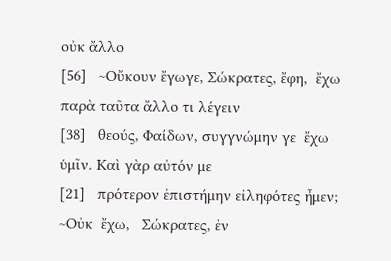οὐκ ἄλλο
[56]   ~Οὔκουν ἔγωγε, Σώκρατες, ἔφη,  ἔχω   παρὰ ταῦτα ἄλλο τι λέγειν
[38]   θεούς, Φαίδων, συγγνώμην γε  ἔχω   ὑμῖν. Καὶ γὰρ αὐτόν με
[21]   πρότερον ἐπιστήμην εἰληφότες ἦμεν; ~Οὐκ  ἔχω,   Σώκρατες, ἐν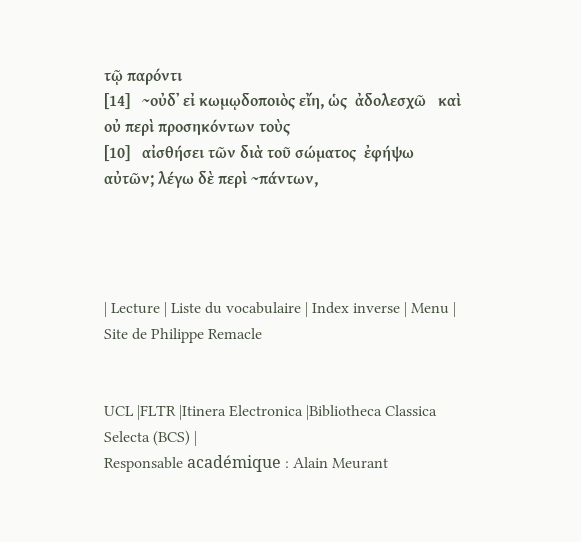τῷ παρόντι
[14]   ~οὐδ᾽ εἰ κωμῳδοποιὸς εἴη, ὡς  ἀδολεσχῶ   καὶ οὐ περὶ προσηκόντων τοὺς
[10]   αἰσθήσει τῶν διὰ τοῦ σώματος  ἐφήψω   αὐτῶν; λέγω δὲ περὶ ~πάντων,




| Lecture | Liste du vocabulaire | Index inverse | Menu | Site de Philippe Remacle


UCL |FLTR |Itinera Electronica |Bibliotheca Classica Selecta (BCS) |
Responsable académique : Alain Meurant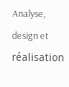Analyse, design et réalisation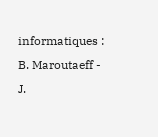informatiques : B. Maroutaeff - J.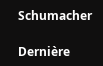Schumacher

Dernière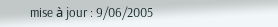mise à jour : 9/06/2005